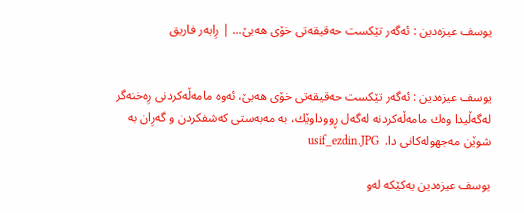یوسف عیزه‌دین : ئه‌گه‌ر تێكست حه‌قیقه‌تى خۆى هه‌بێ... | رِابه‌ر فاریق


یوسف عیزه‌دین : ئه‌گه‌ر تێكست حه‌قیقه‌تى خۆى هه‌بێ، ئه‌وه‌ مامه‌ڵه‌كردنى رِه‌خنه‌گر له‌گه‌ڵیدا وه‌ك مامه‌ڵه‌كردنه‌ له‌گه‌ل ڕووداوێك، به‌ مه‌به‌ستى كه‌شفكردن و گه‌رِان به‌ شوێن مه‌جهوله‌كانی دا.  usif_ezdin.JPG

یوسف عیزه‌دین یه‌كێكه‌ له‌و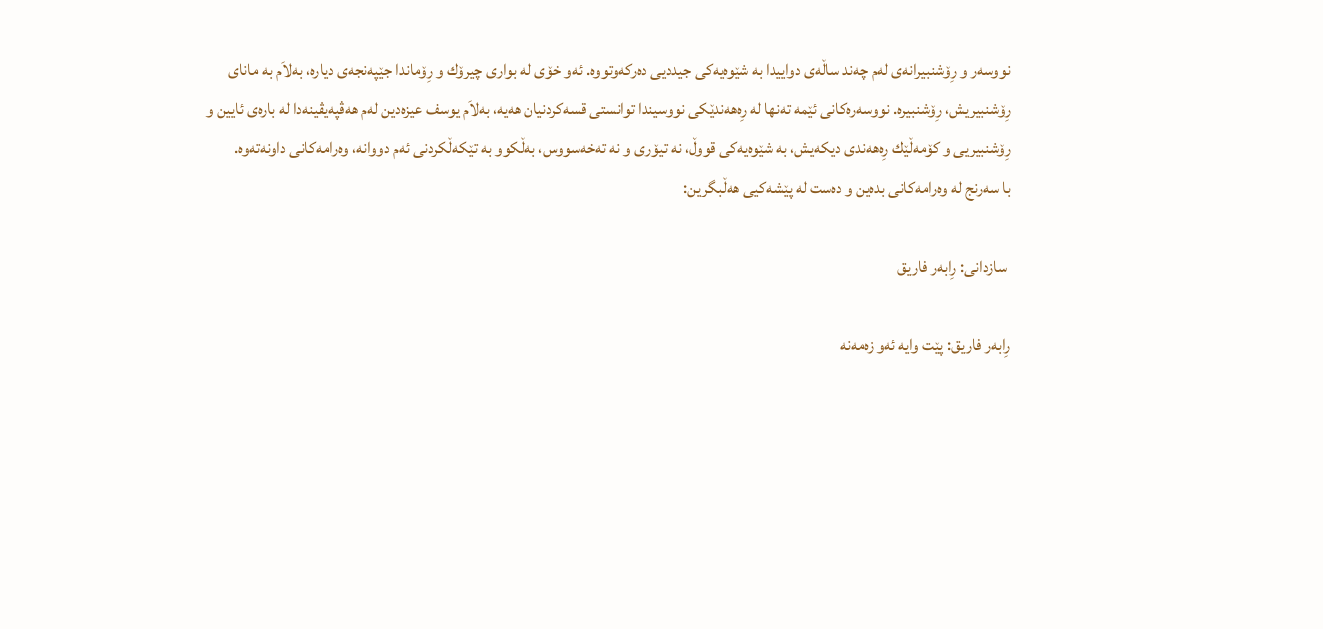نووسه‌ر و رِۆشنبیرانه‌ی له‌م چه‌ند ساڵه‌ی دواییدا به‌ شێوه‌یه‌كی جیددیی ده‌ركه‌وتووه‌. ئه‌و خۆی له‌ بواری چیرۆك و رِۆماندا جێپه‌نجه‌ی دیاره‌، به‌لاَم به‌ مانای رِۆشنبیریش، رِۆشنبیره‌. نووسه‌ره‌كانی ئێمه‌ ته‌نها له‌ رِه‌هه‌ندێكی نووسیندا توانستی قسه‌كردنیان هه‌یه‌، به‌لاَم یوسف عیزه‌دین له‌م هه‌ڤپه‌یڤینه‌دا له‌ باره‌ی ئایین و رِۆشنبیریی و كۆمه‌ڵێك رِه‌هه‌ندی دیكه‌یش، به‌ شێوه‌یه‌كی قووڵ، نه‌ تیۆری و نه‌ ته‌خه‌سووس، به‌ڵكوو به‌ تێكه‌ڵكردنی ئه‌م دووانه‌، وه‌رامه‌كانی داونه‌ته‌وه‌.
با سه‌رنج له‌ وه‌رامه‌كانی بده‌ین و ده‌ست له‌ پێشه‌كیی هه‌ڵبگرین:

 سازدانى: رِابه‌ر فاریق

رِابه‌ر فاریق: پێت وایه‌ ئه‌و زه‌مه‌نه‌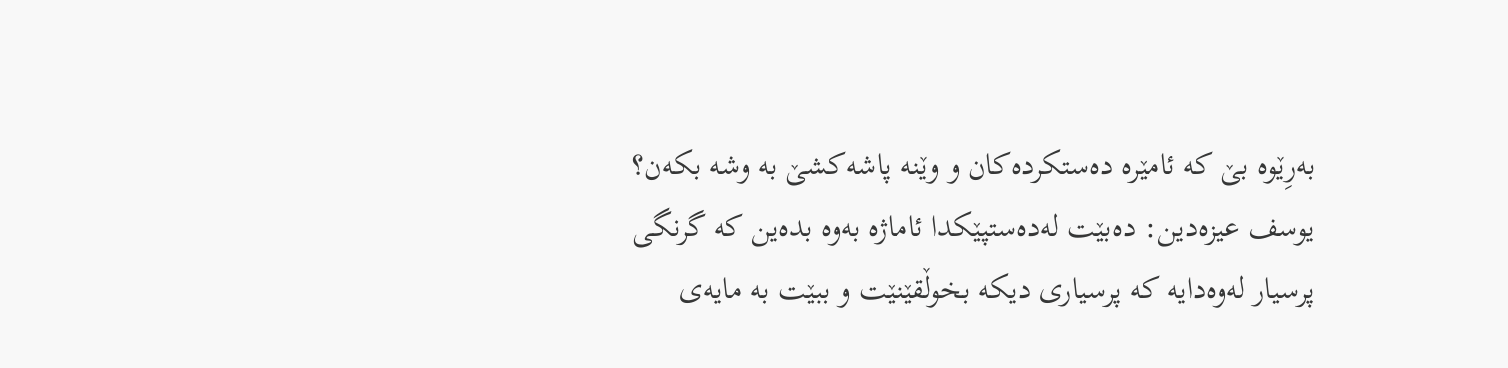به‌رِێوه‌ بێ كه‌ ئامێره‌ ده‌ستكرده‌كان و وێنه‌ پاشه‌كشێ به‌ وشه‌ بكه‌ن؟
یوسف عیزه‌دین: ده‌بێت له‌ده‌ستپێكدا ئاماژه‌ به‌وه‌ بده‌ین كه‌ گرنگى پرسیار له‌وه‌دایه‌ كه‌ پرسیارى دیكه‌ بخوڵقێنێت و ببێت به‌ مایه‌ى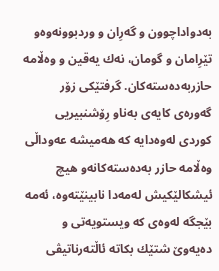به‌دواداچوون و گه‌رِان و وردبوونه‌وه‌و تێرِامان و گومان، نه‌ك یه‌قین و وه‌ڵامه‌ حازربه‌ده‌سته‌كان. گرفتێكى زۆر گه‌وره‌ى كایه‌ى به‌ناو رِۆشنبیریى كوردى له‌وه‌دایه‌ كه‌ هه‌میشه‌ عه‌وداڵى وه‌ڵامه‌ حازر به‌ده‌سته‌كانه‌و هیچ ئیشكالێكیش له‌مه‌دا نابینێته‌وه‌، ئه‌مه‌ بێجگه‌ له‌وه‌ى كه‌ ویستویه‌تى و ده‌یه‌وێ شتێك بكاته‌ ئاڵته‌رناتیڤى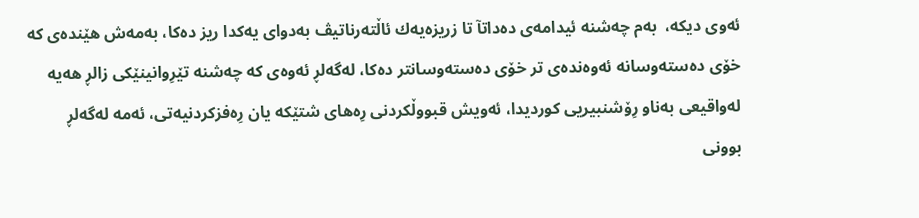ئه‌وى دیكه‌،  به‌م چه‌شنه‌ ئیدامه‌ى ده‌داتآ تا زریزه‌یه‌ك ئاڵته‌رناتیڤ به‌دواى یه‌كدا ریز ده‌كا، به‌مه‌ش هێنده‌ى كه‌ خۆى ده‌سته‌وسانه‌ ئه‌وه‌نده‌ى تر خۆى ده‌سته‌وسانتر ده‌كا، له‌گه‌لڕ ئه‌وه‌ى كه‌ چه‌شنه‌ تێرِوانینێكى زالڕ هه‌یه‌ له‌واقیعى به‌ناو رِۆشنبیریى كوردیدا، ئه‌ویش قبووڵكردنى رِه‌هاى شتێكه‌ یان رِه‌فزكردنیه‌تى، ئه‌مه‌ له‌گه‌لڕ بوونى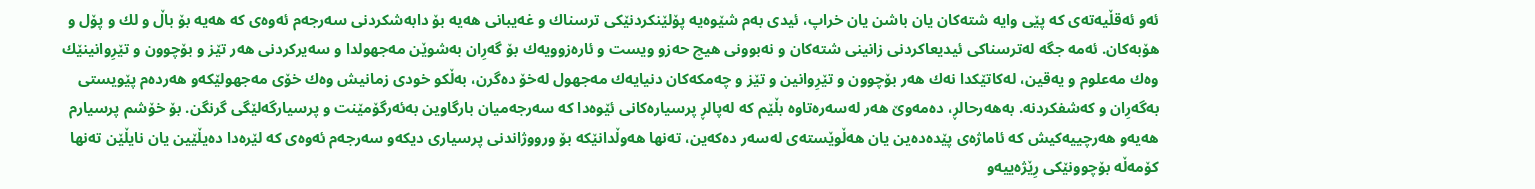ئه‌و ئه‌قڵیه‌ته‌ى كه‌ پێى وایه‌ شته‌كان یان باشن یان خراپ، ئیدى به‌م شێوه‌یه‌ پۆلێنكردنێكى ترسناك و غه‌یبانى هه‌یه‌ بۆ دابه‌شكردنى سه‌رجه‌م ئه‌وه‌ى كه‌ هه‌یه‌ بۆ باڵ و لك و پۆل و هۆبه‌كان. ئه‌مه‌ جگه‌ له‌ترسناكى ئیدیعاكردنى زانینى شته‌كان و نه‌بوونى هیچ حه‌زو ویست و ئاره‌زوویه‌ك بۆ گه‌رِان به‌شوێن مه‌جهولدا و سه‌یركردنى هه‌ر تێز و بۆچوون و تێرِوانینێك وه‌ك مه‌علوم و یه‌قین، له‌كاتێكدا نه‌ك هه‌ر بۆچوون و تێرِوانین و تێز و چه‌مكه‌كان دنیایه‌ك مه‌جهول له‌خۆ ده‌گرن، به‌ڵكو خودى زمانیش وه‌ك خۆى مه‌جهولێكه‌و هه‌رده‌م پێویستى به‌گه‌رِان و كه‌شفكردنه‌. به‌هه‌رحالڕ، ده‌مه‌وێ هه‌ر له‌سه‌ره‌تاوه‌ بڵێم كه‌ له‌پالڕ پرسیاره‌كانى ئێوه‌دا كه‌ سه‌رجه‌میان بارگاوین به‌ئه‌رگۆمێنت و پرسیارگه‌لێگى گرنگن. بۆ خۆشم پرسیارم هه‌یه‌و هه‌رچییه‌كیش كه‌ ئاماژه‌ى پێده‌ده‌ین یان هه‌ڵوێسته‌ى له‌سه‌ر ده‌كه‌ین، ته‌نها هه‌وڵدانێكه‌ بۆ ورووژاندنى پرسیارى دیكه‌و سه‌رجه‌م ئه‌وه‌ى كه‌ لێره‌دا ده‌یڵێین یان نایڵێن ته‌نها كۆمه‌ڵه‌ بۆچوونێكى رِێژه‌ییه‌و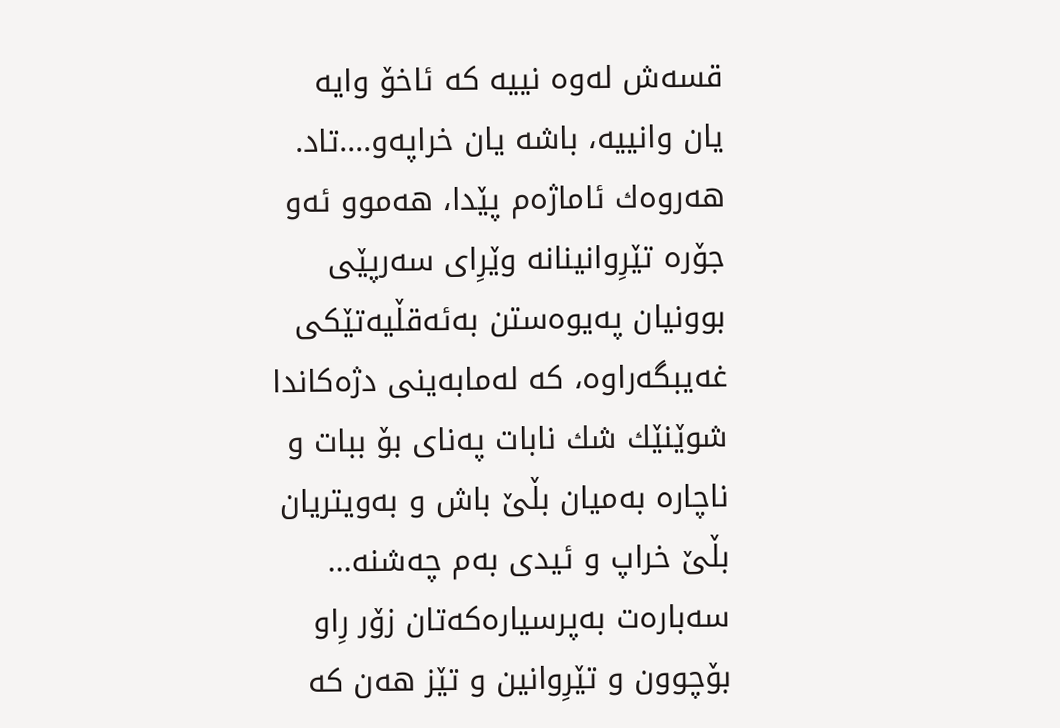قسه‌ش له‌وه‌ نییه‌ كه‌ ئاخۆ وایه‌ یان وانییه‌، باشه‌ یان خراپه‌و....تاد. هه‌روه‌ك ئاماژه‌م پێدا، هه‌موو ئه‌و جۆره‌ تێرِوانینانه‌ وێرِاى سه‌رپێى بوونیان په‌یوه‌ستن به‌ئه‌قڵیه‌تێكى غه‌یبگه‌راوه‌، كه‌ له‌مابه‌ینى دژه‌كاندا شوێنێك شك نابات په‌ناى بۆ ببات و ناچاره‌ به‌میان بڵێ باش و به‌ویتریان بڵێ خراپ و ئیدى به‌م چه‌شنه‌... سه‌باره‌ت به‌پرسیاره‌كه‌تان زۆر رِاو بۆچوون و تێرِوانین و تێز هه‌ن كه‌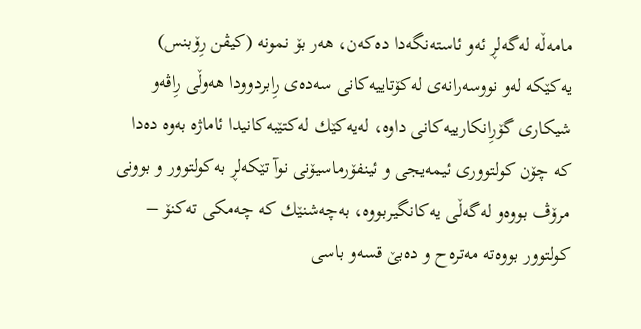مامه‌ڵه‌ له‌گه‌لڕ ئه‌و ئاسته‌نگه‌دا ده‌كه‌ن، هه‌ر بۆ نمونه‌ (كیڤن رِۆبنس) یه‌كێكه‌ له‌و نووسه‌رانه‌ى له‌كۆتاییه‌كانى سه‌ده‌ى رِابردوودا هه‌وڵى رِاڤه‌و شیكارى گۆرِانكارییه‌كانى داوه‌، له‌یه‌كێك له‌كتێبه‌كانیدا ئاماژه‌ به‌وه‌ ده‌دا كه‌ چۆن كولتوورى ئیمه‌یجى و ئینفۆرماسیۆنى نوآ تێكه‌لڕ به‌كولتوور و بوونى مرۆڤ بووه‌و له‌گه‌ڵى یه‌كانگیربووه‌، به‌چه‌شنێك كه‌ چه‌مكى ته‌كنۆ – كولتوور بووه‌ته‌ مه‌تره‌ح و ده‌بێ قسه‌و باسى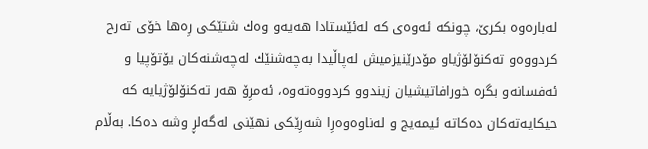له‌باره‌وه‌ بكرێ، چونكه‌ ئه‌وه‌ى كه‌ له‌ئێستادا هه‌یه‌و وه‌ك شتێكى رِه‌ها خۆى ته‌رح كردووه‌و ته‌كنۆلۆژیاو مۆدرێنیزمیش له‌پاڵیدا به‌چه‌شنێك له‌چه‌شنه‌كان یۆتۆپیا و ئه‌فسانه‌و بگره‌ خورافاتیشیان زیندوو كردووه‌ته‌وه‌، ئه‌مرِۆ هه‌ر ته‌كنۆلۆژیایه‌ كه‌ حیكایه‌ته‌كان ده‌كاته‌ ئیمه‌یج و له‌ناوه‌وه‌رِا شه‌رِێكى نهێنى له‌گه‌لڕ وشه‌ ده‌كا. به‌ڵام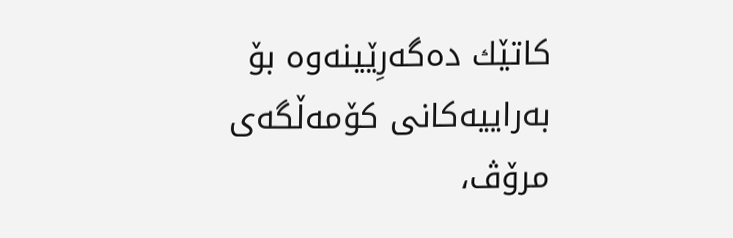كاتێك ده‌گه‌رِێینه‌وه‌ بۆ به‌راییه‌كانى كۆمه‌ڵگه‌ى مرۆڤ،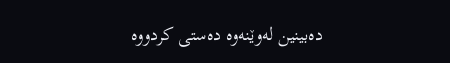ده‌بینین له‌وێنه‌وه‌ ده‌ستى كردووه‌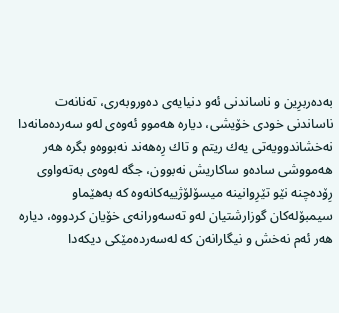به‌ده‌ربرِین و ناساندنى ئه‌و دنیایه‌ى ده‌وروبه‌رى، ته‌نانه‌ت ناساندنى خودى خۆیشى، دیاره‌ هه‌موو ئه‌وه‌ى له‌و سه‌رده‌مانه‌دا نه‌خشاندوویه‌تى یه‌ك ریتم و تاك رِه‌هه‌ند نه‌بووه‌و بگره‌ هه‌ر هه‌مووشى ساده‌و ساكاریش نه‌بوون، جگه‌ له‌وه‌ى به‌ته‌واوى رِۆده‌چنه‌ نێو تێرِوانینه‌ میسۆلۆژییه‌كانه‌وه‌ كه‌ به‌هێماو سیمبۆله‌كان گوزارشتیان له‌و ته‌سه‌ورانه‌ى خۆیان كردووه‌، دیاره‌ هه‌ر ئه‌م نه‌خش و نیگارانه‌ن كه‌ له‌سه‌رده‌مێكى دیكه‌دا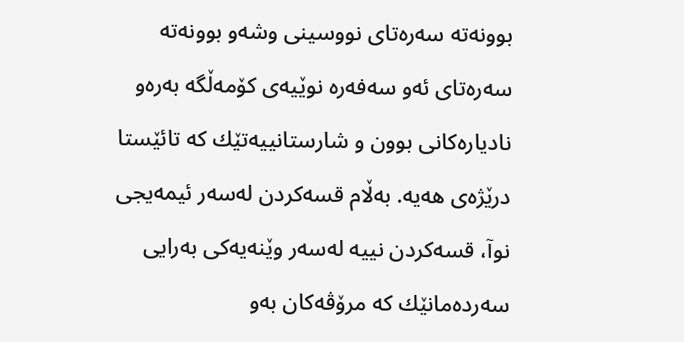بوونه‌ته‌ سه‌ره‌تاى نووسینى وشه‌و بوونه‌ته‌ سه‌ره‌تاى ئه‌و سه‌فه‌ره‌ نوێیه‌ى كۆمه‌ڵگه‌ به‌ره‌و نادیاره‌كانى بوون و شارستانییه‌تێك كه‌ تائێستا درێژه‌ى هه‌یه‌. به‌ڵام قسه‌كردن له‌سه‌ر ئیمه‌یجى نوآ، قسه‌كردن نییه‌ له‌سه‌ر وێنه‌یه‌كى به‌رایى سه‌رده‌مانێك كه‌ مرۆڤه‌كان به‌و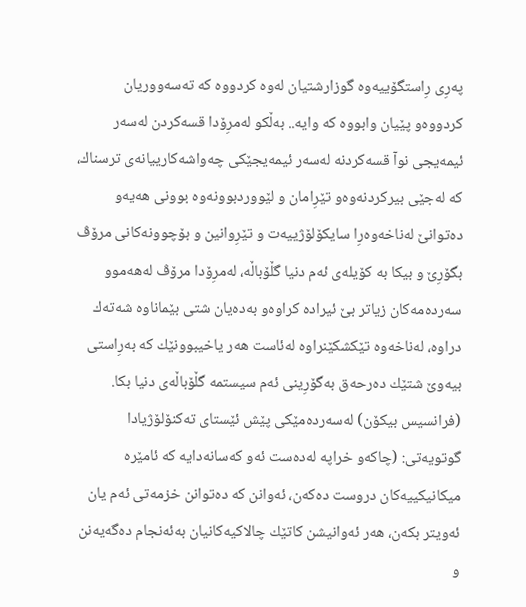په‌رِى رِاستگۆییه‌وه‌ گوزارشتیان له‌وه‌ كردووه‌ كه‌ ته‌سه‌ووریان كردووه‌و پێیان وابووه‌ كه‌ وایه‌.. به‌ڵكو له‌مرِۆدا قسه‌كردن له‌سه‌ر ئیمه‌یجى نوآ قسه‌كردنه‌ له‌سه‌ر ئیمه‌یجێكى چه‌واشه‌كارییانه‌ى ترسناك، كه‌ له‌جێى بیركردنه‌وه‌و تێرِامان و لێووردبوونه‌وه‌ بوونى هه‌یه‌و ده‌توانێ له‌ناخه‌وه‌رِا سایكۆلۆژییه‌ت و تێرِوانین و بۆچوونه‌كانى مرۆڤ بگۆرِێ و بیكا به‌ كۆیله‌ى ئه‌م دنیا گڵۆباڵه‌، له‌مرِۆدا مرۆڤ له‌هه‌موو سه‌رده‌مه‌كان زیاتر بێ ئیراده‌ كراوه‌و به‌ده‌یان شتى بێماناوه‌ شه‌ته‌ك دراوه‌، له‌ناخه‌وه‌ تێكشكێنراوه‌ له‌ئاست هه‌ر یاخیبوونێك كه‌ به‌رِاستى بیه‌وێ شتێك ده‌رحه‌ق به‌گۆرِینى ئه‌م سیستمه‌ گڵۆباڵه‌ى دنیا بكا. (فرانسیس بیكۆن) له‌سه‌رده‌مێكى پێش ئێستاى ته‌كنۆلۆژیادا گوتویه‌تى: (چاكه‌و خراپه‌ له‌ده‌ست ئه‌و كه‌سانه‌دایه‌ كه‌ ئامێره‌ میكانیكییه‌كان دروست ده‌كه‌ن، ئه‌وانن كه‌ ده‌توانن خزمه‌تى ئه‌م یان ئه‌ویتر بكه‌ن، هه‌ر ئه‌وانیشن كاتێك چالاكیه‌كانیان به‌ئه‌نجام ده‌گه‌یه‌نن و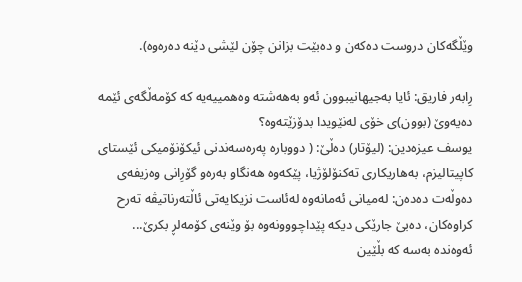وێڵگه‌كان دروست ده‌كه‌ن و ده‌بێت بزانن چۆن لێشى دێنه‌ ده‌ره‌وه‌).

رِابه‌ر فاریق: ئایا به‌جیهانیبوون ئه‌و به‌هه‌شته‌ وه‌همییه‌یه‌ كه‌ كۆمه‌ڵگه‌ى ئێمه‌ ده‌یه‌وێ (بوون)ى خۆى له‌نێویدا بدۆزێته‌وه‌؟
یوسف عیزه‌دین: (لیۆتار) ده‌ڵێ: ( دووباره‌ په‌ره‌سه‌ندنى ئیكۆنۆمیكى ئێستاى كاپیتالیزم، به‌هاریكارى ته‌كنۆلۆژیا، پێكه‌وه‌ هه‌نگاو به‌ره‌و گۆرِانى وه‌زیفه‌ى ده‌وڵه‌ت ده‌ده‌ن: له‌میانى ئه‌مانه‌وه‌ له‌ئاست نزیكایه‌تى ئاڵته‌رناتیڤه‌ ته‌رح كراوه‌كان، ده‌بێ جارێكى دیكه‌ پێداچووونه‌وه‌ بۆ وێنه‌ى كۆمه‌لڕ بكرێ... ئه‌وه‌نده‌ به‌سه‌ كه‌ بڵێین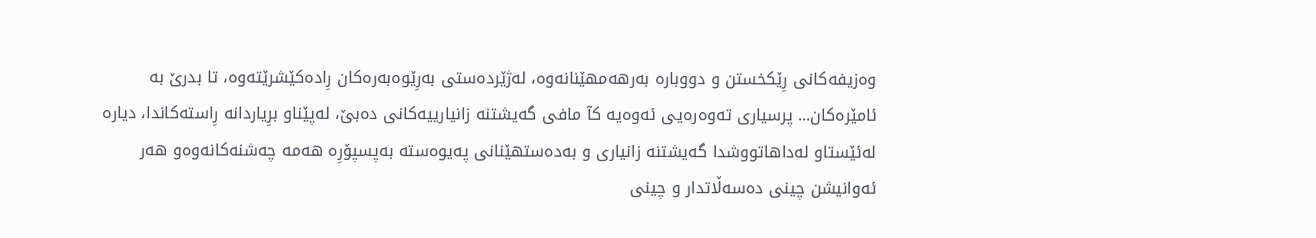وه‌زیفه‌كانى رِێكخستن و دووباره‌ به‌رهه‌مهێنانه‌وه‌، له‌ژێرده‌ستى به‌رِێوه‌به‌ره‌كان رِاده‌كێشرێته‌وه‌، تا بدرێ به‌ ئامێره‌كان... پرسیارى ته‌وه‌ره‌یى ئه‌وه‌یه‌ كآ مافى گه‌یشتنه‌ زانیارییه‌كانى ده‌بێ، له‌پێناو برِیاردانه‌ رِاسته‌كاندا، دیاره‌ له‌ئێستاو له‌داهاتووشدا گه‌یشتنه‌ زانیارى و به‌ده‌ستهێنانى په‌یوه‌سته‌ به‌پسپۆرِه‌ هه‌مه‌ چه‌شنه‌كانه‌وه‌و هه‌ر ئه‌وانیشن چینى ده‌سه‌ڵاتدار و چینى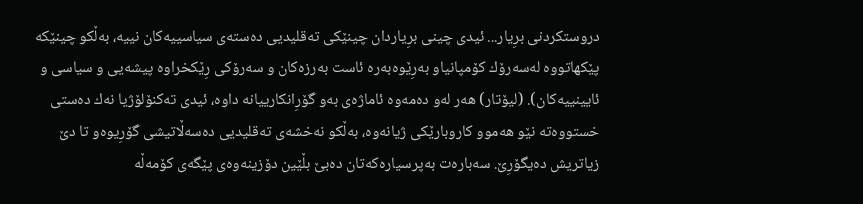دروستكردنى برِیار... ئیدى چینى برِیاردان چینێكى ته‌قلیدیى ده‌سته‌ى سیاسییه‌كان نییه‌، به‌ڵكو چینێكه‌ پێكهاتووه‌ له‌سه‌رۆك كۆمپانیاو به‌رِێوه‌به‌ره‌ ئاست به‌رزه‌كان و سه‌رۆكى رِێكخراوه‌ پیشه‌یى و سیاسى و ئایینییه‌كان). (لیۆتار) هه‌ر له‌و ده‌مه‌وه‌ ئاماژه‌ى به‌و گۆرِانكارییانه‌ داوه‌، ئیدى ته‌كنۆلۆژیا نه‌ك ده‌ستى خستووه‌ته‌ نێو هه‌موو كاروبارێكى ژیانه‌وه‌، به‌ڵكو نه‌خشه‌ى ته‌قلیدیى ده‌سه‌ڵاتیشى گۆرِیوه‌و تا دێ زیاتریش ده‌یگۆرِێ. سه‌باره‌ت به‌پرسیاره‌كه‌تان ده‌بێ بڵێین دۆزینه‌وه‌ى پێگه‌ى كۆمه‌ڵه‌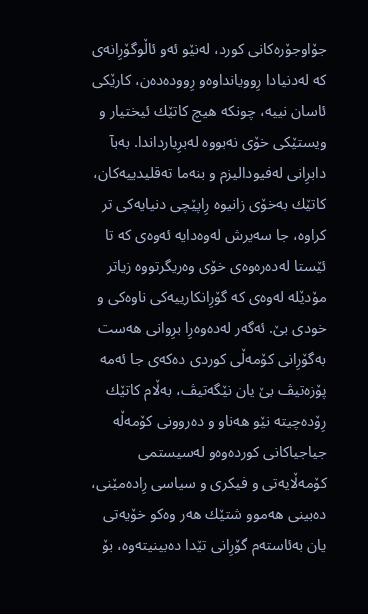جۆاوجۆره‌كانى كورد، له‌نێو ئه‌و ئاڵوگۆرِانه‌ى كه‌ له‌دنیادا رِوویانداوه‌و رِووده‌ده‌ن، كارێكى ئاسان نییه‌، چونكه‌ هیچ كاتێك ئیختیار و ویستێكى خۆى نه‌بووه‌ له‌برِیارداندا. به‌بآ دابرِانى له‌فیودالیزم و بنه‌ما ته‌قلیدییه‌كان، كاتێك به‌خۆى زانیوه‌ رِاپێچى دنیایه‌كى تر كراوه‌، جا سه‌یرش له‌وه‌دایه‌ ئه‌وه‌ى كه‌ تا ئێستا له‌ده‌ره‌وه‌ى خۆى وه‌ریگرتووه‌ زیاتر مۆدێله‌ له‌وه‌ى كه‌ گۆرِانكارییه‌كى ناوه‌كى و خودى بێ. ئه‌گه‌ر له‌ده‌وه‌رِا برِوانی هه‌ست به‌گۆرِانى كۆمه‌ڵى كوردى ده‌كه‌ی جا ئه‌مه‌ پۆزه‌تیڤ بێ یان نێگه‌تیڤ، به‌ڵام كاتێك رِۆده‌چیته‌ نێو هه‌ناو و ده‌روونى كۆمه‌ڵه‌ جیاجیاكانى كورده‌وه‌و له‌سیستمى كۆمه‌ڵایه‌تى و فیكرى و سیاسى رِاده‌مێنی، ده‌بینی هه‌موو شتێك هه‌ر وه‌كو خۆیه‌تى یان به‌ئاسته‌م گۆرِانى تێدا ده‌بینیته‌وه‌، بۆ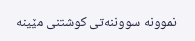نموونه‌ سووننه‌تى كوشتنى مێینه‌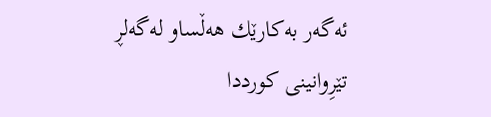ئه‌گه‌ر به‌كارێك هه‌ڵساو له‌گه‌لڕ تێرِوانینى كورددا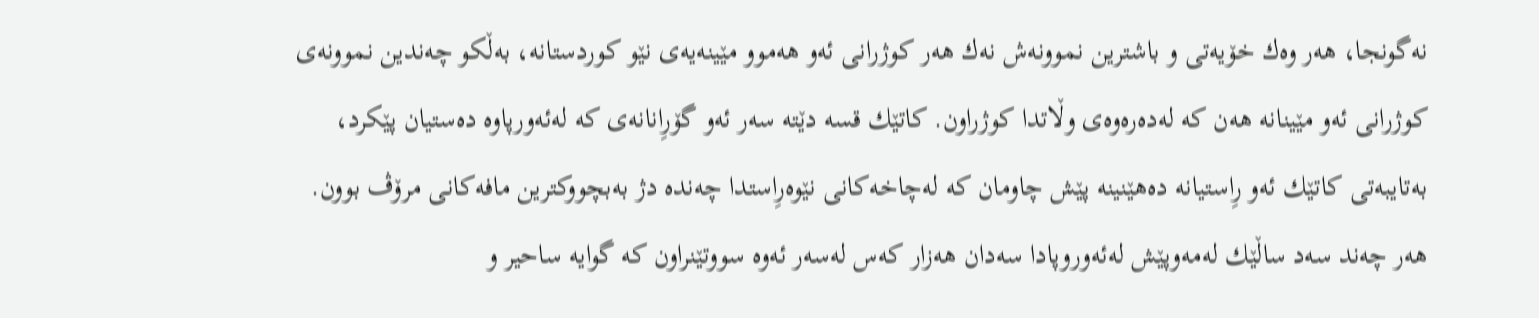نه‌گونجا، هه‌ر وه‌ك خۆیه‌تى و باشترین نموونه‌ش نه‌ك هه‌ر كوژرانى ئه‌و هه‌موو مێینه‌یه‌ى نێو كوردستانه‌، به‌ڵكو چه‌ندین نموونه‌ى كوژرانى ئه‌و مێینانه‌ هه‌ن كه‌ له‌ده‌ره‌وه‌ى وڵاتدا كوژراون. كاتێك قسه‌ دێته‌ سه‌ر ئه‌و گۆرِانانه‌ى كه‌ له‌ئه‌ورپاوه‌ ده‌ستیان پێكرد، به‌تایبه‌تی كاتێك ئه‌و رِاستیانه‌ ده‌هێنینه‌ پێش چاومان كه‌ له‌چاخه‌كانى نێوه‌رِاستدا چه‌نده‌ دژ به‌بچووكترین مافه‌كانى مرۆڤ بوون. هه‌ر چه‌ند سه‌د ساڵێك له‌مه‌وپێش له‌ئه‌وروپادا سه‌دان هه‌زار كه‌س له‌سه‌ر ئه‌وه‌ سووتێنراون كه‌ گوایه‌ ساحیر و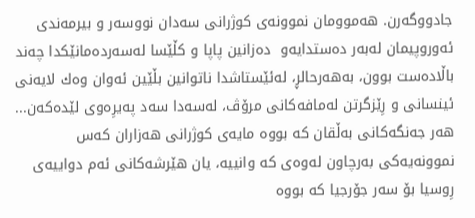جادووگه‌رن. هه‌موومان نموونه‌ى كوژرانى سه‌دان نووسه‌ر و بیرمه‌ندى ئه‌وروپیمان له‌به‌ر ده‌ستدایه‌و  ده‌زانین پاپا و كڵێسا له‌سه‌رده‌مانێكدا چه‌ند باڵاده‌ست بوون، به‌هه‌رحالڕ، له‌ئێستاشدا ناتوانین بڵێین ئه‌وان وه‌ك لایه‌نى ئینسانى و رِێزگرتن له‌مافه‌كانى مرۆڤ، له‌سه‌دا سه‌د په‌یرِه‌وى لێده‌كه‌ن... هه‌ر جه‌نگه‌كانى به‌ڵقان كه‌ بووه‌ مایه‌ى كوژرانى هه‌زاران كه‌س نموونه‌یه‌كى به‌رچاون له‌وه‌ى كه‌ وانییه‌، یان هێرشه‌كانى ئه‌م دواییه‌ى رِوسیا بۆ سه‌ر جۆرجیا كه‌ بووه‌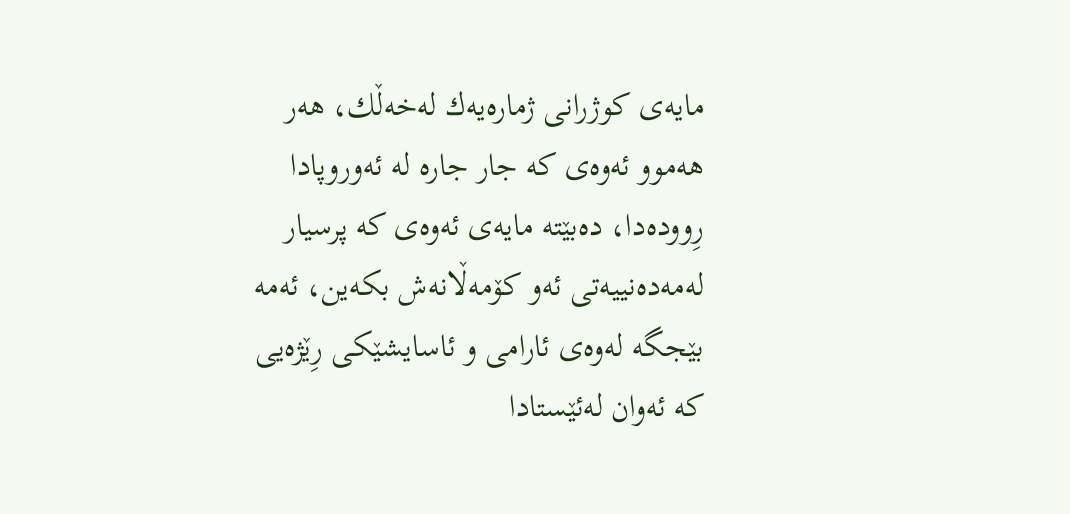مایه‌ى كوژرانى ژماره‌یه‌ك له‌خه‌ڵك، هه‌ر هه‌موو ئه‌وه‌ى كه‌ جار جاره‌ له‌ ئه‌وروپادا رِووده‌دا، ده‌بێته‌ مایه‌ى ئه‌وه‌ى كه‌ پرسیار له‌مه‌ده‌نییه‌تى ئه‌و كۆمه‌ڵانه‌ش بكه‌ین، ئه‌مه‌ بێجگه‌ له‌وه‌ى ئارامى و ئاسایشێكى رِێژه‌یى كه‌ ئه‌وان له‌ئێستادا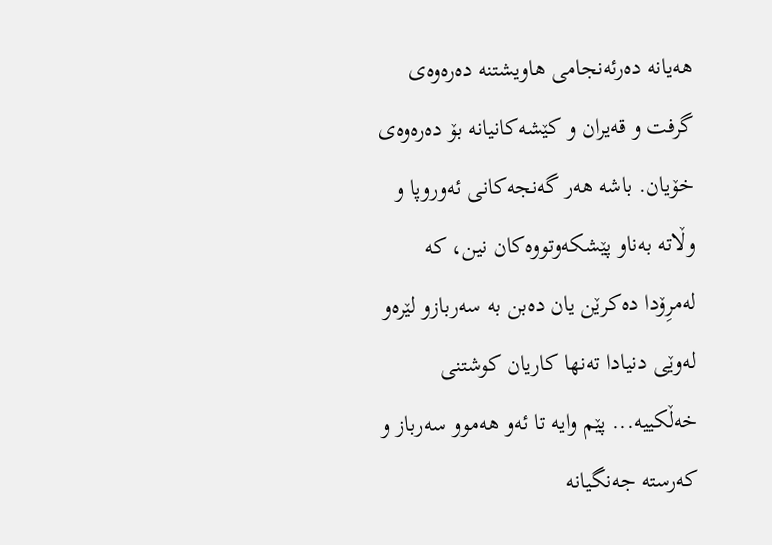هه‌یانه‌ ده‌رئه‌نجامى هاویشتنه‌ ده‌ره‌وه‌ى گرفت و قه‌یران و كێشه‌كانیانه‌ بۆ ده‌ره‌وه‌ى خۆیان. باشه‌ هه‌ر گه‌نجه‌كانى ئه‌وروپا و وڵاته‌ به‌ناو پێشكه‌وتووه‌كان نین، كه‌ له‌مرِۆدا ده‌كرێن یان ده‌بن به‌ سه‌ربازو لێره‌و له‌وێى دنیادا ته‌نها كاریان كوشتنى خه‌ڵكییه‌... پێم وایه‌ تا ئه‌و هه‌موو سه‌رباز و كه‌رسته‌ جه‌نگیانه‌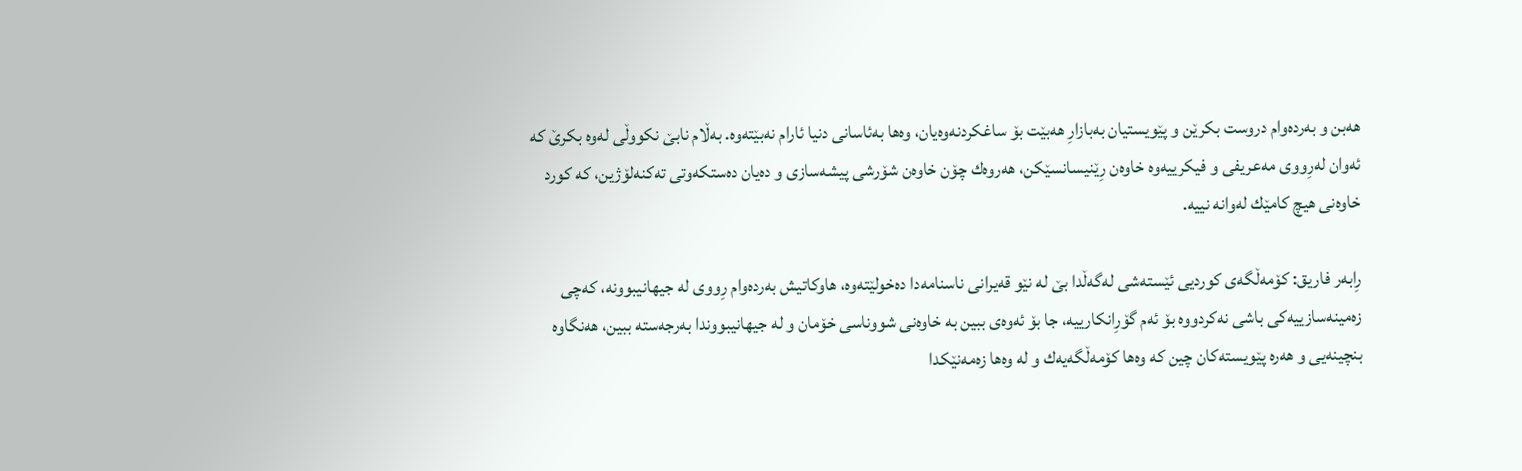هه‌بن و به‌رده‌وام دروست بكرێن و پێویستیان به‌بازارِ هه‌بێت بۆ ساغكردنه‌وه‌یان، وه‌ها به‌ئاسانى دنیا ئارام نه‌بێته‌وه‌. به‌ڵام نابێ نكووڵی له‌وه‌ بكرێ كه‌ ئه‌وان له‌رِووى مه‌عریفى و فیكرییه‌وه‌ خاوه‌ن رِێنیسانسێكن، هه‌روه‌ك چۆن خاوه‌ن شۆرشى پیشه‌سازى و ده‌یان ده‌ستكه‌وتى ته‌كنه‌لۆژین، كه‌ كورد خاوه‌نى هیچ كامێك له‌وانه‌ نییه‌.

رِابه‌ر فاریق: كۆمه‌ڵگه‌ى كوردیى ئێسته‌شى له‌گه‌ڵدا بێ له‌ نێو قه‌یرانى ناسنامه‌دا ده‌خولێته‌وه‌، هاوكاتیش به‌رده‌وام رِووى له‌ جیهانیبوونه‌، كه‌چى زه‌مینه‌سازییه‌كى باشى نه‌كردووه‌ بۆ ئه‌م گۆرِانكارییه‌، جا بۆ ئه‌وه‌ى ببین به‌ خاوه‌نى شووناسى خۆمان و له‌ جیهانیبووندا به‌رجه‌سته‌ ببین، هه‌نگاوه‌ بنچینه‌یى و هه‌ره‌ پێویسته‌كان چین كه‌ وه‌ها كۆمه‌ڵگه‌یه‌ك و له‌ وه‌ها زه‌مه‌نێكدا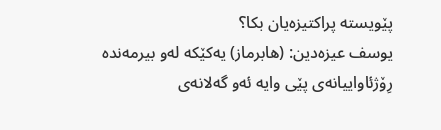پێویسته‌ پراكتیزه‌یان بكا؟
یوسف عیزه‌دین: (هابرماز) یه‌كێكه‌ له‌و بیرمه‌نده‌ رِۆژئاواییانه‌ى پێى وایه‌ ئه‌و گه‌لانه‌ى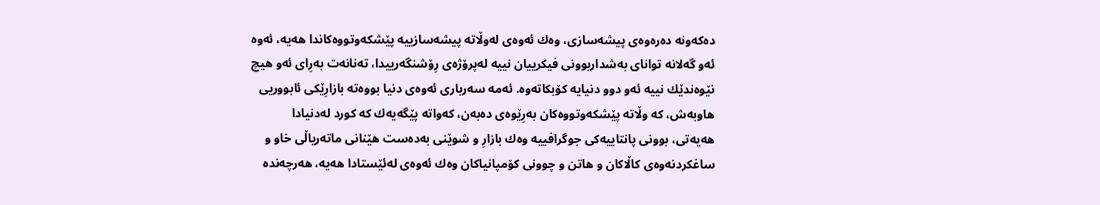ده‌كه‌ونه‌ ده‌ره‌وه‌ى پیشه‌سازى، وه‌ك ئه‌وه‌ى له‌وڵاته‌ پیشه‌سازییه‌ پێشكه‌وتووه‌كاندا هه‌یه‌، ئه‌وه‌ ئه‌و گه‌لانه‌ تواناى به‌شداربوونى فیكرییان نییه‌ له‌پرۆژه‌ى رِۆشنگه‌رییدا، ته‌نانه‌ت به‌رِاى ئه‌و هیچ نێوه‌ندێك نییه‌ ئه‌و دوو دنیایه‌ كۆبكاته‌وه‌. ئه‌مه‌ سه‌ربارى ئه‌وه‌ى دنیا بووه‌ته‌ بازارِێكى ئابووریى هاوبه‌ش، كه‌ وڵاته‌ پێشكه‌وتووه‌كان به‌رِێوه‌ى ده‌به‌ن، كه‌واته‌ پێگه‌یه‌ك كه‌ كورد له‌دنیادا هه‌یه‌تى، بوونى پانتاییه‌كى جوگرافییه‌ وه‌ك بازارِ و شوێنى به‌ده‌ست هێنانى ماته‌ریاڵى خاو و ساغكردنه‌وه‌ى كاڵاكان و هاتن و چوونى كۆمپانیاكان وه‌ك ئه‌وه‌ى له‌ئێستادا هه‌یه‌، هه‌رچه‌نده‌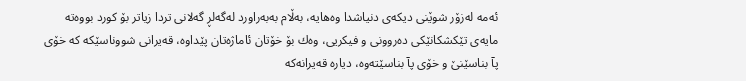ئه‌مه‌ له‌زۆر شوێنى دیكه‌ى دنیاشدا وه‌هایه‌، به‌ڵام به‌به‌راورد له‌گه‌لڕ گه‌لانى تردا زیاتر بۆ كورد بووه‌ته‌ مایه‌ى تێكشكانێكى ده‌روونى و فیكریى، وه‌ك بۆ خۆتان ئاماژه‌تان پێداوه‌، قه‌یرانى شووناسێكه‌ كه‌ خۆى پآ بناسێنێ و خۆى پآ بناسێته‌وه‌، دیاره‌ قه‌یرانه‌كه‌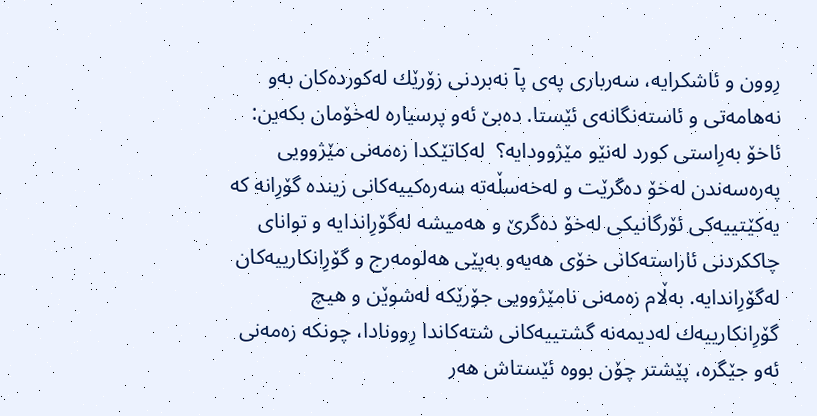رِوون و ئاشكرایه‌، سه‌ربارى په‌ى پآ نه‌بردنى زۆرێك له‌كورده‌كان به‌و نه‌هامه‌تى و ئاسته‌نگانه‌ى ئێستا. ده‌بێ ئه‌و پرسیاره‌ له‌خۆمان بكه‌ین: ئاخۆ به‌رِاستى كورد له‌نێو مێژوودایه‌؟  له‌كاتێكدا زه‌مه‌نى مێژوویى په‌ره‌سه‌ندن له‌خۆ ده‌گرێت و له‌خه‌سڵه‌ته‌ سه‌ره‌كییه‌كانى زینده‌ گۆرِانه‌ كه‌ یه‌كێتییه‌كى ئۆرگانیكى له‌خۆ ده‌گرێ و هه‌میشه‌ له‌گۆرِاندایه‌ و تواناى چاككردنى ئاراسته‌كانى خۆى هه‌یه‌و به‌پێى هه‌لومه‌رج و گۆرِانكارییه‌كان له‌گۆرِاندایه‌. به‌ڵام زه‌مه‌نى نامێژوویى جۆرێكه‌ له‌شوێن و هیچ گۆرِانكارییه‌ك له‌دیمه‌نه‌ گشتییه‌كانى شته‌كاندا رِوونادا، چونكه‌ زه‌مه‌نى ئه‌و جێگره‌، پێشتر چۆن بووه‌ ئێستاش هه‌ر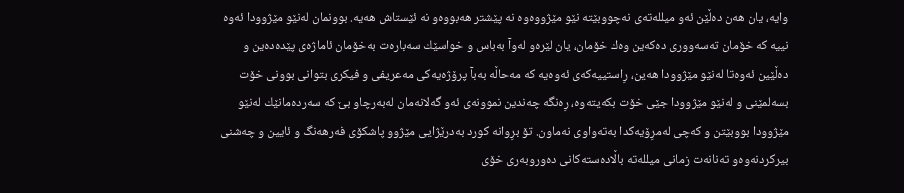وایه‌، یان هه‌ن ده‌ڵێن ئه‌و میلله‌ته‌ى نه‌چووبێته‌ نێو مێژووه‌وه‌ نه‌ پێشتر هه‌بووه‌و نه‌ ئێستاش هه‌یه‌. بوونمان له‌نێو مێژوودا ئه‌وه‌ نییه‌ كه‌ خۆمان ته‌سه‌وورى ده‌كه‌ین وه‌ك خۆمان، یان لێره‌و له‌وآ به‌باس و خواسێك سه‌باره‌ت به‌خۆمان ئاماژه‌ى پێده‌ده‌ین و ده‌ڵێین ئه‌وه‌تا له‌نێو مێژوودا هه‌ین، رِاستییه‌كه‌ى ئه‌وه‌یه‌ كه‌ مه‌حاڵه‌ به‌بآ پرۆژه‌یه‌كى مه‌عریفى و فیكرى بتوانی بوونى خۆت بسه‌لمێنی و له‌نێو مێژوودا جێى خۆت بكه‌یته‌وه‌، رِه‌نگه‌ چه‌ندین نموونه‌ى ئه‌و گه‌لانه‌مان له‌به‌رچاو بێ كه‌ سه‌رده‌مانێك له‌نێو مێژوودا بووبێتن و كه‌چى له‌مرِۆیه‌كدا به‌ته‌واوى نه‌ماون. تۆ برِوانه‌ كورد به‌درێژایى مێژوو پاشكۆى فه‌رهه‌نگ و ئایین و چه‌شنى بیركردنه‌وه‌و ته‌نانه‌ت زمانى میلله‌ته‌ باڵاده‌سته‌كانى ده‌وروبه‌رى خۆى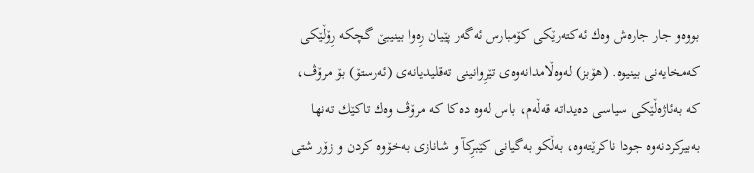بووه‌و جار جاره‌ش وه‌ك ئه‌كته‌رێكى كۆمبارس ئه‌گه‌ر پێیان رِه‌وا بینیبێ گچكه‌ رِۆڵێكى كه‌مخایه‌نى بینیوه‌. (هۆبز) له‌وه‌ڵامدانه‌وه‌ى تێرِوانینى ته‌قلیدیانه‌ى (ئه‌رستۆ) بۆ مرۆڤ، كه‌ به‌ئاژه‌ڵێكى سیاسى ده‌یداته‌ قه‌ڵه‌م، باس له‌وه‌ ده‌كا كه‌ مرۆڤ وه‌ك تاكێك ته‌نها به‌بیركردنه‌وه‌ جودا ناكرێته‌وه‌، به‌ڵكو به‌گیانى كێبرِكآ و شانازى به‌خۆوه‌ كردن و زۆر شتى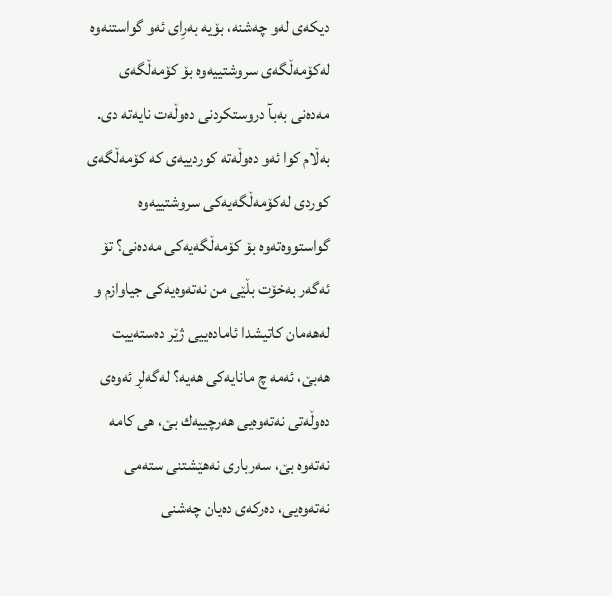دیكه‌ى له‌و چه‌شنه‌، بۆیه‌ به‌رِاى ئه‌و گواستنه‌وه‌ له‌كۆمه‌ڵگه‌ى سروشتییه‌وه‌ بۆ كۆمه‌ڵگه‌ى مه‌ده‌نى به‌بآ دروستكردنى ده‌وڵه‌ت نایه‌ته‌ دى. به‌ڵام كوا ئه‌و ده‌وڵه‌ته‌ كوردییه‌ى كه‌ كۆمه‌ڵگه‌ى كوردى له‌كۆمه‌ڵگه‌یه‌كى سروشتییه‌وه‌ گواستووه‌ته‌وه‌ بۆ كۆمه‌ڵگه‌یه‌كى مه‌ده‌نى؟ تۆ ئه‌گه‌ر به‌خۆت بڵێی من نه‌ته‌وه‌یه‌كى جیاوازم و له‌هه‌مان كاتیشدا ئاماده‌ییی ژێر ده‌سته‌ییت هه‌بێ، ئه‌مه‌ چ مانایه‌كى هه‌یه‌؟ له‌گه‌لڕ ئه‌وه‌ى ده‌وڵه‌تى نه‌ته‌وه‌یى هه‌رچییه‌ك بێ، هى كامه‌ نه‌ته‌وه‌ بێ، سه‌ربارى نه‌هێشتنى سته‌مى نه‌ته‌وه‌یى، ده‌ركه‌ى ده‌یان چه‌شنى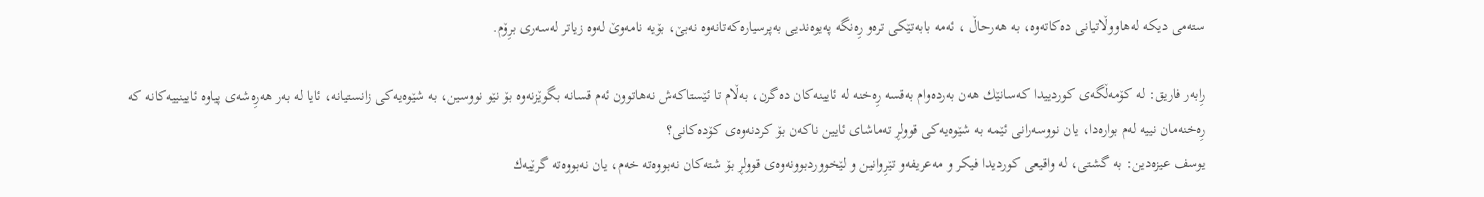سته‌مى دیكه‌ له‌هاووڵاتیانى ده‌كاته‌وه‌، به‌ هه‌رحاڵ ، ئه‌مه‌ بابه‌تێكى تره‌و رِه‌نگه‌ په‌یوه‌ندیى به‌پرسیاره‌كه‌تانه‌وه‌ نه‌بێ، بۆیه‌ نامه‌وێ له‌وه‌ زیاتر له‌سه‌رى برِۆم.

رِابه‌ر فاریق: له‌ كۆمه‌ڵگه‌ى كوردییدا كه‌سانێك هه‌ن به‌رده‌وام به‌قسه‌ رِه‌خنه‌ له‌ ئایینه‌كان ده‌گرن، به‌ڵام تا ئێستاكه‌ش نه‌هاتوون ئه‌م قسانه‌ بگوێزنه‌وه‌ بۆ نێو نووسین، به‌ شێوه‌یه‌كى زانستیانه‌، ئایا له‌ به‌ر هه‌رِه‌شه‌ى پیاوه‌ ئایینییه‌كانه‌ كه‌ رِه‌خنه‌مان نییه‌ له‌م بواره‌دا، یان نووسه‌رانى ئێمه‌ به‌ شێوه‌یه‌كى قوولڕ ته‌ماشاى ئایین ناكه‌ن بۆ كردنه‌وه‌ى كۆده‌كانی؟
یوسف عیزه‌دین: به‌ گشتى، له‌ واقیعى كوردیدا فیكر و مه‌عریفه‌و تێرِوانین و لێخووردبوونه‌وه‌ى قوولڕ بۆ شته‌كان نه‌بووه‌ته‌ خه‌م، یان نه‌بووه‌ته‌ گرێیه‌ك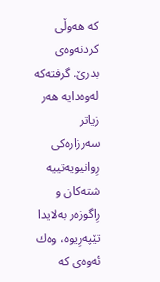كه‌ هه‌وڵى كردنه‌وه‌ى بدرێ. گرفته‌كه‌ له‌وه‌دایه‌ هه‌ر زیاتر سه‌رزاره‌كى رِوانیویه‌تییه‌ شته‌كان و رِاگوزه‌ر به‌لایدا تێپه‌رِیوه‌، وه‌ك ئه‌وه‌ى كه‌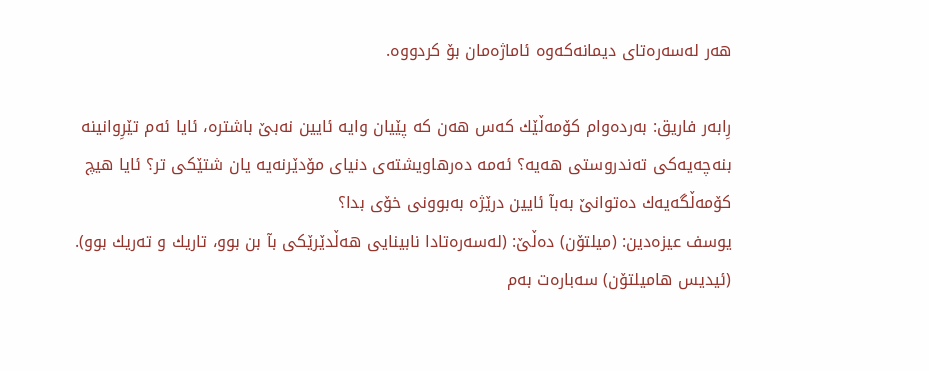هه‌ر له‌سه‌ره‌تای دیمانه‌كه‌وه‌ ئاماژه‌مان بۆ كردووه‌.

رِابه‌ر فاریق: به‌رده‌وام كۆمه‌ڵێك كه‌س هه‌ن كه‌ پێیان وایه‌ ئایین نه‌بێ باشتره‌، ئایا ئه‌م تێرِوانینه‌ بنه‌چه‌یه‌كى ته‌ندروستى هه‌یه‌؟ ئه‌مه‌ ده‌رهاویشته‌ى دنیاى مۆدێرنه‌یه‌ یان شتێكى تر؟ ئایا هیچ كۆمه‌ڵگه‌یه‌ك ده‌توانێ به‌بآ ئایین درێژه‌ به‌بوونى خۆى بدا؟
یوسف عیزه‌دین: (میلتۆن) ده‌ڵێ: (له‌سه‌ره‌تادا نابینایى هه‌ڵدێرێكى بآ بن بوو، تاریك و ته‌ریك بوو). (ئیدیس هامیلتۆن) سه‌باره‌ت به‌م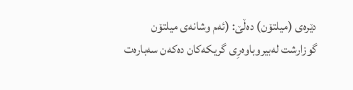دێره‌ى (میلتۆن) ده‌ڵێ: (ئه‌م وشانه‌ى میلتۆن گوزارشت له‌بیروباوه‌رِى گریكه‌كان ده‌كه‌ن سه‌باره‌ت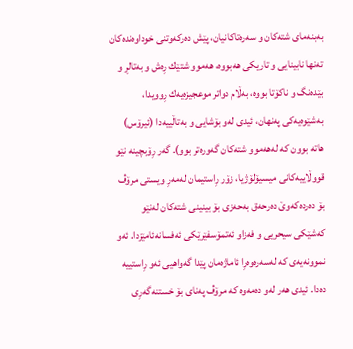به‌بنه‌ماى شته‌كان و سه‌ره‌تاكانیان، پێش ده‌ركه‌وتنى خوداوه‌نده‌كان ته‌نها نابینایى و تاریكى هه‌بووه‌، هه‌موو شتێك رِه‌ش و به‌تالڕ و بێده‌نگ و ناكۆتا بووه‌، به‌ڵام دواتر موعجیزه‌یه‌ك رِوویدا، به‌شێوه‌یه‌كى په‌نهان، ئیدی له‌و بۆشایى و به‌تاڵییه‌دا (ئیرۆس) هاته‌ بوون كه‌ له‌هه‌موو شته‌كان گه‌وره‌تر بوو). گه‌ر رِۆبچینه‌ نێو قووڵاییه‌كانى میسیۆلۆژیا، زۆر رِاستیمان له‌مه‌رِ ویستى مرۆڤ بۆ ده‌رده‌كه‌وێ ده‌رحه‌ق به‌حه‌زى بۆ بینینى شته‌كان له‌نێو كه‌شێكى سیحریى و فه‌زاو ئه‌تمۆسفێرێكى ئه‌فسانه‌ئامێزدا. ئه‌و نموونه‌یه‌ى كه‌ له‌سه‌ره‌وه‌رِا ئاماژه‌مان پێدا گه‌واهیى ئه‌و رِاستییه‌ ده‌دا. ئیدى هه‌ر له‌و ده‌مه‌وه‌ كه‌ مرۆڤ په‌ناى بۆ خستنه‌گه‌رِى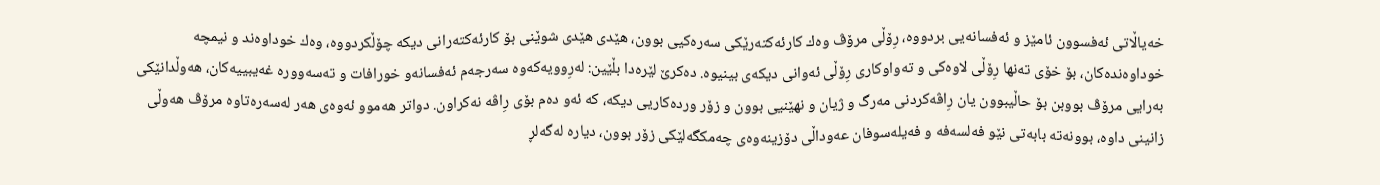خه‌یاڵاتى ئه‌فسوون ئامێز و ئه‌فسانه‌یى بردووه‌، رِۆڵى مرۆڤ وه‌ك كارئه‌كته‌رێكى سه‌ره‌كیى بوون، هێدى هێدى شوێنى بۆ كارئه‌كته‌رانى دیكه‌ چۆڵكردووه‌، وه‌ك خوداوه‌ند و نیمچه‌ خوداوه‌نده‌كان، بۆ خۆى ته‌نها رِۆڵى لاوه‌كى و ته‌واوكارى رِۆڵى ئه‌وانى دیكه‌ی بینیوه‌. ده‌كرێ لێره‌دا بڵێین: له‌رِوویه‌كه‌وه‌ سه‌رجه‌م ئه‌فسانه‌و خورافات و ته‌سه‌ووره‌ غه‌یبییه‌كان، هه‌وڵدانێكى به‌رایى مرۆڤ بووبن بۆ حاڵیبوون یان رِاڤه‌كردنى مه‌رگ و ژیان و نهێنیى بوون و زۆر ورده‌كاریى دیكه‌، كه‌ ئه‌و ده‌م بۆى رِاڤه‌ نه‌كراون. دواتر هه‌موو ئه‌وه‌ى هه‌ر له‌سه‌ره‌تاوه‌ مرۆڤ هه‌وڵى زانینى داوه‌، بوونه‌ته‌ بابه‌تى نێو فه‌لسه‌فه‌ و فه‌یله‌سوفان عه‌وداڵى دۆزینه‌وه‌ى چه‌مكگه‌لێكى زۆر بوون، دیاره‌ له‌گه‌لڕ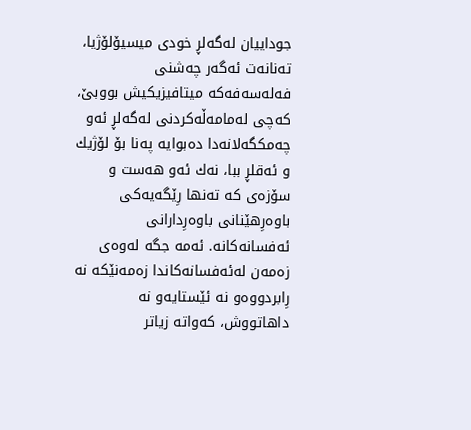جوداییان له‌گه‌لڕ خودى میسیۆلۆژیا، ته‌نانه‌ت ئه‌گه‌ر چه‌شنى فه‌له‌سه‌فه‌كه‌ میتافیزیكیش بووبێ، كه‌چى له‌مامه‌ڵه‌كردنى له‌گه‌لڕ ئه‌و چه‌مكگه‌لانه‌دا ده‌بوایه‌ په‌نا بۆ لۆژیك و ئه‌قلڕ ببا، نه‌ك ئه‌و هه‌ست و سۆزه‌ى كه‌ ته‌نها رِێگه‌یه‌كى باوه‌رِهێنانى باوه‌رِدارانى ئه‌فسانه‌كانه‌. ئه‌مه‌ جگه‌ له‌وه‌ى زه‌مه‌ن له‌ئه‌فسانه‌كاندا زه‌مه‌نێكه‌ نه‌ رِابردووه‌و نه‌ ئێستایه‌و نه‌ داهاتووش، كه‌واته‌ زیاتر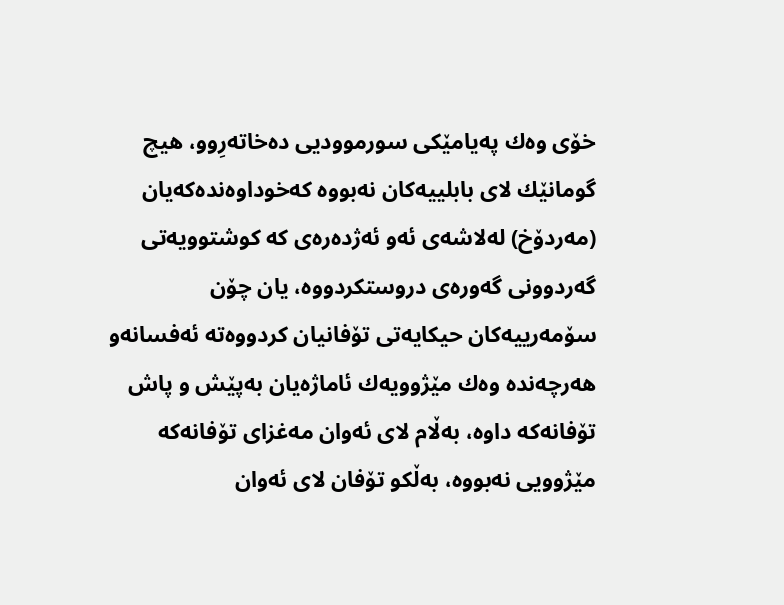خۆى وه‌ك په‌یامێكى سورموودیى ده‌خاته‌رِوو، هیچ گومانێك لاى بابلییه‌كان نه‌بووه‌ كه‌خوداوه‌نده‌كه‌یان (مه‌ردۆخ) له‌لاشه‌ى ئه‌و ئه‌ژده‌ره‌ى كه‌ كوشتوویه‌تى گه‌ردوونى گه‌وره‌ى دروستكردووه‌، یان چۆن سۆمه‌رییه‌كان حیكایه‌تى تۆفانیان كردووه‌ته‌ ئه‌فسانه‌و هه‌رچه‌نده‌ وه‌ك مێژوویه‌ك ئاماژه‌یان به‌پێش و پاش تۆفانه‌كه‌ داوه‌، به‌ڵام لاى ئه‌وان مه‌غزاى تۆفانه‌كه‌ مێژوویى نه‌بووه‌، به‌ڵكو تۆفان لاى ئه‌وان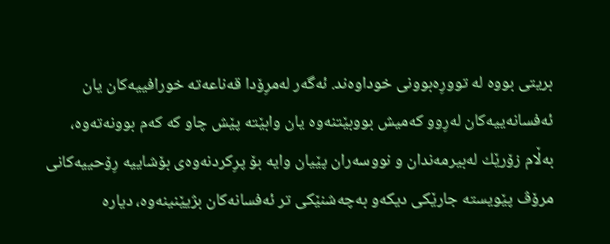بریتى بووه‌ له‌ توورِه‌بوونى خوداوه‌ند. ئه‌گه‌ر له‌مرِۆدا قه‌ناعه‌ته‌ خورافییه‌كان یان ئه‌فسانه‌ییه‌كان له‌رِوو كه‌میش بووبێتنه‌وه‌ یان وابێته‌ پێش چاو كه‌ كه‌م بوونه‌ته‌وه‌، به‌ڵام زۆرێك له‌بیرمه‌ندان و نووسه‌ران پێیان وایه‌ بۆ پرِكردنه‌وه‌ى بۆشاییه‌ رِۆحییه‌كانى مرۆڤ پێویسته‌ جارێكى دیكه‌و به‌چه‌شنێكى تر ئه‌فسانه‌كان بژیێنینه‌وه‌، دیاره‌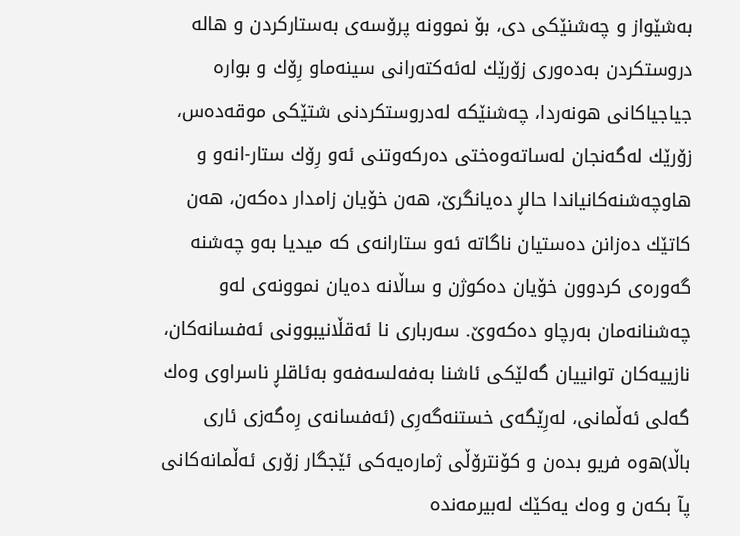به‌شێواز و چه‌شنێكى دى، بۆ نموونه‌ پرۆسه‌ى به‌ستاركردن و هاله‌ دروستكردن به‌ده‌ورى زۆرێك له‌ئه‌كته‌رانى سینه‌ماو رِۆك و بواره‌ جیاجیاكانى هونه‌ردا، چه‌شنێكه‌ له‌دروستكردنى شتێكى موقه‌ده‌س، زۆرێك له‌گه‌نجان له‌ساته‌وه‌ختى ده‌ركه‌وتنى ئه‌و رِۆك ستار-انه‌و و هاوچه‌شنه‌كانیاندا حالڕ ده‌یانگرێ، هه‌ن خۆیان زامدار ده‌كه‌ن، هه‌ن كاتێك ده‌زانن ده‌ستیان ناگاته‌ ئه‌و ستارانه‌ى كه‌ میدیا به‌و چه‌شنه‌ گه‌وره‌ى كردوون خۆیان ده‌كوژن و ساڵانه‌ ده‌یان نموونه‌ى له‌و چه‌شنانه‌مان به‌رچاو ده‌كه‌وێ. سه‌ربارى نا ئه‌قڵانیبوونى ئه‌فسانه‌كان، نازییه‌كان توانییان گه‌لێكى ئاشنا به‌فه‌لسه‌فه‌و به‌ئاقلڕ ناسراوى وه‌ك گه‌لى ئه‌ڵمانى، له‌رِێگه‌ى خستنه‌گه‌رِى (ئه‌فسانه‌ى رِه‌گه‌زى ئارى باڵا)ه‌وه‌ فریو بده‌ن و كۆنترۆڵى ژماره‌یه‌كى ئێجگار زۆرى ئه‌ڵمانه‌كانى پآ بكه‌ن و وه‌ك یه‌كێك له‌بیرمه‌نده‌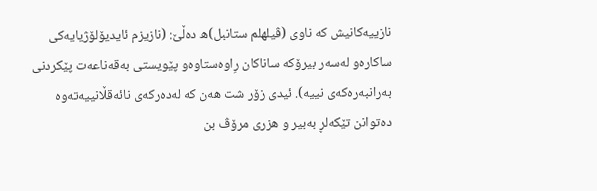نازییه‌كانیش كه‌ ناوى (ڤیلهلم ستانبل)ه‌ ده‌ڵێ: (نازیزم ئایدیۆلۆژیایه‌كى ساكاره‌و له‌سه‌ر بیرۆكه‌ ساناكان رِاوه‌ستاوه‌و پێویستى به‌قه‌ناعه‌ت پێكردنى به‌رانبه‌ره‌كه‌ى نییه‌). ئیدى زۆر شت هه‌ن كه‌ له‌ده‌ركه‌ى نائه‌قڵانییه‌ته‌وه‌ ده‌توانن تێكه‌لڕ به‌بیر و هزرى مرۆڤ بن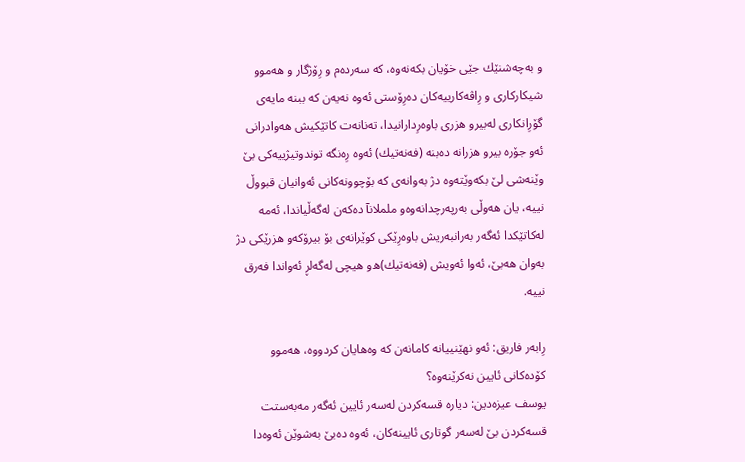و به‌چه‌شنێك جێى خۆیان بكه‌نه‌وه‌، كه‌ سه‌رده‌م و رِۆژگار و هه‌موو شیكاركارى و رِاڤه‌كارییه‌كان ده‌رِۆستى ئه‌وه‌ نه‌یه‌ن كه‌ ببنه‌ مایه‌ى گۆرِانكارى له‌بیرو هزرى باوه‌رِدارانیدا، ته‌نانه‌ت كاتێكیش هه‌وادرانى ئه‌و جۆره‌ بیرو هزرانه‌ ده‌بنه‌ (فه‌نه‌تیك) ئه‌وه‌ رِه‌نگه‌ توندوتیژییه‌كى بێ وێنه‌شى لێ بكه‌وێته‌وه‌ دژ به‌وانه‌ى كه‌ بۆچوونه‌كانى ئه‌وانیان قبووڵ نییه‌، یان هه‌وڵى به‌رپه‌رچدانه‌وه‌و ململانآ ده‌كه‌ن له‌گه‌ڵیاندا، ئه‌مه‌ له‌كاتێكدا ئه‌گه‌ر به‌رانبه‌ریش باوه‌رِێكى كوێرانه‌ى بۆ بیرۆكه‌و هزرێكى دژ به‌وان هه‌بێ، ئه‌وا ئه‌ویش (فه‌نه‌تیك)ه‌و هیچى له‌گه‌لڕ ئه‌واندا فه‌رق نییه‌.

رِابه‌ر فاریق: ئه‌و نهێنییانه‌ كامانه‌ن كه‌ وه‌هایان كردووه‌، هه‌موو كۆده‌كانى ئایین نه‌كرێنه‌وه‌؟
یوسف عیزه‌دین: دیاره‌ قسه‌كردن له‌سه‌ر ئایین ئه‌گه‌ر مه‌به‌ستت قسه‌كردن بێ له‌سه‌ر گوتارى ئایینه‌كان، ئه‌وه‌ ده‌بێ به‌شوێن ئه‌وه‌دا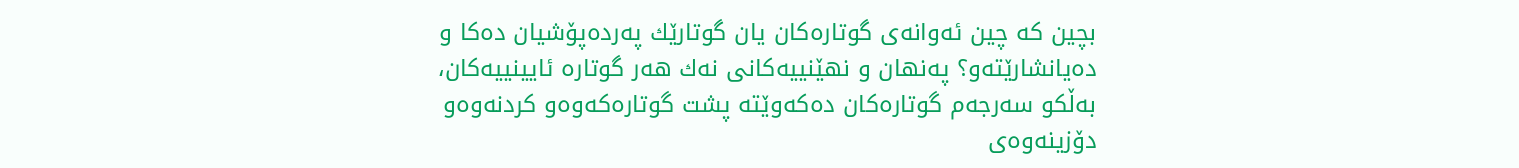بچین كه‌ چین ئه‌وانه‌ى گوتاره‌كان یان گوتارێك په‌رده‌پۆشیان ده‌كا و ده‌یانشارێته‌و؟ په‌نهان و نهێنییه‌كانى نه‌ك هه‌ر گوتاره‌ ئایینییه‌كان، به‌ڵكو سه‌رجه‌م گوتاره‌كان ده‌كه‌وێته‌ پشت گوتاره‌كه‌وه‌و كردنه‌وه‌و دۆزینه‌وه‌ى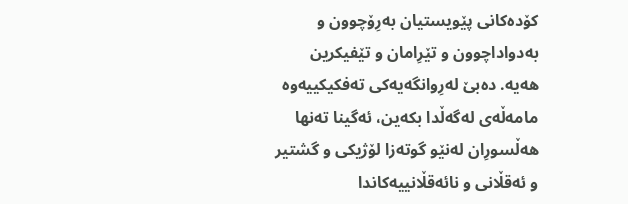كۆده‌كانى پێویستیان به‌رِۆچوون و به‌دواداچوون و تێرِامان و تێفیكرین هه‌یه‌. ده‌بێ له‌رِوانگه‌یه‌كى ته‌فكیكییه‌وه‌ مامه‌ڵه‌ى له‌گه‌ڵدا بكه‌ین، ئه‌گینا ته‌نها هه‌ڵسورِان له‌نێو گوته‌زا لۆژیكى و گشتیر و ئه‌قڵانی و نائه‌قڵانییه‌كاندا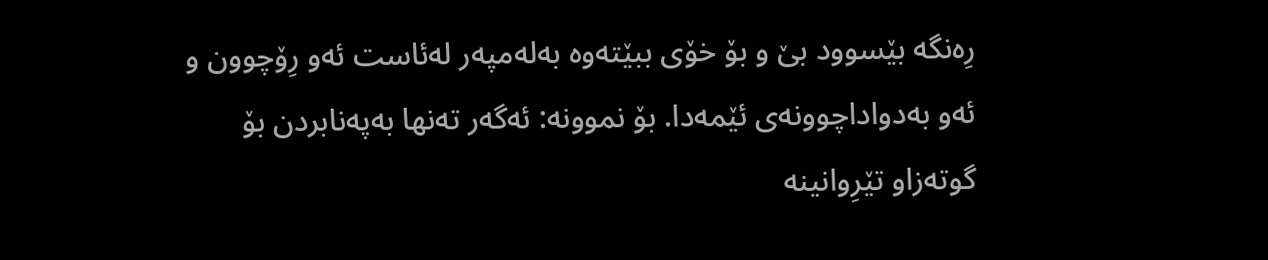رِه‌نگه‌ بێسوود بێ و بۆ خۆى ببێته‌وه‌ به‌له‌مپه‌ر له‌ئاست ئه‌و رِۆچوون و ئه‌و به‌دواداچوونه‌ى ئێمه‌دا. بۆ نموونه‌: ئه‌گه‌ر ته‌نها به‌په‌نابردن بۆ گوته‌زاو تێرِوانینه‌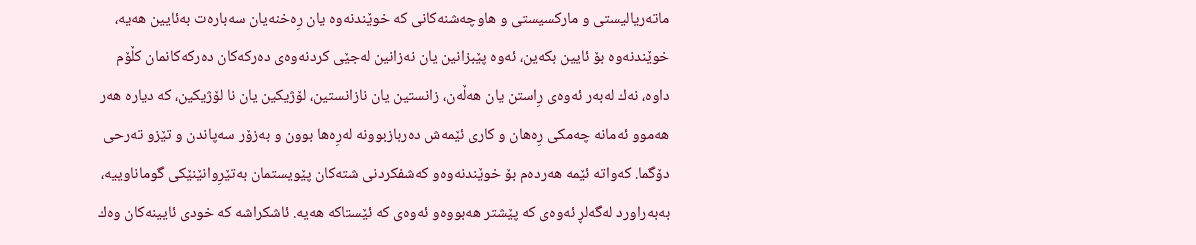ماته‌ریالیستى و ماركسیستى و هاوچه‌شنه‌كانى كه‌ خوێندنه‌وه‌ یان رِه‌خنه‌یان سه‌باره‌ت به‌ئایین هه‌یه‌، خوێندنه‌وه‌ بۆ ئایین بكه‌ین، ئه‌وه‌ پێبزانین یان نه‌زانین له‌جێى كردنه‌وه‌ى ده‌ركه‌كان ده‌ركه‌كانمان كڵۆم داوه‌، نه‌ك له‌به‌ر ئه‌وه‌ى رِاستن یان هه‌ڵه‌ن، زانستین یان نازانستین، لۆژیكین یان نا لۆژیكین، كه‌ دیاره‌ هه‌ر هه‌موو ئه‌مانه‌ چه‌مكى رِه‌هان و كارى ئێمه‌ش ده‌ربازبوونه‌ له‌رِه‌ها بوون و به‌زۆر سه‌پاندن و تێزو ته‌رحى دۆگما. كه‌واته‌ ئێمه‌ هه‌رده‌م بۆ خوێندنه‌وه‌و كه‌شفكردنى شته‌كان پێویستمان به‌تێرِوانێنێكى گوماناوییه‌، به‌به‌راورد له‌گه‌لڕ ئه‌وه‌ى كه‌ پێشتر هه‌بووه‌و ئه‌وه‌ى كه‌ ئێستاكه‌ هه‌یه‌. ئاشكراشه‌ كه‌ خودى ئایینه‌كان وه‌ك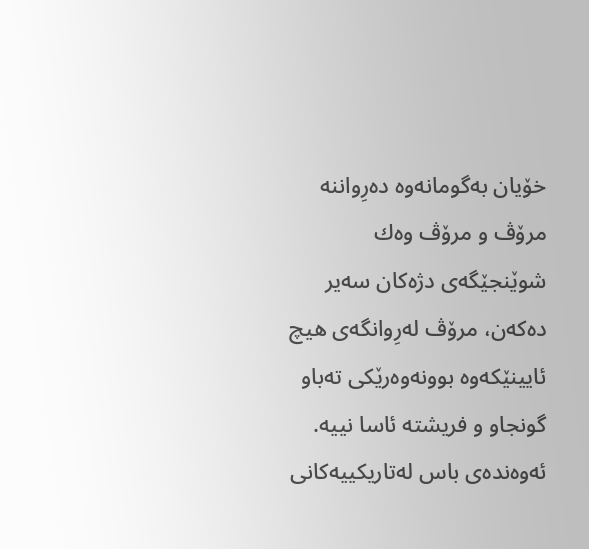خۆیان به‌گومانه‌وه‌ ده‌رِواننه‌ مرۆڤ و مرۆڤ وه‌ك شوێنجێگه‌ى دژه‌كان سه‌یر ده‌كه‌ن، مرۆڤ له‌رِوانگه‌ى هیچ ئایینێكه‌وه‌ بوونه‌وه‌رێكى ته‌باو گونجاو و فریشته‌ ئاسا نییه‌. ئه‌وه‌نده‌ى باس له‌تاریكییه‌كانى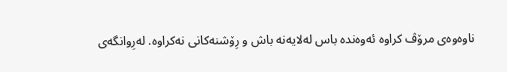ناوه‌وه‌ى مرۆڤ كراوه‌ ئه‌وه‌نده‌ باس له‌لایه‌نه‌ باش و رِۆشنه‌كانى نه‌كراوه‌. له‌رِوانگه‌ى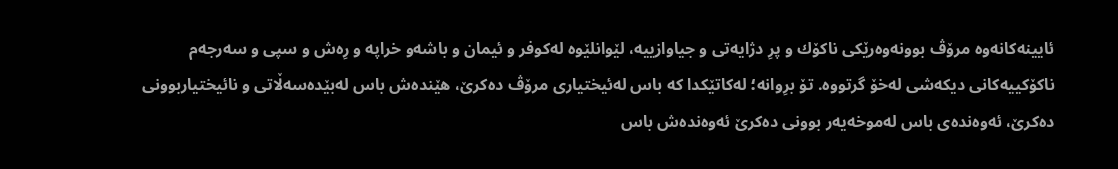ئایینه‌كانه‌وه‌ مرۆڤ بوونه‌وه‌رێكى ناكۆك و پرِ دژایه‌تى و جیاوازییه‌، لێوانلێوه‌ له‌كوفر و ئیمان و باشه‌و خراپه‌ و رِه‌ش و سپى و سه‌رجه‌م ناكۆكییه‌كانى دیكه‌شى له‌خۆ گرتووه‌. تۆ برِوانه‌؛ له‌كاتێكدا كه‌ باس له‌ئیختیارى مرۆڤ ده‌كرێ، هێنده‌ش باس له‌بێده‌سه‌ڵاتى و نائیختیاربوونى ده‌كرێ، ئه‌وه‌نده‌ى باس له‌موخه‌یه‌ر بوونى ده‌كرێ ئه‌وه‌نده‌ش باس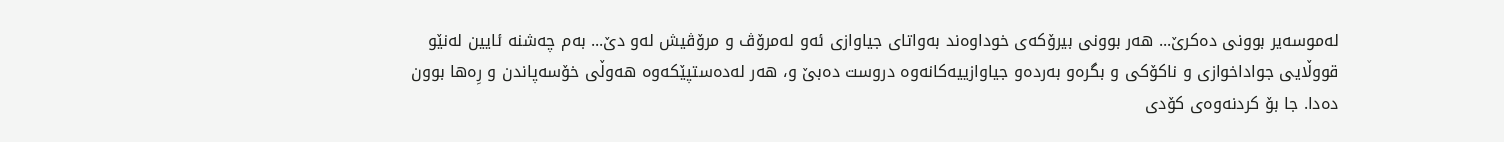له‌موسه‌یر بوونى ده‌كرێ... هه‌ر بوونى بیرۆكه‌ى خوداوه‌ند به‌واتاى جیاوازى ئه‌و له‌مرۆڤ و مرۆڤیش له‌و دێ... به‌م چه‌شنه‌ ئایین له‌نێو قووڵایى جواداخوازى و ناكۆكى و بگره‌و به‌رده‌و جیاوازییه‌كانه‌وه‌ دروست ده‌بێ و، هه‌ر له‌ده‌ستپێكه‌وه‌ هه‌وڵى خۆسه‌پاندن و رِه‌ها بوون ده‌دا. جا بۆ كردنه‌وه‌ى كۆدى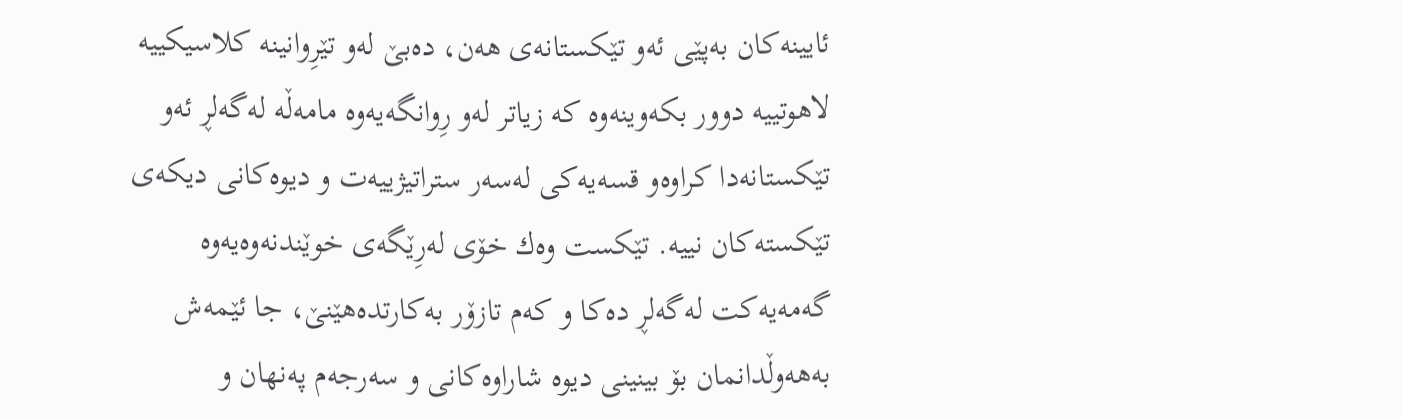ئایینه‌كان به‌پێى ئه‌و تێكستانه‌ى هه‌ن، ده‌بێ له‌و تێرِوانینه‌ كلاسیكییه‌ لاهوتییه‌ دوور بكه‌وینه‌وه‌ كه‌ زیاتر له‌و رِوانگه‌یه‌وه‌ مامه‌ڵه‌ له‌گه‌لڕ ئه‌و تێكستانه‌دا كراوه‌و قسه‌یه‌كى له‌سه‌ر ستراتیژییه‌ت و دیوه‌كانى دیكه‌ى تێكسته‌كان نییه‌. تێكست وه‌ك خۆى له‌رِێگه‌ى خوێندنه‌وه‌یه‌وه‌ گه‌مه‌یه‌كت له‌گه‌لڕ ده‌كا و كه‌م تازۆر به‌كارتده‌هێنێ، جا ئێمه‌ش به‌هه‌وڵدانمان بۆ بینینى دیوه‌ شاراوه‌كانى و سه‌رجه‌م په‌نهان و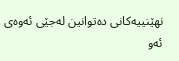نهێنییه‌كانى ده‌توانین له‌جێى ئه‌وه‌ى ئه‌و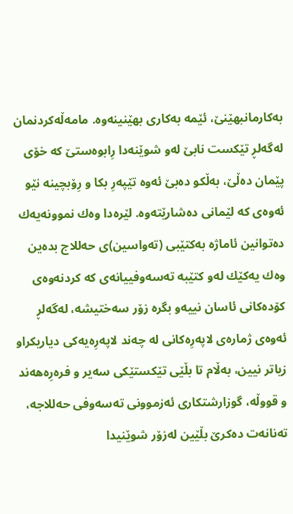به‌كارمانبهێنێ، ئێمه‌ به‌كارى بهێنینه‌وه‌. مامه‌ڵه‌كردنمان له‌گه‌لڕ تێكست نابێ له‌و شوێنه‌دا رِابوه‌ستێ كه‌ خۆى پێمان ده‌ڵێ، به‌ڵكو ده‌بێ ئه‌وه‌ تێپه‌رِ بكا و رِۆبچینه‌ نێو ئه‌وه‌ى كه‌ لێمانى ده‌شارێته‌وه‌. لێره‌دا وه‌ك نموونه‌یه‌ك ده‌توانین ئاماژه‌ به‌كتێبى (ته‌واسین)ى حه‌للاج بده‌ین وه‌ك یه‌كێك له‌و كتێبه‌ ته‌سه‌وفییانه‌ى كه‌ كردنه‌وه‌ى كۆده‌كانى ئاسان نییه‌و بگره‌ زۆر سه‌ختیشه‌، له‌گه‌لڕ ئه‌وه‌ى ژماره‌ى لاپه‌رِه‌كانى له‌ چه‌ند لاپه‌رِه‌یه‌كى دیاریكراو زیاتر نیین، به‌ڵام تا بڵێى تێكستێكى سه‌یر و فره‌رِه‌هه‌ند و قووڵه‌، گوزارشتكارى ئه‌زموونى ته‌سه‌وفى حه‌للاجه‌، ته‌نانه‌ت ده‌كرێ بڵێین له‌زۆر شوێنیدا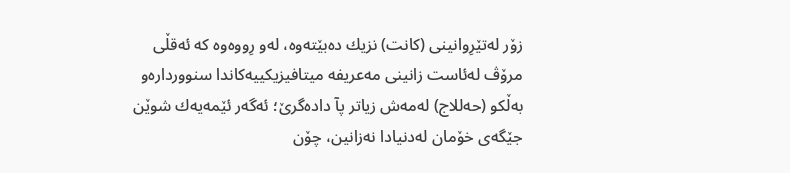زۆر له‌تێرِوانینى (كانت) نزیك ده‌بێته‌وه‌، له‌و رِووه‌وه‌ كه‌ ئه‌قڵى مرۆڤ له‌ئاست زانینى مه‌عریفه‌ میتافیزیكییه‌كاندا سنوورداره‌و به‌ڵكو (حه‌للاج) له‌مه‌ش زیاتر پآ داده‌گرێ؛ ئه‌گه‌ر ئێمه‌یه‌ك شوێن جێگه‌ى خۆمان له‌دنیادا نه‌زانین، چۆن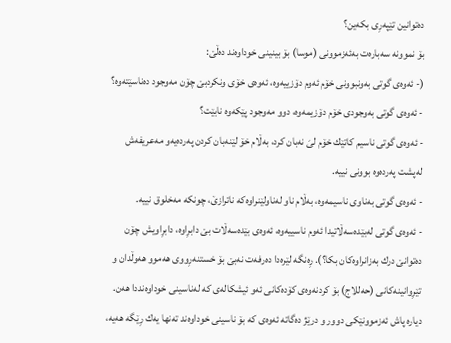ده‌توانین تێپه‌رِى بكه‌ین؟
بۆ نموونه‌ سه‌باره‌ت به‌ئه‌زموونى (موسا) بۆ بینینى خوداوه‌ند ده‌ڵێ:
(- ئه‌وه‌ى گوتى به‌ونبوونى خۆم ئه‌وم دۆزییه‌وه‌، ئه‌وه‌ى خۆى ونكردبێ چۆن مه‌وجود ده‌ناسێته‌وه‌؟
- ئه‌وه‌ى گوتى به‌وجودى خۆم دۆزیمه‌وه‌، دوو مه‌وجود پێكه‌وه‌ نابێت؟
- ئه‌وه‌ى گوتى ناسیم كاتێك خۆم لىَ نه‌بان كرد، به‌ڵام خۆ لێنه‌بان كردن په‌رده‌یه‌و مه‌عریفه‌ش له‌پشت په‌رده‌وه‌ بوونى نییه‌.
- ئه‌وه‌ى گوتى به‌ناوى ناسیمه‌وه‌، به‌ڵام ناو له‌ناولێنراوه‌كه‌ ناترازێ، چونكه‌ مه‌خلوق نییه‌.
- ئه‌وه‌ى گوتى له‌بێده‌سه‌ڵاتیدا ئه‌وم ناسییه‌وه‌، ئه‌وه‌ى بێده‌سه‌ڵات بێ دابرِاوه‌، دابرِاویش چۆن ده‌توانێ درك به‌زانراوه‌كان بكا؟). رِه‌نگه‌ لێره‌دا ده‌رفه‌ت نه‌بێ بۆ خستنه‌رِووى هه‌موو هه‌وڵدان و تێرِوانینه‌كانى (حه‌للاج) بۆ كردنه‌وه‌ى كۆده‌كانى ئه‌و ئیشكاله‌ى كه‌ له‌ناسینى خوداوه‌نددا هه‌ن. دیاره‌ پاش ئه‌زموونێكى دوور و درێژ ده‌گاته‌ ئه‌وه‌ى كه‌ بۆ ناسینى خوداوه‌ند ته‌نها یه‌ك رِێگه‌ هه‌یه‌،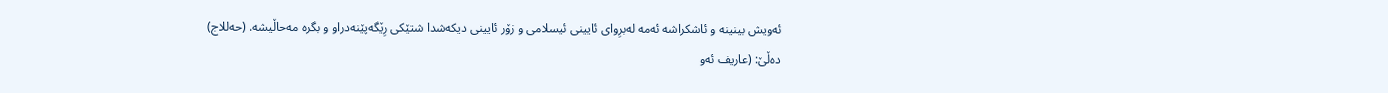ئه‌ویش بینینه‌ و ئاشكراشه‌ ئه‌مه‌ له‌برِواى ئایینى ئیسلامى و زۆر ئایینى دیكه‌شدا شتێكى رِێگه‌پێنه‌دراو و بگره‌ مه‌حاڵیشه‌. (حه‌للاج) ده‌ڵێ: (عاریف ئه‌و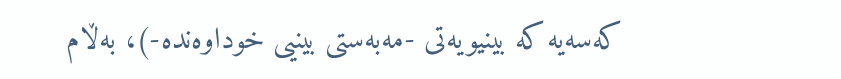كه‌سه‌یه‌ كه‌ بینیویه‌تى -مه‌به‌ستى بینیى خوداوه‌نده‌-)، به‌ڵام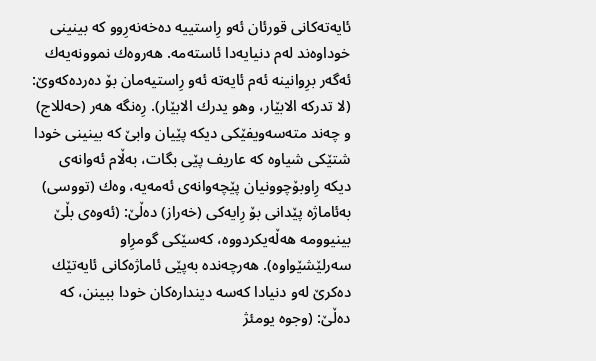ئایه‌ته‌كانى قورئان ئه‌و رِاستییه‌ ده‌خه‌نه‌رِوو كه‌ بینینى خوداوه‌ند له‌م دنیایه‌دا ئاسته‌مه‌. هه‌روه‌ك نموونه‌یه‌ك ئه‌گه‌ر برِوانینه‌ ئه‌م ئایه‌ته‌ ئه‌و رِاستیه‌مان بۆ ده‌رده‌كه‌وێ: (لا تدركه‌ الابێار، وهو یدرك الابێار). رِه‌نگه‌ هه‌ر (حه‌للاج) و چه‌ند مته‌سه‌ویفێكى دیكه‌ پێیان وابێ كه‌ بینینى خودا شتێكى شیاوه‌ كه‌ عاریف پێى بگات، به‌ڵام ئه‌وانه‌ى دیكه‌ رِاوبۆچوونیان پێچه‌وانه‌ى ئه‌مه‌یه‌، وه‌ك (تووسى) به‌ئاماژه‌ پێدانى بۆ رِایه‌كى (خه‌راز) ده‌ڵێ: (ئه‌وه‌ى بڵێ بینیوومه‌ هه‌ڵه‌یكردووه‌، كه‌سێكى گومرِاو سه‌رلێشێواوه‌). هه‌رچه‌نده‌ به‌پێى ئاماژه‌كانى ئایه‌تێك ده‌كرێ له‌و دنیادا كه‌سه‌ دینداره‌كان خودا ببینن، كه‌ ده‌ڵێ: (وجوه‌ یومئژ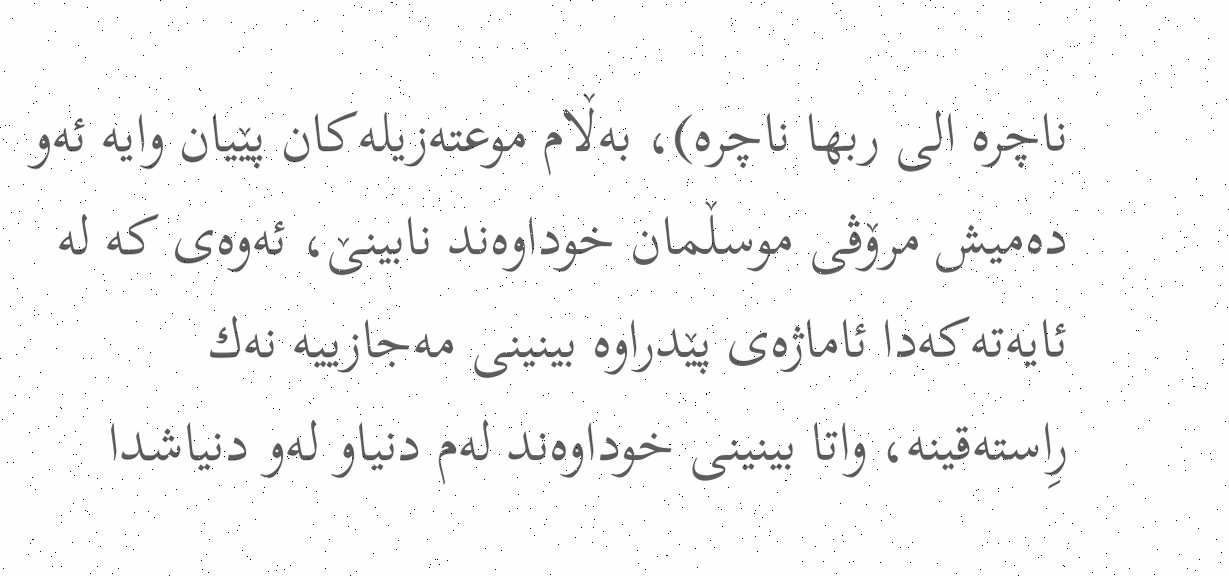ناچره‌ الى ربها ناچره‌)، به‌ڵام موعته‌زیله‌كان پێیان وایه‌ ئه‌و ده‌میش مرۆڤى موسڵمان خوداوه‌ند نابینێ، ئه‌وه‌ى كه‌ له‌ ئایه‌ته‌كه‌دا ئاماژه‌ى پێدراوه‌ بینینى مه‌جازییه‌ نه‌ك رِاسته‌قینه‌، واتا بینینى خوداوه‌ند له‌م دنیاو له‌و دنیاشدا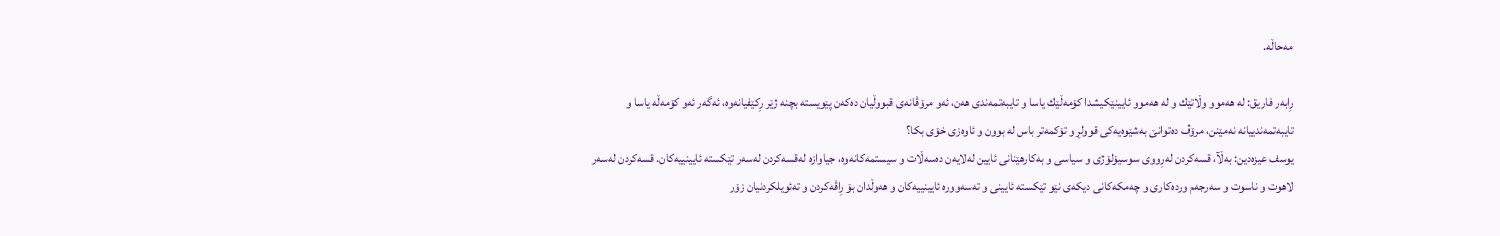مه‌حاڵه‌.

رِابه‌ر فاریق: له‌ هه‌موو وڵاتێك و له‌ هه‌موو ئایینێكیشدا كۆمه‌ڵێك یاسا و تایبه‌تمه‌ندى هه‌ن، ئه‌و مرۆڤانه‌ى قبووڵیان ده‌كه‌ن پێویسته‌ بچنه‌ ژێر رِكێفیانه‌وه‌، ئه‌گه‌ر ئه‌و كۆمه‌ڵه‌ یاسا و تایبه‌تمه‌ندییانه‌ نه‌مێنن، مرۆڤ ده‌توانێ به‌شێوه‌یه‌كى قوولڕ و تۆكمه‌تر باس له‌ بوون و ئاوه‌زى خۆى بكا؟
یوسف عیزه‌دین: به‌ڵآ، قسه‌كردن له‌رِووى سوسیۆلۆژى و سیاسى و به‌كارهێنانى ئایین له‌لایه‌ن ده‌سه‌ڵات و سیستمه‌كانه‌وه‌، جیاوازه‌ له‌قسه‌كردن له‌سه‌ر تێكسته‌ ئایینییه‌كان. قسه‌كردن له‌سه‌ر لاهوت و ناسوت و سه‌رجه‌م ورده‌كارى و چه‌مكه‌كانى دیكه‌ى نێو تێكسته‌ ئایینى و ته‌سه‌ووره‌ ئایینییه‌كان و هه‌وڵدان بۆ رِاڤه‌كردن و ته‌ئویلكردنیان زۆر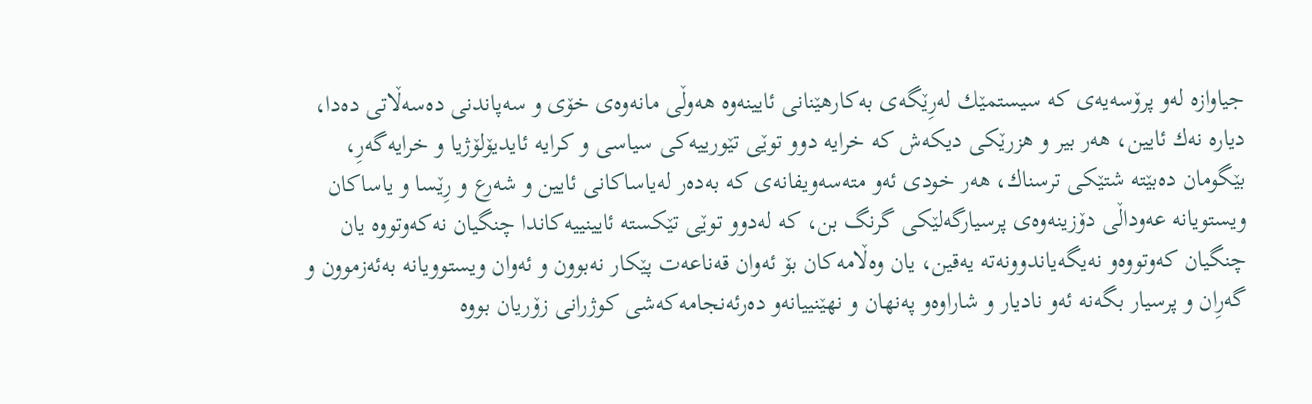جیاوازه‌ له‌و پرۆسه‌یه‌ى كه‌ سیستمێك له‌رِێگه‌ى به‌كارهێنانى ئایینه‌وه‌ هه‌وڵى مانه‌وه‌ى خۆى و سه‌پاندنى ده‌سه‌ڵاتى ده‌دا، دیاره‌ نه‌ك ئایین، هه‌ر بیر و هزرێكى دیكه‌ش كه‌ خرایه‌ دوو توێى تێورییه‌كى سیاسى و كرایه‌ ئایدیۆلۆژیا و خرایه‌گه‌رِ، بێگومان ده‌بێته‌ شتێكى ترسناك، هه‌ر خودى ئه‌و مته‌سه‌ویفانه‌ى كه‌ به‌ده‌ر له‌یاساكانى ئایین و شه‌رع و رِێسا و یاساكان ویستویانه‌ عه‌وداڵى دۆزینه‌وه‌ى پرسیارگه‌لێكى گرنگ بن، كه‌ له‌دوو توێى تێكسته‌ ئایینییه‌كاندا چنگیان نه‌كه‌وتووه‌ یان چنگیان كه‌وتووه‌و نه‌یگه‌یاندوونه‌ته‌ یه‌قین، یان وه‌ڵامه‌كان بۆ ئه‌وان قه‌ناعه‌ت پێكار نه‌بوون و ئه‌وان ویستوویانه‌ به‌ئه‌زموون و گه‌رِان و پرسیار بگه‌نه‌ ئه‌و نادیار و شاراوه‌و په‌نهان و نهێنییانه‌و ده‌رئه‌نجامه‌كه‌شى كوژرانى زۆریان بووه‌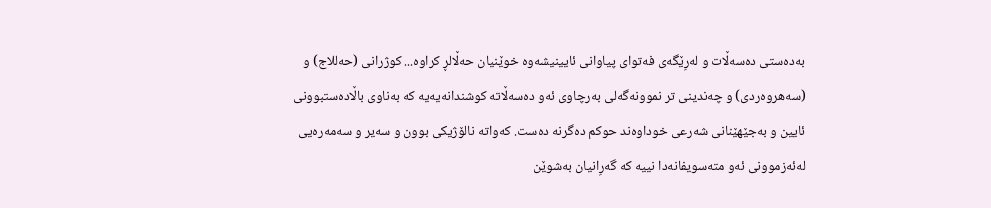به‌ده‌ستى ده‌سه‌ڵات و له‌رِێگه‌ى فه‌تواى پیاوانى ئایینیشه‌وه‌ خوێنیان حه‌ڵالڕ كراوه‌... كوژرانى (حه‌للاج) و (سه‌هروه‌ردى) و چه‌ندینى تر نموونه‌گه‌لى به‌رچاوى ئه‌و ده‌سه‌ڵاته‌ كوشندانه‌یه‌یه‌ كه‌ به‌ناوى باڵاده‌ستبوونى ئایین و به‌جێهێنانى شه‌رعى خوداوه‌ند حوكم ده‌گرنه‌ ده‌ست. كه‌واته‌ نالۆژیكى بوون و سه‌یر و سه‌مه‌ره‌یى له‌ئه‌زموونى ئه‌و مته‌سویفانه‌دا نییه‌ كه‌ گه‌رِانیان به‌شوێن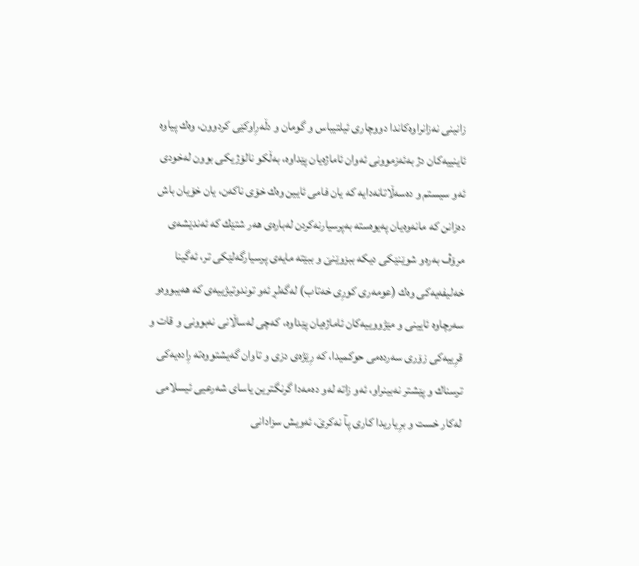زانینى نه‌زانراوه‌كاندا دووچارى ئیلتیباس و گومان و دڵه‌رِاوكێى كردوون، وه‌ك پیاوه‌ ئاینییه‌كان دژ به‌ئه‌زموونى ئه‌وان ئاماژه‌یان پێداوه‌، به‌ڵكو نالۆژیكى بوون له‌خودى ئه‌و سیستم و ده‌سه‌ڵاتانه‌دایه‌ كه‌ یان فامى ئایین وه‌ك خۆى ناكه‌ن، یان خۆیان باش ده‌زانن كه‌ مانه‌وه‌یان په‌یوه‌سته‌ به‌پرسیارنه‌كردن له‌باره‌ى هه‌ر شتێك كه‌ ئه‌ندێشه‌ى مرۆڤ به‌ره‌و شوێنێكى دیكه‌ ببزوێنێ و ببێته‌ مایه‌ى پرسیارگه‌لێكى تر، ئه‌گینا خه‌لیفه‌یه‌كى وه‌ك (عومه‌رى كورِى خه‌تاب) له‌گه‌لڕ ئه‌و توندوتیژییه‌ى كه‌ هه‌یبووه‌و سه‌رچاوه‌ ئایینى و مێژووییه‌كان ئاماژه‌یان پێداوه‌، كه‌چى له‌ساڵانى نه‌بوونى و قات و قرِییه‌كى زۆرى سه‌رده‌مى حوكمیدا، كه‌ رِێژه‌ى دزى و تاوان گه‌یشتووه‌ته‌ رِاده‌یه‌كى ترسناك و پێشتر نه‌بینراو، ئه‌و زاته‌ له‌و ده‌مه‌دا گرنگترین یاساى شه‌رعیى ئیسلامى له‌كار خست و برِیاریدا كارى پآ نه‌كرێ، ئه‌ویش سزادانى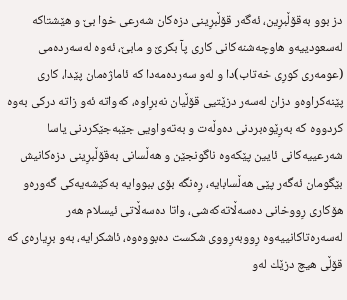دز بوو به‌قۆڵبرِین، ئه‌گه‌ر قۆڵبرِینى دزه‌كان شه‌رعى خوا بێ و هێشتاكه‌ له‌سعودییه‌و هاوچه‌شنه‌كانى كارى پآ بكرێ و مابێ، ئه‌وه‌ له‌سه‌رده‌مى (عومه‌رى كورِى خه‌تاب)دا و له‌و سه‌رده‌مه‌دا كه‌ ئاماژه‌مان پێدا، كارى پێنه‌كراوه‌و دزان له‌سه‌ر دزێتیى قۆڵیان نه‌برِاوه‌، كه‌واته‌ ئه‌و زاته‌ دركى به‌وه‌ كردووه‌ كه‌ به‌رِێوه‌بردنى ده‌وڵه‌ت و به‌ته‌واویى جێبه‌جێكردنى یاسا شه‌رعییه‌كانى ئایین پێكه‌وه‌ ناگونجێن و هه‌ڵسانى به‌قۆڵبرِینى دزه‌كانیش بێگومان ئه‌گه‌ر پێى هه‌ڵسابایه‌، رِه‌نگه‌ بۆى ببووایه‌ به‌كێشه‌یه‌كى گه‌وره‌و هۆكارى رِووخانى ده‌سه‌ڵاته‌كه‌شى، واتا ده‌سه‌ڵاتى ئیسلام هه‌ر له‌سه‌ره‌تاكانییه‌وه‌ رِووبه‌رِووى شكست ده‌بووه‌وه‌، ئاشكرایه‌، به‌و برِیاره‌ى كه‌ قۆڵى هیچ دزێك له‌و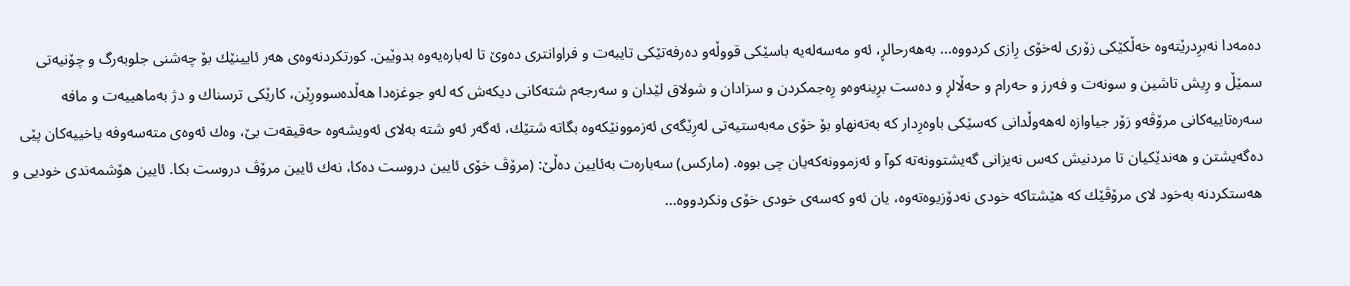ده‌مه‌دا نه‌برِدرێته‌وه‌ خه‌ڵكێكى زۆرى له‌خۆى رِازی كردووه‌... به‌هه‌رحالڕ، ئه‌و مه‌سه‌له‌یه‌ باسێكى قووڵه‌و ده‌رفه‌تێكى تایبه‌ت و فراوانترى ده‌وێ تا له‌باره‌یه‌وه‌ بدوێین. كورتكردنه‌وه‌ى هه‌ر ئایینێك بۆ چه‌شنى جلوبه‌رگ و چۆنیه‌تى سمێڵ و رِیش تاشین و سونه‌ت و فه‌رز و حه‌رام و حه‌ڵالڕ و ده‌ست برِینه‌وه‌و رِه‌جمكردن و سزادان و شولاق لێدان و سه‌رجه‌م شته‌كانى دیكه‌ش كه‌ له‌و جوغزه‌دا هه‌ڵده‌سوورِێن، كارێكى ترسناك و دژ به‌ماهییه‌ت و مافه‌ سه‌ره‌تاییه‌كانى مرۆڤه‌و زۆر جیاوازه‌ له‌هه‌وڵدانى كه‌سێكى باوه‌رِدار كه‌ به‌ته‌نهاو بۆ خۆى مه‌به‌ستیه‌تى له‌رِێگه‌ى ئه‌زموونێكه‌وه‌ بگاته‌ شتێك، ئه‌گه‌ر ئه‌و شته‌ به‌لاى ئه‌ویشه‌وه‌ حه‌قیقه‌ت بێ، وه‌ك ئه‌وه‌ى مته‌سه‌وفه‌ یاخییه‌كان پێى ده‌گه‌یشتن و هه‌ندێكیان تا مردنیش كه‌س نه‌یزانى گه‌یشتوونه‌ته‌ كوآ و ئه‌زموونه‌كه‌یان چى بووه‌. (ماركس) سه‌باره‌ت به‌ئایین ده‌ڵێ: (مرۆڤ خۆى ئایین دروست ده‌كا، نه‌ك ئایین مرۆڤ دروست بكا. ئایین هۆشمه‌ندى خودیى و هه‌ستكردنه‌ به‌خود لاى مرۆڤێك كه‌ هێشتاكه‌ خودى نه‌دۆزیوه‌ته‌وه‌، یان ئه‌و كه‌سه‌ى خودى خۆى ونكردووه‌...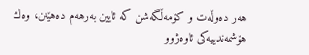هه‌ر ده‌وڵه‌ت و كۆمه‌ڵگه‌شن كه‌ ئایین به‌رهه‌م ده‌هێنن، وه‌ك هۆشمه‌ندییه‌كى ئاوه‌ژوو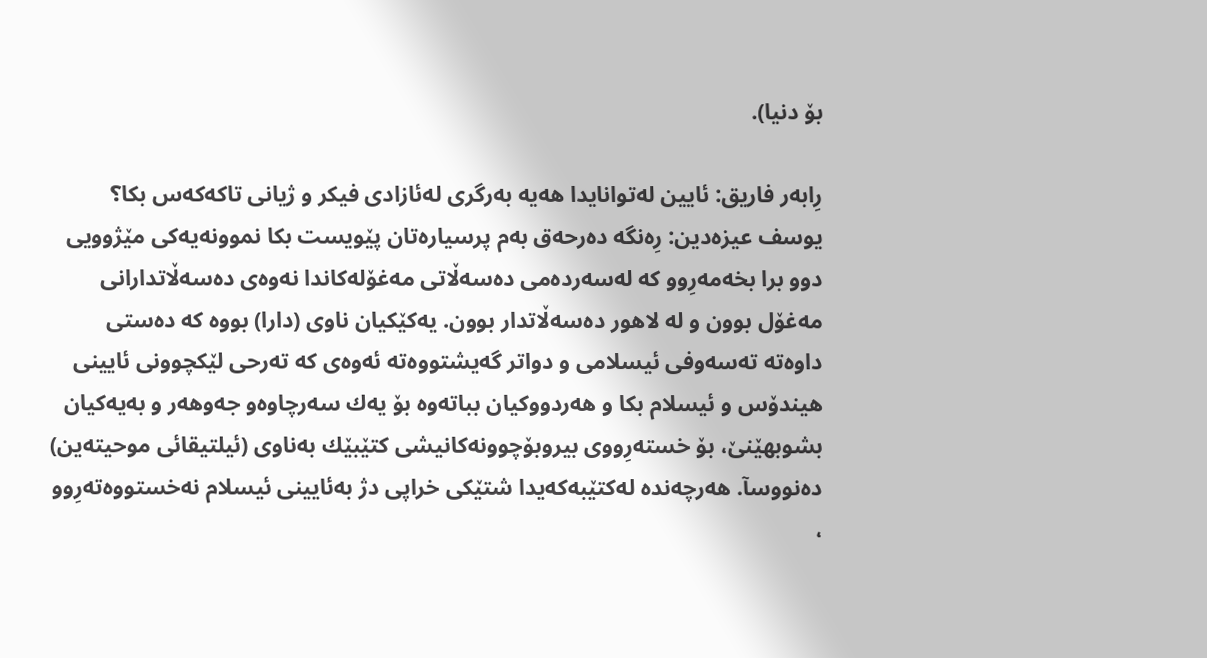بۆ دنیا).

رِابه‌ر فاریق: ئایین له‌توانایدا هه‌یه‌ به‌رگرى له‌ئازادى فیكر و ژیانى تاكه‌كه‌س بكا؟
یوسف عیزه‌دین: رِه‌نگه‌ ده‌رحه‌ق به‌م پرسیاره‌تان پێویست بكا نموونه‌یه‌كى مێژوویى دوو برا بخه‌مه‌رِوو كه‌ له‌سه‌رده‌مى ده‌سه‌ڵاتى مه‌غۆله‌كاندا نه‌وه‌ى ده‌سه‌ڵاتدارانى مه‌غۆل بوون و له‌ لاهور ده‌سه‌ڵاتدار بوون. یه‌كێكیان ناوى (دارا) بووه‌ كه‌ ده‌ستى داوه‌ته‌ ته‌سه‌وفى ئیسلامى و دواتر گه‌یشتووه‌ته‌ ئه‌وه‌ى كه‌ ته‌رحى لێكچوونى ئایینى هیندۆس و ئیسلام بكا و هه‌ردووكیان بباته‌وه‌ بۆ یه‌ك سه‌رچاوه‌و جه‌وهه‌ر و به‌یه‌كیان بشوبهێنێ، بۆ خسته‌رِووى بیروبۆچوونه‌كانیشى كتێبێك به‌ناوى (ئیلتیقائى موحیته‌ین) ده‌نووسآ. هه‌رچه‌نده‌ له‌كتێبه‌كه‌یدا شتێكى خراپى دژ به‌ئایینى ئیسلام نه‌خستووه‌ته‌رِوو ،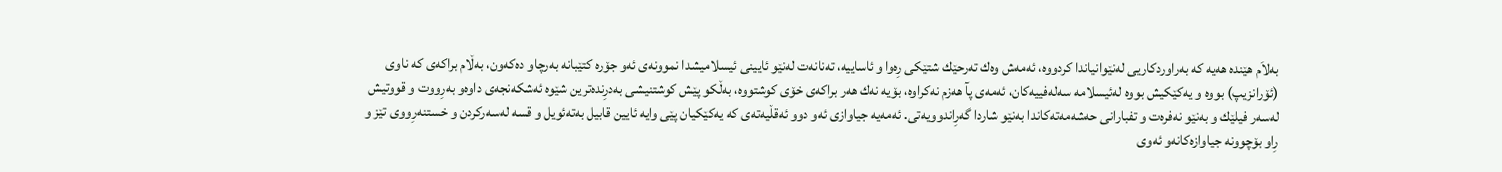به‌لاَم هێنده‌ هه‌یه‌ كه‌ به‌راوردكاریى له‌نێوانیاندا كردووه‌، ئه‌مه‌ش وه‌ك ته‌رحێك شتێكى رِه‌وا و ئاساییه‌، ته‌نانه‌ت له‌نێو ئایینى ئیسلامیشدا نموونه‌ى ئه‌و جۆره‌ كتێبانه‌ به‌رچاو ده‌كه‌ون، به‌ڵام براكه‌ى كه‌ ناوى (ئۆرانزیپ) بووه‌ و یه‌كێكیش بووه‌ له‌ئیسلامه‌ سه‌له‌فییه‌كان، ئه‌مه‌ى پآ هه‌زم نه‌كراوه‌، بۆیه‌ نه‌ك هه‌ر براكه‌ى خۆى كوشتووه‌، به‌ڵكو پێش كوشتنیشى به‌درِنده‌ترین شێوه‌ ئه‌شكه‌نجه‌ى داوه‌و به‌رِووت و قووتیش له‌سه‌ر فیلێك و به‌نێو نه‌فره‌ت و تفبارانى حه‌شه‌مه‌ته‌كاندا به‌نێو شاردا گه‌رِاندوویه‌تى. ئه‌مه‌یه‌ جیاوازى ئه‌و دوو ئه‌قڵیه‌ته‌ى كه‌ یه‌كێكیان پێى وایه‌ ئایین قابیل به‌ته‌ئویل و قسه‌ له‌سه‌ركردن و خستنه‌رِووى تێز و رِاو بۆچوونه‌ جیاوازه‌كانه‌و ئه‌وى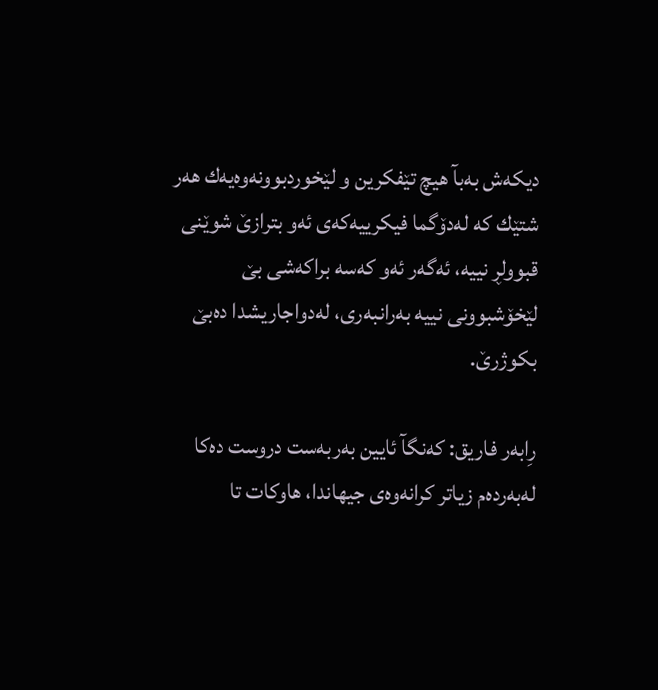دیكه‌ش به‌بآ هیچ تێفكرین و لێخوردبوونه‌وه‌یه‌ك هه‌ر شتێك كه‌ له‌دۆگما فیكرییه‌كه‌ى ئه‌و بترازێ شوێنى قبوولڕ نییه‌، ئه‌گه‌ر ئه‌و كه‌سه‌ براكه‌شى بێ لێخۆشبوونى نییه‌ به‌رانبه‌رى، له‌دواجاریشدا ده‌بێ بكوژرێ.

رِابه‌ر فاریق: كه‌نگآ ئایین به‌ربه‌ست دروست ده‌كا له‌به‌رده‌م زیاتر كرانه‌وه‌ى جیهاندا، هاوكات تا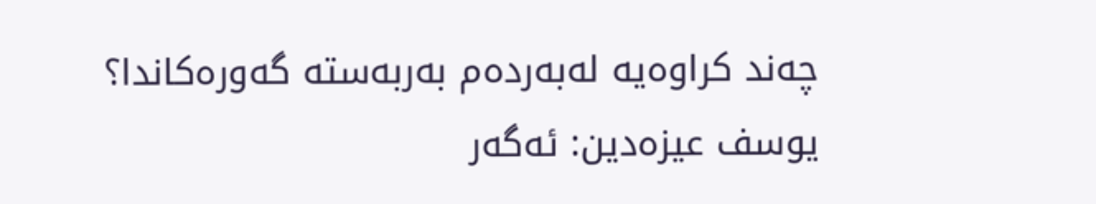چه‌ند كراوه‌یه‌ له‌به‌رده‌م به‌ربه‌سته‌ گه‌وره‌كاندا؟
یوسف عیزه‌دین: ئه‌گه‌ر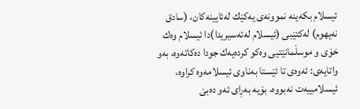ئیسلام بكه‌ینه‌ نموونه‌ى یه‌كێك له‌ئایینه‌كان، (سادق نه‌یهوم) له‌كتێبى (ئیسلام له‌ئه‌سیریدا)دا ئیسلام وه‌ك خۆى و موسڵمانێتیى وه‌كو كرده‌یه‌ك جودا ده‌كاته‌وه‌، به‌و واتایه‌ى: ئه‌وه‌ى تا ئێستا به‌ناوى ئیسلامه‌وه‌ كراوه‌،  ئیسلامییه‌ت نه‌بووه‌، بۆیه‌ به‌رِاى ئه‌و ده‌بێ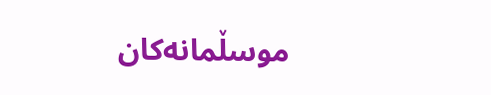موسڵمانه‌كان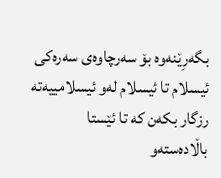بگه‌رِێنه‌وه‌ بۆ سه‌رچاوه‌ى سه‌ره‌كى ئیسلام تا ئیسلام له‌و ئیسلامییه‌ته‌ رزگار بكه‌ن كه‌ تا ئێستا باڵاده‌سته‌و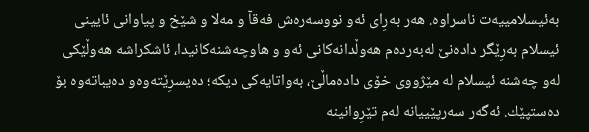به‌ئیسلامییه‌ت ناسراوه‌. هه‌ر به‌رِاى ئه‌و نووسه‌ره‌ش فه‌قآ و مه‌لا و شێخ و پیاوانى ئایینى ئیسلام به‌رِێگر داده‌نێ له‌به‌رده‌م هه‌وڵدانه‌كانى ئه‌و و هاوچه‌شنه‌كانیدا، ئاشكراشه‌ هه‌وڵێكى له‌و چه‌شنه‌ ئیسلام له‌ مێژووى خۆى داده‌ماڵێ، به‌واتایه‌كى دیكه‌؛ ده‌یسرِێته‌وه‌و ده‌یباته‌وه‌ بۆ ده‌ستپێك. ئه‌گه‌ر سه‌رپێییانه‌ له‌م تێرِوانینه‌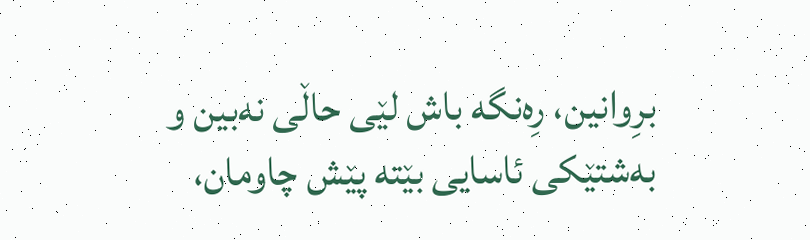برِوانین، رِه‌نگه‌ باش لێى حاڵى نه‌بین و به‌شتێكى ئاسایى بێته‌ پێش چاومان،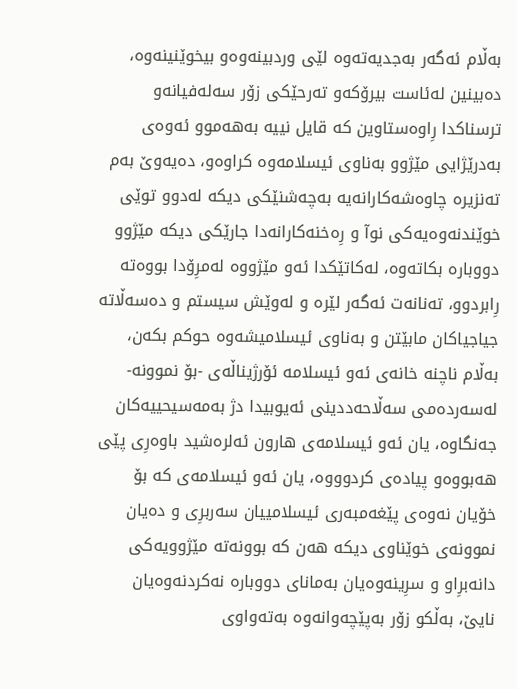به‌ڵام ئه‌گه‌ر به‌جدیه‌ته‌وه‌ لێى وردبینه‌وه‌و بیخوێنینه‌وه‌،  ده‌بینین له‌ئاست بیرۆكه‌و ته‌رحێكى زۆر سه‌له‌فیانه‌و ترسناكدا رِاوه‌ستاوین كه‌ قایل نییه‌ به‌هه‌موو ئه‌وه‌ى به‌درێژایى مێژوو به‌ناوى ئیسلامه‌وه‌ كراوه‌و، ده‌یه‌وێ به‌م ته‌نزیره‌ چاوه‌شه‌كارانه‌یه‌ به‌چه‌شنێكى دیكه‌ له‌دوو توێى خوێندنه‌وه‌یه‌كى نوآ و رِه‌خنه‌كارانه‌دا جارێكى دیكه‌ مێژوو دووباره‌ بكاته‌وه‌، له‌كاتێكدا ئه‌و مێژووه‌ له‌مرِۆدا بووه‌ته‌ رِابردوو، ته‌نانه‌ت ئه‌گه‌ر لێره‌ و له‌وێش سیستم و ده‌سه‌ڵاته‌ جیاجیاكان مابێتن و به‌ناوى ئیسلامیشه‌وه‌ حوكم بكه‌ن، به‌ڵام ناچنه‌ خانه‌ى ئه‌و ئیسلامه‌ ئۆرژیناڵه‌ى -بۆ نموونه‌- له‌سه‌رده‌مى سه‌ڵاحه‌ددینى ئه‌یوبیدا دژ به‌مه‌سیحییه‌كان جه‌نگاوه‌، یان ئه‌و ئیسلامه‌ى هارون ئه‌لره‌شید باوه‌رِى پێى هه‌بووه‌و پیاده‌ى كردوووه‌، یان ئه‌و ئیسلامه‌ى كه‌ بۆ خۆیان نه‌وه‌ى پێغه‌مبه‌رى ئیسلامییان سه‌ربرِى و ده‌یان نموونه‌ى خوێناوى دیكه‌ هه‌ن كه‌ بوونه‌ته‌ مێژوویه‌كى دانه‌برِاو و سرِینه‌وه‌یان به‌ماناى دووباره‌ نه‌كردنه‌وه‌یان نایێ، به‌ڵكو زۆر به‌پێچه‌وانه‌وه‌ به‌ته‌واوى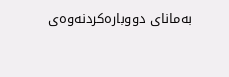به‌ماناى دووباره‌كردنه‌وه‌ى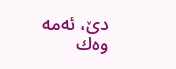دێ، ئه‌مه‌ وه‌ك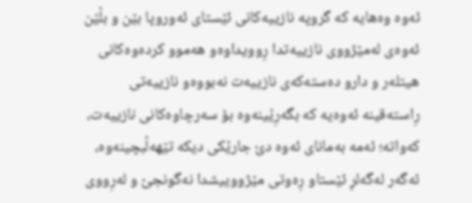ئه‌وه‌ وه‌هایه‌ كه‌ گروپه‌ نازییه‌كانى ئێستاى ئه‌وروپا بێن و بڵێن ئه‌وه‌ى له‌مێژووى نازییه‌تدا رِوویداوه‌و هه‌موو كرده‌وه‌كانى هیتله‌ر و دارو ده‌سته‌كه‌ى نازییه‌ت نه‌بووه‌و نازییه‌تى رِاسته‌قینه‌ ئه‌وه‌یه‌ كه‌ بگه‌رِێینه‌وه‌ بۆ سه‌رچاوه‌كانى نازییه‌ت، كه‌واته‌؛ ئه‌مه‌ به‌ماناى ئه‌وه‌ دێ جارێكى دیكه‌ تێهه‌ڵبچینه‌وه‌، ئه‌گه‌ر له‌گه‌لڕ ئێستاو رِه‌وتى مێژووییشدا نه‌گونجێ و له‌رِووى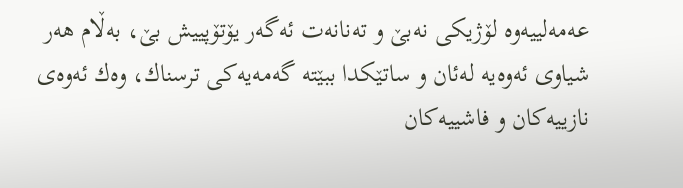عه‌مه‌لییه‌وه‌ لۆژیكى نه‌بێ و ته‌نانه‌ت ئه‌گه‌ر یۆتۆپییش بێ، به‌ڵام هه‌ر شیاوى ئه‌وه‌یه‌ له‌ئان و ساتێكدا ببێته‌ گه‌مه‌یه‌كى ترسناك، وه‌ك ئه‌وه‌ى نازییه‌كان و فاشییه‌كان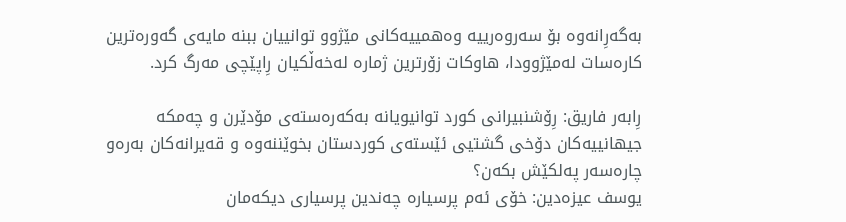به‌گه‌رِانه‌وه‌ بۆ سه‌روه‌رییه‌ وه‌همییه‌كانى مێژوو توانییان ببنه‌ مایه‌ى گه‌وره‌ترین كاره‌سات له‌مێژوودا، هاوكات زۆرترین ژماره‌ له‌خه‌ڵكیان رِاپێچى مه‌رگ كرد.

رِابه‌ر فاریق: رِۆشنبیرانى كورد توانیویانه‌ به‌كه‌ره‌سته‌ى مۆدێرن و چه‌مكه‌ جیهانییه‌كان دۆخى گشتیى ئێسته‌ى كوردستان بخوێننه‌وه‌ و قه‌یرانه‌كان به‌ره‌و چاره‌سه‌ر په‌لكێش بكه‌ن؟
یوسف عیزه‌دین: خۆى ئه‌م پرسیاره‌ چه‌ندین پرسیارى دیكه‌مان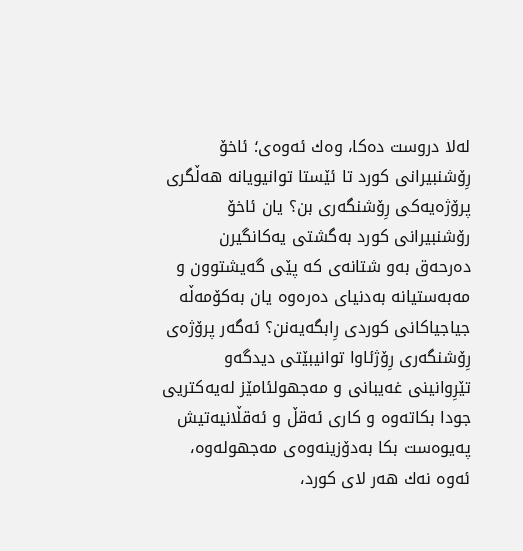له‌لا دروست ده‌كا، وه‌ك ئه‌وه‌ى؛ ئاخۆ رِۆشنبیرانى كورد تا ئێستا توانیویانه‌ هه‌ڵگرى پرۆژه‌یه‌كى رِۆشنگه‌رى بن؟ یان ئاخۆ رۆشنبیرانى كورد به‌گشتى یه‌كانگیرن ده‌رحه‌ق به‌و شتانه‌ى كه‌ پێى گه‌یشتوون و مه‌به‌ستیانه‌ به‌دنیاى ده‌ره‌وه‌ یان به‌كۆمه‌ڵه‌ جیاجیاكانى كوردى رِابگه‌یه‌نن؟ ئه‌گه‌ر پرۆژه‌ى رِۆشنگه‌رى رِۆژئاوا توانیبێتى دیدگه‌و تێرِوانینى غه‌یبانى و مه‌جهولئامێز له‌یه‌كتریی جودا بكاته‌وه‌ و كارى ئه‌قڵ و ئه‌قڵانیه‌تیش په‌یوه‌ست بكا به‌دۆزینه‌وه‌ى مه‌جهوله‌وه‌، ئه‌وه‌ نه‌ك هه‌ر لاى كورد،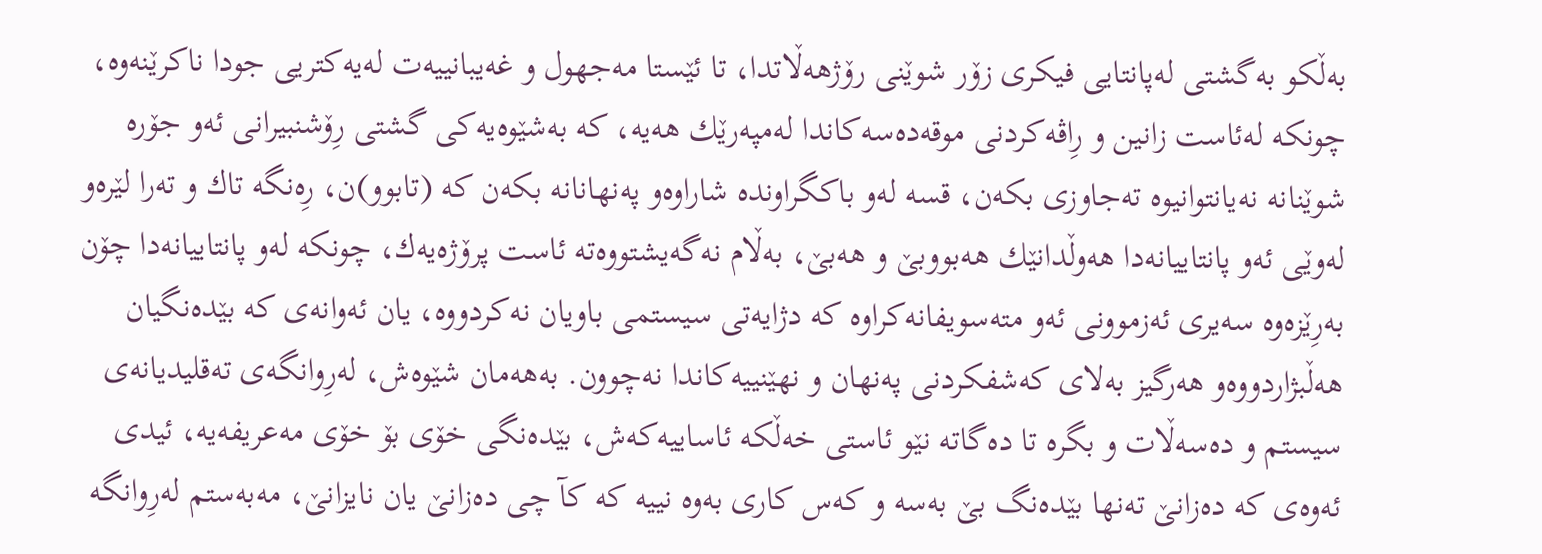به‌ڵكو به‌گشتى له‌پانتایى فیكرى زۆر شوێنى رۆژهه‌ڵاتدا، تا ئێستا مه‌جهول و غه‌یبانییه‌ت له‌یه‌كتریی جودا ناكرێنه‌وه‌، چونكه‌ له‌ئاست زانین و رِاڤه‌كردنى موقه‌ده‌سه‌كاندا له‌مپه‌رێك هه‌یه‌، كه‌ به‌شێوه‌یه‌كى گشتى رِۆشنبیرانى ئه‌و جۆره‌ شوێنانه‌ نه‌یانتوانیوه‌ ته‌جاوزى بكه‌ن، قسه‌ له‌و باكگراونده‌ شاراوه‌و په‌نهانانه‌ بكه‌ن كه‌ (تابوو)ن، رِه‌نگه‌ تاك و ته‌را لێره‌و له‌وێى ئه‌و پانتاییانه‌دا هه‌وڵدانێك هه‌بووبێ و هه‌بێ، به‌ڵام نه‌گه‌یشتووه‌ته‌ ئاست پرۆژه‌یه‌ك، چونكه‌ له‌و پانتاییانه‌دا چۆن به‌رِێزه‌وه‌ سه‌یرى ئه‌زموونى ئه‌و مته‌سویفانه‌كراوه‌ كه‌ دژایه‌تى سیستمى باویان نه‌كردووه‌، یان ئه‌وانه‌ى كه‌ بێده‌نگیان هه‌ڵبژاردووه‌و هه‌رگیز به‌لاى كه‌شفكردنى په‌نهان و نهێنییه‌كاندا نه‌چوون. به‌هه‌مان شێوه‌ش، له‌رِوانگه‌ى ته‌قلیدیانه‌ى سیستم و ده‌سه‌ڵات و بگره‌ تا ده‌گاته‌ نێو ئاستى خه‌ڵكه‌ ئاساییه‌كه‌ش، بێده‌نگى خۆى بۆ خۆى مه‌عریفه‌یه‌، ئیدى ئه‌وه‌ى كه‌ ده‌زانێ ته‌نها بێده‌نگ بێ به‌سه‌ و كه‌س كارى به‌وه‌ نییه‌ كه‌ كآ چى ده‌زانێ یان نایزانێ، مه‌به‌ستم له‌رِوانگه‌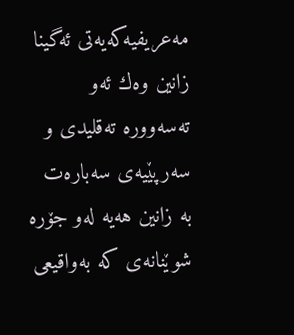مه‌عریفیه‌كه‌یه‌تى ئه‌گینا زانین وه‌ك ئه‌و ته‌سه‌ووره‌ ته‌قلیدى و سه‌رپێیه‌ى سه‌باره‌ت به‌ زانین هه‌یه‌ له‌و جۆره‌ شوێنانه‌ى كه‌ به‌واقیعى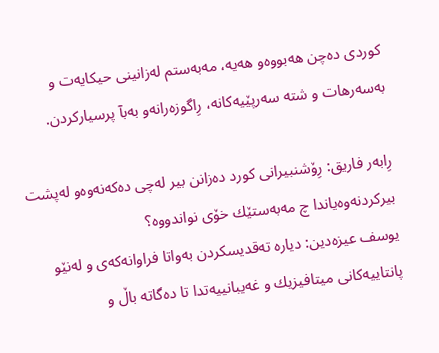كوردى ده‌چن هه‌بووه‌و هه‌یه‌، مه‌به‌ستم له‌زانینى حیكایه‌ت و به‌سه‌رهات و شته‌ سه‌رپێیه‌كانه‌، رِاگوزه‌رانه‌و به‌بآ پرسیاركردن.

رِابه‌ر فاریق: رِۆشنبیرانى كورد ده‌زانن بیر له‌چى ده‌كه‌نه‌وه‌و له‌پشت بیركردنه‌وه‌یاندا چ مه‌به‌ستێك خۆى نواندووه‌؟
یوسف عیزه‌دین: دیاره‌ ته‌قدیسكردن به‌واتا فراوانه‌كه‌ى و له‌نێو پانتاییه‌كانى میتافیزیك و غه‌یبانییه‌تدا تا ده‌گاته‌ باڵ و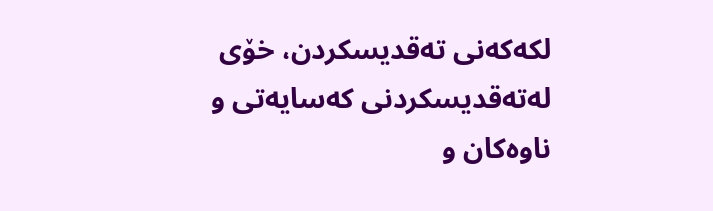لكه‌كه‌نى ته‌قدیسكردن، خۆى له‌ته‌قدیسكردنى كه‌سایه‌تى و ناوه‌كان و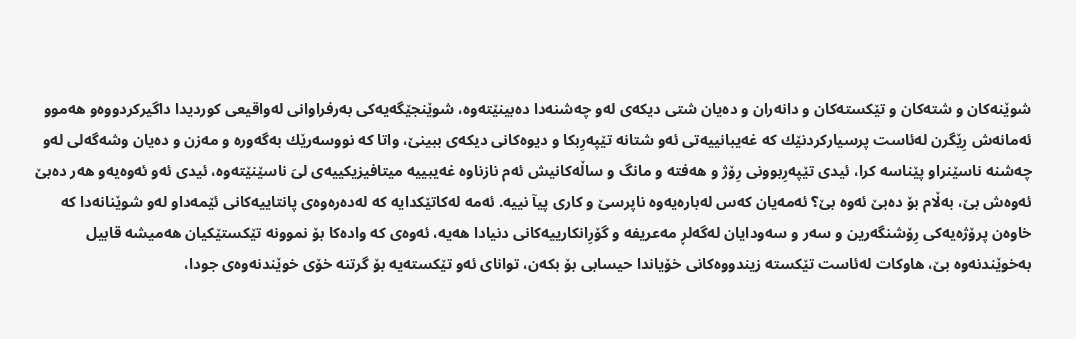شوێنه‌كان و شته‌كان و تێكسته‌كان و دانه‌ران و ده‌یان شتى دیكه‌ى له‌و چه‌شنه‌دا ده‌بینێته‌وه‌، شوێنجێگه‌یه‌كى به‌رفراوانى له‌واقیعى كوردیدا داگیركردووه‌و هه‌موو ئه‌مانه‌ش رِێگرن له‌ئاست پرسیاركردنێك كه‌ غه‌یبانییه‌تى ئه‌و شتانه‌ تێپه‌رِبكا و دیوه‌كانى دیكه‌ى ببینێ، واتا كه‌ نووسه‌رێك به‌گه‌وره‌ و مه‌زن و ده‌یان وشه‌گه‌لى له‌و چه‌شنه‌ ناسێنراو پێناسه‌ كرا، ئیدى تێپه‌رِبوونى رِۆژ و هه‌فته‌ و مانگ و ساڵه‌كانیش ئه‌م نازناوه‌ غه‌یبییه‌ میتافیزیكییه‌ى لىَ ناسێنێته‌وه‌، ئیدى ئه‌و ئه‌وه‌یه‌و هه‌ر ده‌بێ ئه‌وه‌ش بێ، به‌ڵام بۆ ده‌بێ ئه‌وه‌ بێ؟ ئه‌مه‌یان كه‌س له‌باره‌یه‌وه‌ ناپرسێ و كارى پیآ نییه‌. ئه‌مه‌ له‌كاتێكدایه‌ كه‌ له‌ده‌ره‌وه‌ى پانتاییه‌كانى ئێمه‌داو له‌و شوێنانه‌دا كه‌ خاوه‌ن پرۆژه‌یه‌كى رِۆشنگه‌رین و سه‌ر و سه‌ودایان له‌گه‌لڕ مه‌عریفه‌ و گۆرِانكارییه‌كانى دنیادا هه‌یه‌، ئه‌وه‌ى كه‌ واده‌كا بۆ نموونه‌ تێكستێكیان هه‌میشه‌ قابیل به‌خوێندنه‌وه‌ بێ، هاوكات له‌ئاست تێكسته‌ زیندووه‌كانى خۆیاندا حیسابى بۆ بكه‌ن، تواناى ئه‌و تێكسته‌یه‌ بۆ گرتنه‌ خۆى خوێندنه‌وه‌ى جودا،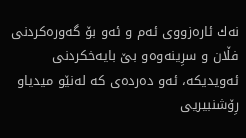نه‌ك ئاره‌زووى ئه‌م و ئه‌و بۆ گه‌وره‌كردنى فڵان و سرِینه‌وه‌و بێ بایه‌خكردنى ئه‌ویدیكه‌، ئه‌و ده‌رده‌ى كه‌ له‌نێو میدیاو رِۆشنبیریى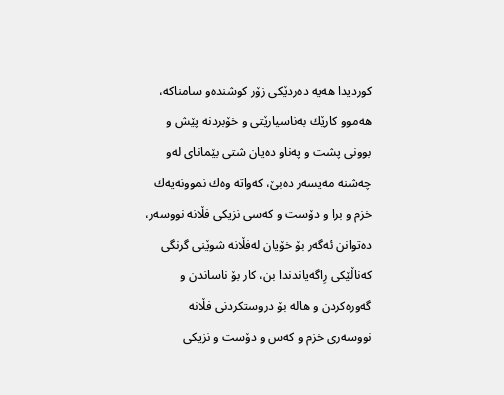كوردیدا هه‌یه‌ ده‌ردێكى زۆر كوشنده‌و سامناكه‌، هه‌موو كارێك به‌ناسیارێتى و خۆبردنه‌ پێش و بوونى پشت و په‌ناو ده‌یان شتى بێماناى له‌و چه‌شنه‌ مه‌یسه‌ر ده‌بێ، كه‌واته‌ وه‌ك نموونه‌یه‌ك خزم و برا و دۆست و كه‌سى نزیكى فڵانه‌ نووسه‌ر، ده‌توانن ئه‌گه‌ر بۆ خۆیان له‌فڵانه‌ شوێنى گرنگى كه‌ناڵێكى رِاگه‌یاندندا بن، كار بۆ ناساندن و گه‌وره‌كردن و هاله‌ بۆ دروستكردنى فڵانه‌ نووسه‌رى خزم و كه‌س و دۆست و نزیكى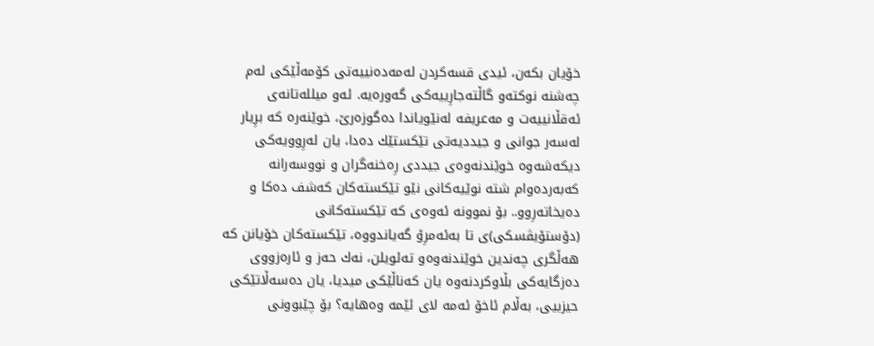خۆیان بكه‌ن، ئیدى قسه‌كردن له‌مه‌ده‌نییه‌تى كۆمه‌ڵێكى له‌م چه‌شنه‌ نوكته‌و گاڵته‌جارِییه‌كى گه‌وره‌یه‌. ئه‌و میلله‌تانه‌ى ئه‌قڵانییه‌ت و مه‌عریفه‌ له‌نێویاندا ده‌گوزه‌رێ، خوێنه‌ره‌ كه‌ برِیار له‌سه‌ر جوانى و جیددیه‌تى تێكستێك ده‌دا، یان له‌رِوویه‌كى دیكه‌شه‌وه‌ خوێندنه‌وه‌ى جیددى رِه‌خنه‌گران و نووسه‌رانه‌ كه‌به‌رده‌وام شته‌ نوێیه‌كانى نێو تێكسته‌كان كه‌شف ده‌كا و ده‌یخاته‌رِوو.. بۆ نموونه‌ ئه‌وه‌ى كه‌ تێكسته‌كانى (دۆستۆیڤسكى)ی تا به‌ئه‌مرِۆ گه‌یاندووه‌، تێكسته‌كان خۆیانن كه‌ هه‌ڵگرى چه‌ندین خوێندنه‌وه‌و ته‌ئویلن، نه‌ك حه‌ز و ئاره‌زووى ده‌زگایه‌كى بڵاوكردنه‌وه‌ یان كه‌ناڵێكى میدیا، یان ده‌سه‌ڵاتێكى حیزبیى، به‌ڵام ئاخۆ ئه‌مه‌ لاى ئێمه‌ وه‌هایه‌؟ بۆ چێبوونى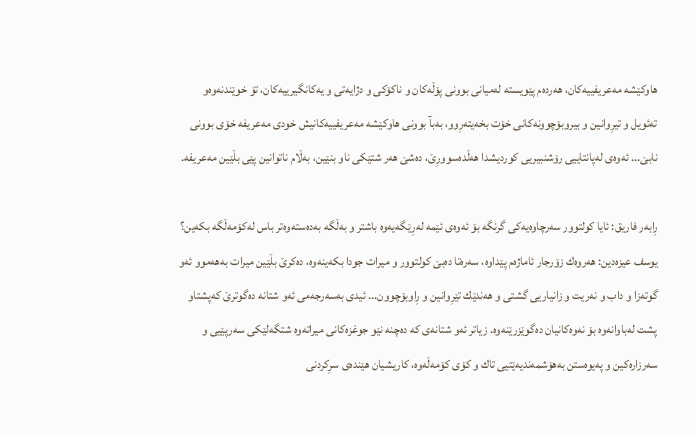هاوكێشه‌ مه‌عریفییه‌كان، هه‌رده‌م پێویسته‌ له‌میانى بوونى پۆڵه‌كان و ناكۆكى و دژایه‌تى و یه‌كانگیرییه‌كان، تۆ خوێندنه‌وه‌و ته‌ئویل و تیرِوانین و بیروبۆچوونه‌كانى خۆت بخه‌یته‌رِوو، به‌بآ بوونى هاوكێشه‌ مه‌عریفییه‌كانیش خودى مه‌عریفه‌ خۆى بوونى نابێ... ئه‌وه‌ى له‌پانتاییى رۆشنبیریى كوردیشدا هه‌ڵده‌سوورِێ، ده‌شێ هه‌ر شتێكى ناو بنێین، به‌ڵام ناتوانین پێى بڵێین مه‌عریفه‌.

رِابه‌ر فاریق: ئایا كولتوور سه‌رچاوه‌یه‌كى گرنگه‌ بۆ ئه‌وه‌ى ئێمه‌ له‌رِێگه‌یه‌وه‌ باشتر و به‌ڵگه‌ به‌ده‌سته‌وه‌تر باس له‌كۆمه‌ڵگه‌ بكه‌ین؟
یوسف عیزه‌دین: هه‌روه‌ك زۆرجار ئاماژه‌م پێداوه‌، سه‌ره‌تا ده‌بێ كولتوور و میرات جودا بكه‌ینه‌وه‌، ده‌كرێ بڵێین میرات به‌هه‌موو ئه‌و گوته‌زا و داب و نه‌ریت و زانیاریى گشتى و هه‌ندێك تێرِوانین و رِاوبۆچوون... ئیدى به‌سه‌رجه‌می ئه‌و شتانه‌ ده‌گوترێ كه‌پشتاو پشت له‌باوانه‌وه‌ بۆ نه‌وه‌كانیان ده‌گوێزرێنه‌وه‌. زیاتر ئه‌و شتانه‌ى كه‌ ده‌چنه‌ نێو جوغزه‌كانى میراته‌وه‌ شتگه‌لێكى سه‌رپێیى و سه‌رزاره‌كین و په‌یوه‌ستن به‌هۆشمه‌ندیه‌ێتیى تاك و كۆى كۆمه‌ڵه‌وه‌، كاریشیان هێنده‌ى سرِكردنى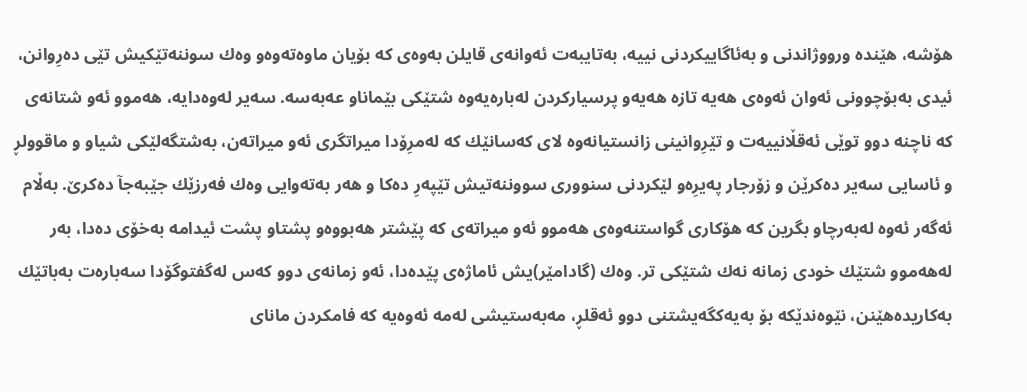هۆشه‌، هێنده‌ ورووژاندنى و به‌ئاگاییكردنی نییه‌، به‌تایبه‌ت ئه‌وانه‌ى قایلن به‌وه‌ى كه‌ بۆیان ماوه‌ته‌وه‌و وه‌ك سوننه‌تێكیش تێى ده‌رِوانن، ئیدى به‌بۆچوونى ئه‌وان ئه‌وه‌ى هه‌یه‌ تازه‌ هه‌یه‌و پرسیاركردن له‌باره‌یه‌وه‌ شتێكى بێماناو عه‌به‌سه‌. سه‌یر له‌وه‌دایه‌، هه‌موو ئه‌و شتانه‌ى كه‌ ناچنه‌ دوو توێى ئه‌قڵانییه‌ت و تێرِوانینى زانستیانه‌وه‌ لاى كه‌سانێك كه‌ له‌مرِۆدا میراتگرى ئه‌و میراته‌ن، به‌شتگه‌لێكى شیاو و ماقوولڕ و ئاسایى سه‌یر ده‌كرێن و زۆرجار په‌یرِه‌و لێكردنى سنوورى سووننه‌تیش تێپه‌رِ ده‌كا و هه‌ر به‌ته‌وایى وه‌ك فه‌رزێك جێبه‌جآ ده‌كرێ. به‌ڵام ئه‌گه‌ر ئه‌وه‌ له‌به‌رچاو بگرین كه‌ هۆكارى گواستنه‌وه‌ى هه‌موو ئه‌و میراته‌ى كه‌ پێشتر هه‌بووه‌و پشتاو پشت ئیدامه‌ به‌خۆى ده‌دا، به‌ر له‌هه‌موو شتێك خودى زمانه‌ نه‌ك شتێكى تر. وه‌ك (گادامێر)یش ئاماژه‌ى پێده‌دا، ئه‌و زمانه‌ى دوو كه‌س له‌گفتوگۆدا سه‌باره‌ت به‌باتێك به‌كاریده‌هێنن، نێوه‌ندێكه‌ بۆ به‌یه‌كگه‌یشتنى دوو ئه‌قلڕ، مه‌به‌ستیشى له‌مه‌ ئه‌وه‌یه‌ كه‌ فامكردن ماناى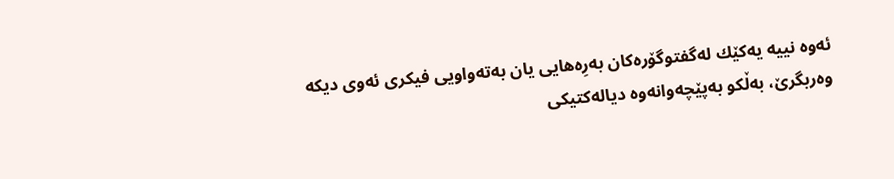ئه‌وه‌ نییه‌ یه‌كێك له‌گفتوگۆره‌كان به‌رِه‌هایى یان به‌ته‌واویى فیكرى ئه‌وى دیكه‌ وه‌ربگرێ، به‌ڵكو به‌پێچه‌وانه‌وه‌ دیاله‌كتیكى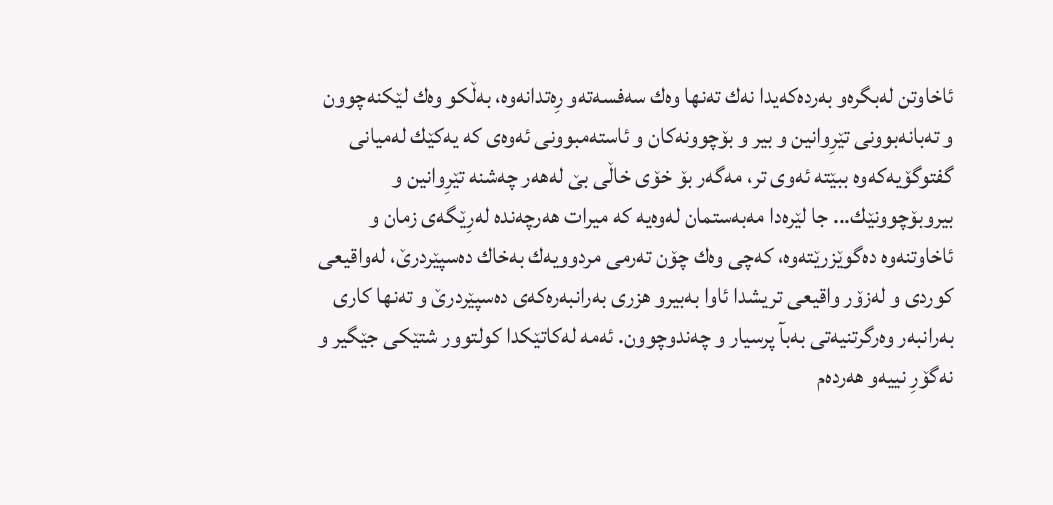ئاخاوتن له‌بگره‌و به‌رده‌كه‌یدا نه‌ك ته‌نها وه‌ك سه‌فسه‌ته‌و رِه‌تدانه‌وه‌، به‌ڵكو وه‌ك لێكنه‌چوون و ته‌بانه‌بوونى تێرِوانین و بیر و بۆچوونه‌كان و ئاسته‌مبوونى ئه‌وه‌ى كه‌ یه‌كێك له‌میانى گفتوگۆیه‌كه‌وه‌ ببێته‌ ئه‌وى تر، مه‌گه‌ر بۆ خۆى خاڵى بێ له‌هه‌ر چه‌شنه‌ تێرِوانین و بیروبۆچوونێك... جا لێره‌دا مه‌به‌ستمان له‌وه‌یه‌ كه‌ میرات هه‌رچه‌نده‌ له‌رِێگه‌ى زمان و ئاخاوتنه‌وه‌ ده‌گوێزرێته‌وه‌، كه‌چى وه‌ك چۆن ته‌رمى مردوویه‌ك به‌خاك ده‌سپێردرێ، له‌واقیعى كوردی و له‌زۆر واقیعى تریشدا ئاوا به‌بیرو هزرى به‌رانبه‌ره‌كه‌ى ده‌سپێردرێ و ته‌نها كارى به‌رانبه‌ر وه‌رگرتنیه‌تى به‌بآ پرسیار و چه‌ندوچوون. ئه‌مه‌ له‌كاتێكدا كولتوور شتێكى جێگیر و نه‌گۆرِ نییه‌و هه‌رده‌م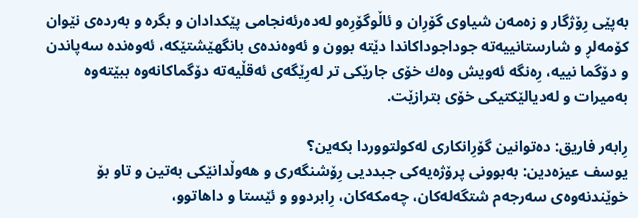به‌پێى رِۆژگار و زه‌مه‌ن شیاوى گۆرِان و ئاڵوگۆرِه‌و له‌ده‌رئه‌نجامى پێكدادان و بگره‌ و به‌رده‌ى نێوان كۆمه‌لڕ و شارستانییه‌ته‌ جوداجوداكاندا دێته‌ بوون و ئه‌وه‌نده‌ى بانگهێشتێكه‌، ئه‌وه‌نده‌ سه‌پاندن و دۆگما نییه‌، رِه‌نگه‌ ئه‌ویش وه‌ك خۆى جارێكى تر له‌رِێگه‌ى ئه‌قڵیه‌ته‌ دۆگماكانه‌وه‌ ببێته‌وه‌ به‌میرات و له‌دیالێكتیكى خۆى بترازێت.

رِابه‌ر فاریق: ده‌توانین گۆرِانكارى له‌كولتووردا بكه‌ین؟
یوسف عیزه‌دین: به‌بوونى پرۆژه‌یه‌كى جبددیى رِۆشنگه‌رى و هه‌وڵدانێكى به‌تین و تاو بۆ خوێندنه‌وه‌ى سه‌رجه‌م شتگه‌له‌كان، چه‌مكه‌كان، رِابردوو و ئێستا و داهاتوو،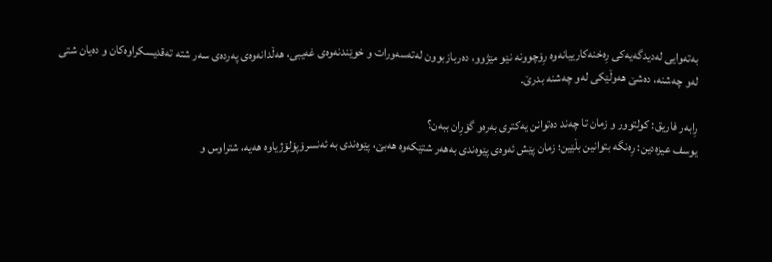به‌ته‌وایى له‌دیدگه‌یه‌كى رِه‌خنه‌كارییانه‌وه‌ رِۆچوونه‌ نێو مێژوو، ده‌ربازبوون له‌ته‌سه‌ورات و خوێندنه‌وه‌ى غه‌یبى، هه‌ڵدانه‌وه‌ى په‌رده‌ى سه‌ر شته‌ ته‌قدیسكراوه‌كان و ده‌یان شتى له‌و چه‌شنه‌، ده‌شێ هه‌وڵێكى له‌و چه‌شنه‌ بدرێ.

رِابه‌ر فاریق: كولتوور و زمان تا چه‌ند ده‌توانن یه‌كترى به‌ره‌و گۆرِان ببه‌ن؟
یوسف عیزه‌دین: رِه‌نگه‌ بتوانین بڵێین؛ زمان پێش ئه‌وه‌ى پێوه‌ندى به‌هه‌ر شتێكه‌وه‌ هه‌بێ، پێوه‌ندى به‌ ئه‌نسرۆپۆلۆژیاوه‌ هه‌یه‌، شتراوس و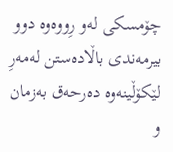چۆمسكى له‌و رِووه‌وه‌ دوو بیرمه‌ندى باڵاده‌ستن له‌مه‌رِ لێكۆڵینه‌وه‌ ده‌رحه‌ق به‌زمان و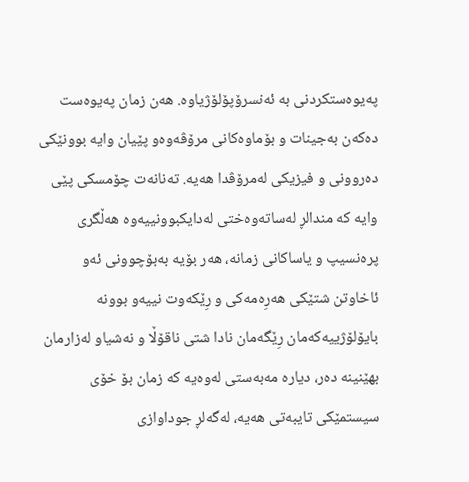په‌یوه‌ستكردنى به‌ ئه‌نسرۆپۆلۆژیاوه‌. هه‌ن زمان په‌یوه‌ست ده‌كه‌ن به‌جینات و بۆماوه‌كانى مرۆڤه‌وه‌و پێیان وایه‌ بوونێكى ده‌روونى و فیزیكى له‌مرۆڤدا هه‌یه‌. ته‌نانه‌ت چۆمسكى پێی وایه‌ كه‌ مندالڕ له‌ساته‌وه‌ختى له‌دایكبوونییه‌وه‌ هه‌ڵگرى پره‌نسیپ و یاساكانى زمانه‌، هه‌ر بۆیه‌ به‌بۆچوونى ئه‌و ئاخاوتن شتێكى هه‌رِه‌مه‌كى و رِێكه‌وت نییه‌و بوونه‌ بایۆلۆژییه‌كه‌مان رِێگه‌مان نادا شتى ناقۆڵا و نه‌شیاو له‌زارمان بهێنینه‌ ده‌ر، دیاره‌ مه‌به‌ستى له‌وه‌یه‌ كه‌ زمان بۆ خۆى سیستمێكى تایبه‌تى هه‌یه‌، له‌گه‌لڕ جوداوازى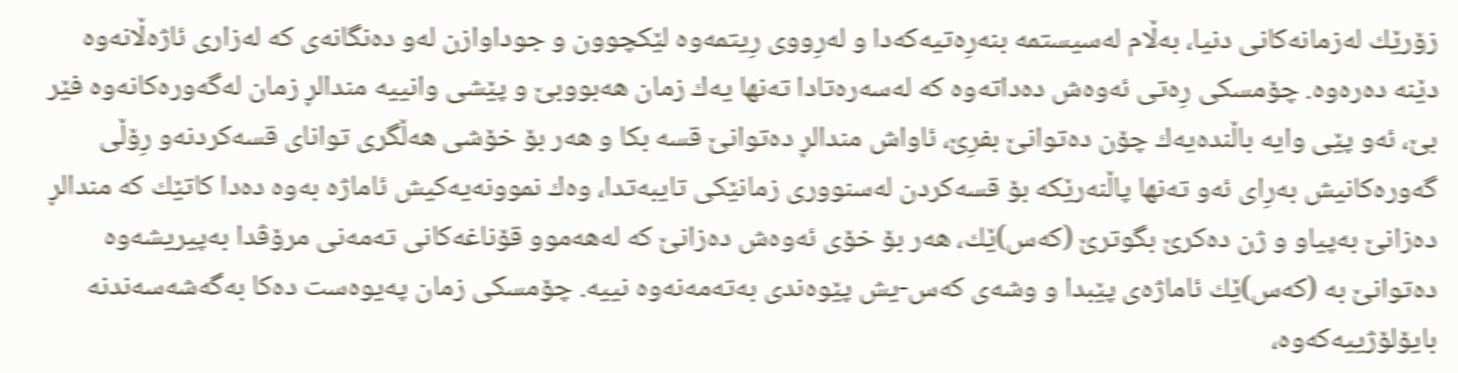زۆرێك له‌زمانه‌كانى دنیا، به‌ڵام له‌سیستمه‌ بنه‌رِه‌تیه‌كه‌دا و له‌رِووى رِیتمه‌وه‌ لێكچوون و جوداوازن له‌و ده‌نگانه‌ى كه‌ له‌زارى ئاژه‌ڵانه‌وه‌ دێنه‌ ده‌ره‌وه‌. چۆمسكى رِه‌تى ئه‌وه‌ش ده‌داته‌وه‌ كه‌ له‌سه‌ره‌تادا ته‌نها یه‌ك زمان هه‌بووبێ و پێشى وانییه‌ مندالڕ زمان له‌گه‌وره‌كانه‌وه‌ فێر بێ، ئه‌و پێى وایه‌ باڵنده‌یه‌ك چۆن ده‌توانێ بفرِێ، ئاواش مندالڕ ده‌توانێ قسه‌ بكا و هه‌ر بۆ خۆشى هه‌ڵگرى تواناى قسه‌كردنه‌و رِۆڵى گه‌وره‌كانیش به‌رِاى ئه‌و ته‌نها پاڵنه‌رێكه‌ بۆ قسه‌كردن له‌سنوورى زمانێكى تایبه‌تدا، وه‌ك نموونه‌یه‌كیش ئاماژه‌ به‌وه‌ ده‌دا كاتێك كه‌ مندالڕ ده‌زانێ به‌پیاو و ژن ده‌كرێ بگوترێ (كه‌س)ێك، هه‌ر بۆ خۆى ئه‌وه‌ش ده‌زانێ كه‌ له‌هه‌موو قۆناغه‌كانى ته‌مه‌نى مرۆڤدا به‌پیریشه‌وه‌ ده‌توانێ به‌ (كه‌س)ێك ئاماژه‌ى پێبدا و وشه‌ى كه‌س-یش پێوه‌ندى به‌ته‌مه‌نه‌وه‌ نییه‌. چۆمسكى زمان په‌یوه‌ست ده‌كا به‌گه‌شه‌سه‌ندنه‌ بایۆلۆژییه‌كه‌وه‌،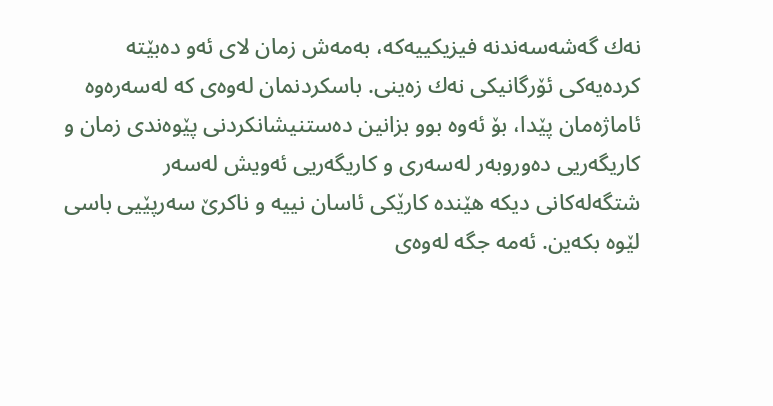نه‌ك گه‌شه‌سه‌ندنه‌ فیزیكییه‌كه‌، به‌مه‌ش زمان لاى ئه‌و ده‌بێته‌ كرده‌یه‌كى ئۆرگانیكى نه‌ك زه‌ینى. باسكردنمان له‌وه‌ى كه‌ له‌سه‌ره‌وه‌ ئاماژه‌مان پێدا، بۆ ئه‌وه‌ بوو بزانین ده‌ستنیشانكردنى پێوه‌ندى زمان و كاریگه‌ریى ده‌وروبه‌ر له‌سه‌رى و كاریگه‌ریى ئه‌ویش له‌سه‌ر شتگه‌له‌كانى دیكه‌ هێنده‌ كارێكى ئاسان نییه‌ و ناكرێ سه‌رپێیى باسى لێوه‌ بكه‌ین. ئه‌مه‌ جگه‌ له‌وه‌ى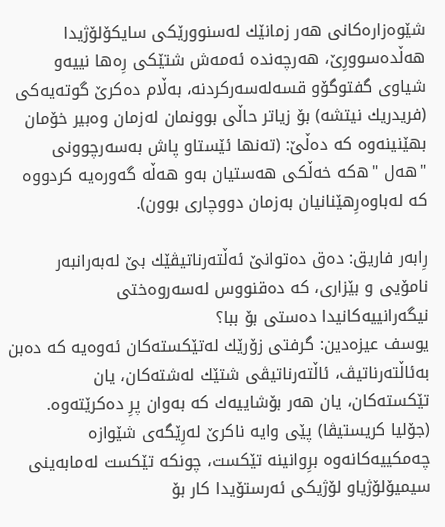شێوه‌زاره‌كانى هه‌ر زمانێك له‌سنوورێكى سایكۆلۆژیدا هه‌ڵده‌سوورِێ، هه‌رچه‌نده‌ ئه‌مه‌ش شتێكى رِه‌ها نییه‌و شیاوى گفتوگۆو قسه‌له‌سه‌ركردنه‌، به‌ڵام ده‌كرێ گوته‌یه‌كى (فریدریك نیتشه‌) بۆ زیاتر حاڵى بوونمان له‌زمان وه‌بیر خۆمان بهێنینه‌وه‌ كه‌ ده‌ڵێ: (ته‌نها ئێستاو پاش به‌سه‌رچوونى  "هه‌ل "ه‌كه‌ خه‌ڵكى هه‌ستیان به‌و هه‌ڵه‌ گه‌وره‌یه‌ كردووه‌ كه‌ له‌باوه‌رِهێنانیان به‌زمان دووچارى بوون).

رِابه‌ر فاریق: ده‌ق ده‌توانێ ئه‌ڵته‌رناتیڤێك بێ له‌به‌رانبه‌ر نامۆیى و بێزارى، كه‌ ده‌قنووس له‌سه‌روه‌ختی نیگه‌رانییه‌كانیدا ده‌ستى بۆ ببا؟
یوسف عیزه‌دین: گرفتى زۆرێك له‌تێكسته‌كان ئه‌وه‌یه‌ كه‌ ده‌بن به‌ئاڵته‌رناتیڤ، ئاڵته‌رناتیڤى شتێك له‌شته‌كان، یان تێكسته‌كان، یان هه‌ر بۆشاییه‌ك كه‌ به‌وان پرِ ده‌كرێته‌وه‌. (جۆلیا كریستیڤا) پێی وایه‌ ناكرێ له‌رِێگه‌ى شێوازه‌ چه‌مكییه‌كانه‌وه‌ برِوانینه‌ تێكست، چونكه‌ تێكست له‌مابه‌ینى سیمیۆلۆژیاو لۆژیكى ئه‌رستۆیدا كار بۆ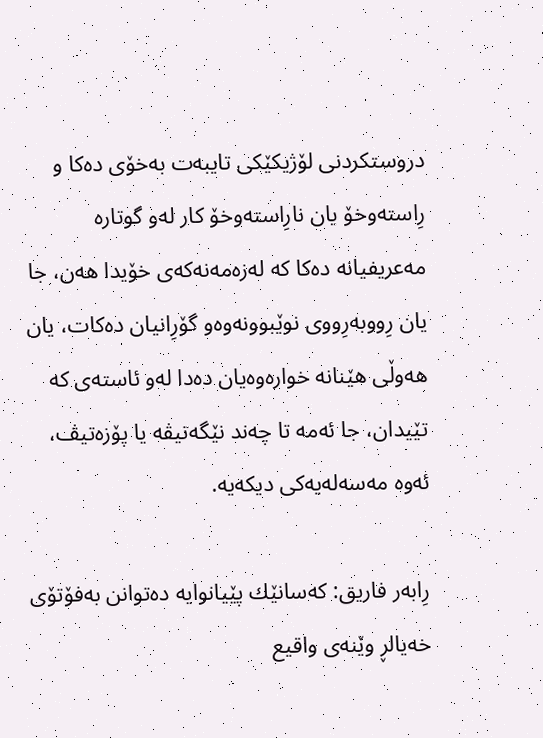دروستكردنى لۆژیكێكى تایبه‌ت به‌خۆى ده‌كا و رِاسته‌وخۆ یان نارِاسته‌وخۆ كار له‌و گوتاره‌ مه‌عریفیانه‌ ده‌كا كه‌ له‌زه‌مه‌نه‌كه‌ى خۆیدا هه‌ن، جا یان رِووبه‌رِووى نوێبوونه‌وه‌و گۆرِانیان ده‌كات، یان هه‌وڵى هێنانه‌ خواره‌وه‌یان ده‌دا له‌و ئاسته‌ى كه‌ تێیدان، جا ئه‌مه‌ تا چه‌ند نێگه‌تیڤه‌ یا پۆزه‌تیڤ، ئه‌وه‌ مه‌سه‌له‌یه‌كى دیكه‌یه‌.

رِابه‌ر فاریق: كه‌سانێك پێیانوایه‌ ده‌توانن به‌فۆتۆى خه‌یالڕ وێنه‌ى واقیع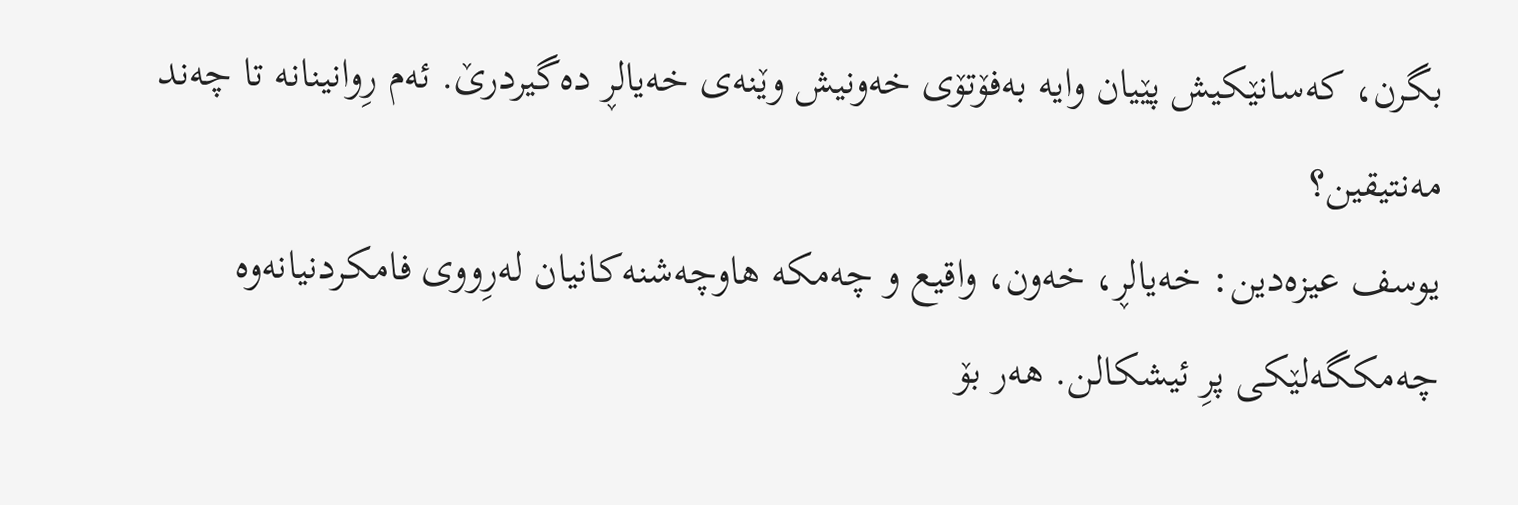بگرن، كه‌سانێكیش پێیان وایه‌ به‌فۆتۆى خه‌ونیش وێنه‌ى خه‌یالڕ ده‌گیردرێ. ئه‌م رِوانینانه‌ تا چه‌ند مه‌نتیقین؟
یوسف عیزه‌دین: خه‌یالڕ، خه‌ون، واقیع و چه‌مكه‌ هاوچه‌شنه‌كانیان له‌رِووى فامكردنیانه‌وه‌ چه‌مكگه‌لێكى پرِ ئیشكالن. هه‌ر بۆ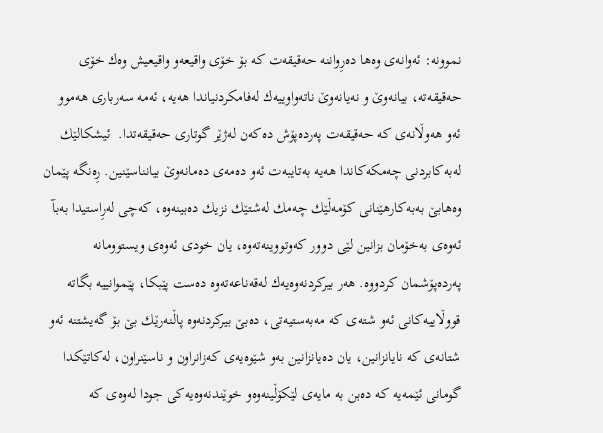نموونه‌: ئه‌وانه‌ى وه‌ها ده‌رِواننه‌ حه‌قیقه‌ت كه‌ بۆ خۆى واقیعه‌و واقیعیش وه‌ك خۆى حه‌قیقه‌ته‌، بیانه‌وێ و نه‌یانه‌وێ ناته‌واوییه‌ك له‌فامكردنیاندا هه‌یه‌، ئه‌مه‌ سه‌ربارى هه‌موو ئه‌و هه‌وڵانه‌ى كه‌ حه‌قیقه‌ت په‌رده‌پۆش ده‌كه‌ن له‌ژێر گوتارى حه‌قیقه‌تدا.  ئیشكالێك له‌به‌كابردنى چه‌مكه‌كاندا هه‌یه‌ به‌تایبه‌ت ئه‌و ده‌مه‌ى ده‌مانه‌وێ بیانناسێنین. رِه‌نگه‌ پێمان وه‌هابێ به‌به‌كارهێنانى كۆمه‌ڵێك چه‌مك له‌شتێك نزیك ده‌بینه‌وه‌، كه‌چى له‌رِاستیدا به‌بآ ئه‌وه‌ى به‌خۆمان بزانین لێى دوور كه‌وتووینه‌ته‌وه‌، یان خودى ئه‌وه‌ى ویستوومانه‌ په‌رده‌پۆشمان كردووه‌. هه‌ر بیركردنه‌وه‌یه‌ك له‌قه‌ناعه‌ته‌وه‌ ده‌ست پێبكا، پێموانییه‌ بگاته‌ قووڵاییه‌كانى ئه‌و شته‌ى كه‌ مه‌به‌ستیه‌تی، ده‌بێ بیركردنه‌وه‌ پاڵنه‌رێك بێ بۆ گه‌یشتنه‌ ئه‌و شتانه‌ى كه‌ نایانزانین، یان ده‌یانزانین به‌و شێوه‌یه‌ى كه‌زانراون و ناسێنراون، له‌كاتێكدا گومانى ئێمه‌یه‌ كه‌ ده‌بن به‌ مایه‌ى لێكۆڵینه‌وه‌و خوێندنه‌وه‌یه‌كى جودا له‌وه‌ى كه‌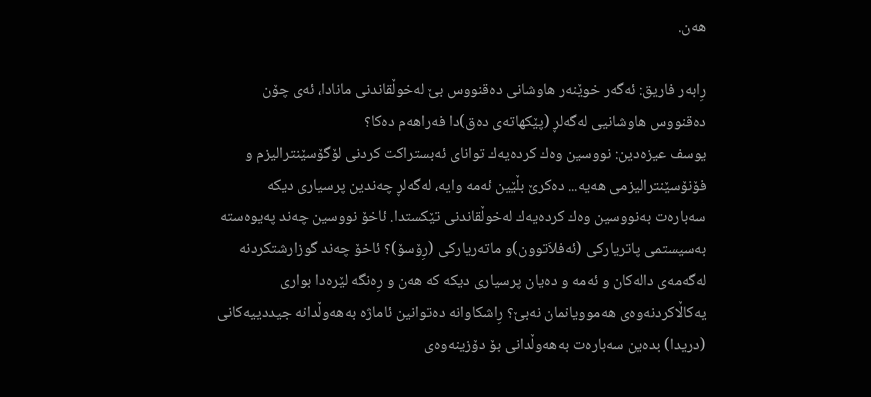هه‌ن.

رِابه‌ر فاریق: ئه‌گه‌ر خوێنه‌ر هاوشانى ده‌قنووس بێ له‌خوڵقاندنى مانادا، ئه‌ى چۆن ده‌قنووس هاوشانیی له‌گه‌لڕ (پێكهاته‌ى ده‌ق)دا فه‌راهه‌م ده‌كا؟
یوسف عیزه‌دین: نووسین وه‌ك كرده‌یه‌ك تواناى ئه‌بستراكت كردنى لۆگۆسێنترالیزم و فۆنۆسێنترالیزمى هه‌یه‌... ده‌كرێ بڵێین ئه‌مه‌ وایه‌، له‌گه‌لڕ چه‌ندین پرسیارى دیكه‌ سه‌باره‌ت به‌نووسین وه‌ك كرده‌یه‌ك له‌خوڵقاندنى تێكستدا. ئاخۆ نووسین چه‌ند په‌یوه‌سته‌ به‌سیستمى پاتریاركى (ئه‌فلاَتوون)و ماته‌ریاركى (رِۆسۆ)؟ ئاخۆ چه‌ند گوزارشتكردنه‌ له‌گه‌مه‌ى داله‌كان و ئه‌مه‌ و ده‌یان پرسیارى دیكه‌ كه‌ هه‌ن و رِه‌نگه‌ لێره‌دا بوارى یه‌كاڵاكردنه‌وه‌ى هه‌موویانمان نه‌بێ؟ رِاشكاوانه‌ ده‌توانین ئاماژه‌ به‌هه‌وڵدانه‌ جیددییه‌كانى (دریدا) بده‌ین سه‌باره‌ت به‌هه‌وڵدانى بۆ دۆزینه‌وه‌ى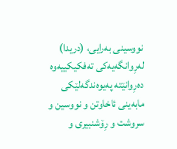نووسینى به‌رایى، (دریدا) له‌رِوانگه‌یه‌كى ته‌فكیكییه‌وه‌ ده‌رِوانێته‌ په‌یوه‌ندگه‌لێكى مابه‌ینى ئاخاوتن و نووسین و سروشت و رِۆشنبیرى و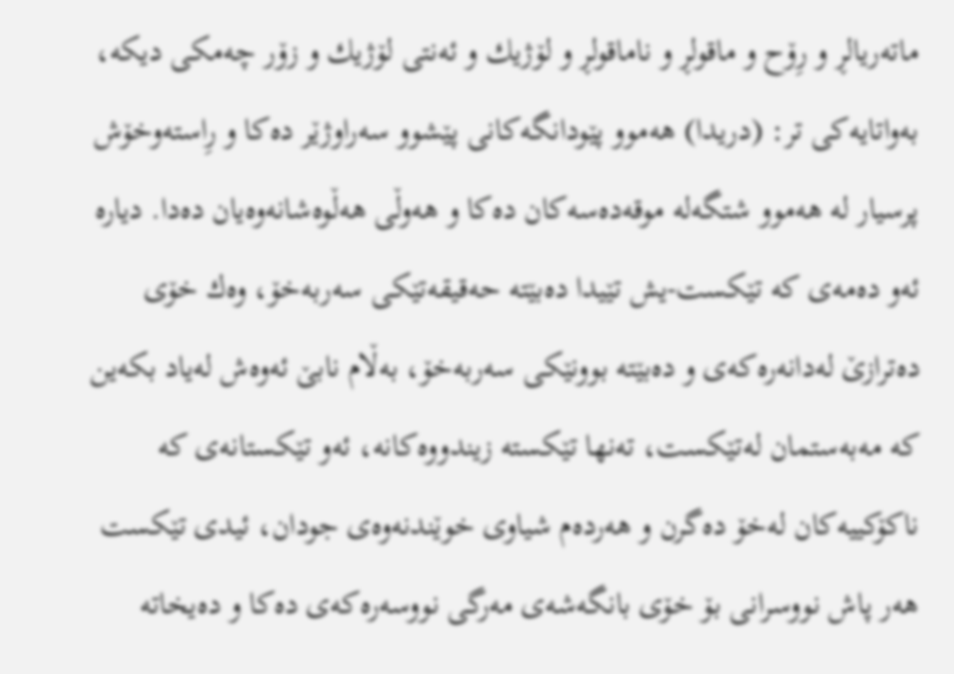ماته‌ریالڕ و رِۆح و ماقولڕ و ناماقولڕ و لۆژیك و ئه‌نتى لۆژیك و زۆر چه‌مكى دیكه‌، به‌واتایه‌كى تر: (دریدا) هه‌موو پێودانگه‌كانى پێشوو سه‌راوژێر ده‌كا و رِاسته‌وخۆش پرسیار له‌ هه‌موو شتگه‌له‌ موقه‌ده‌سه‌كان ده‌كا و هه‌وڵى هه‌ڵوه‌شانه‌وه‌یان ده‌دا. دیاره‌ ئه‌و ده‌مه‌ى كه‌ تێكست-یش تێیدا ده‌بێته‌ حه‌قیقه‌تێكى سه‌ربه‌خۆ، وه‌ك خۆى ده‌ترازێ له‌دانه‌ره‌كه‌ى و ده‌بێته‌ بوونێكى سه‌ربه‌خۆ، به‌ڵام نابێ ئه‌وه‌ش له‌یاد بكه‌ین كه‌ مه‌به‌ستمان له‌تێكست، ته‌نها تێكسته‌ زیندووه‌كانه‌، ئه‌و تێكستانه‌ى كه‌ ناكۆكییه‌كان له‌خۆ ده‌گرن و هه‌رده‌م شیاوى خوێندنه‌وه‌ى جودان، ئیدى تێكست هه‌ر پاش نووسرانى بۆ خۆى بانگه‌شه‌ى مه‌رگى نووسه‌ره‌كه‌ى ده‌كا و ده‌یخاته‌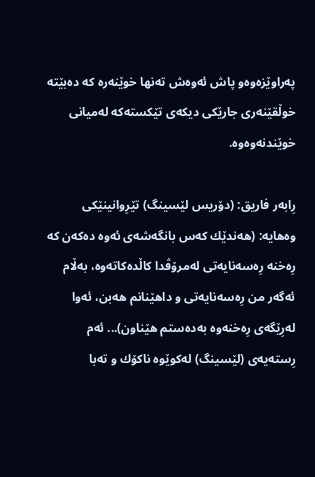په‌راوێزه‌وه‌و پاش ئه‌وه‌ش ته‌نها خوێنه‌ره‌ كه‌ ده‌بێته‌ خوڵقێنه‌رى جارێكى دیكه‌ى تێكسته‌كه‌ له‌میانى خوێندنه‌وه‌وه‌.

رِابه‌ر فاریق: (دۆریس لێسینگ) تێرِوانینێكى وه‌هایه‌: (هه‌ندێك كه‌س بانگه‌شه‌ى ئه‌وه‌ ده‌كه‌ن كه‌ رِه‌خنه‌ رِه‌سه‌نایه‌تى له‌مرۆڤدا كاڵده‌كاته‌وه‌، به‌ڵام ئه‌گه‌ر من رِه‌سه‌نایه‌تى و داهێنانم هه‌بن، ئه‌وا له‌رِێگه‌ى رِه‌خنه‌وه‌ به‌ده‌ستم هێناون)... ئه‌م رِسته‌یه‌ى (لێسینگ) له‌كوێوه‌ ناكۆك و ته‌با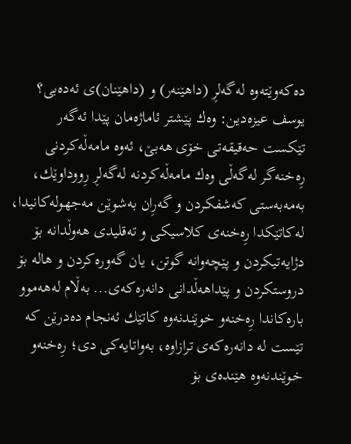ده‌كه‌وێته‌وه‌ له‌گه‌لڕ (داهێنه‌ر) و (داهێنان)ى ئه‌ده‌بى؟
یوسف عیزه‌دین: وه‌ك پێشتر ئاماژه‌مان پێدا ئه‌گه‌ر تێكست حه‌قیقه‌تى خۆى هه‌بێ، ئه‌وه‌ مامه‌ڵه‌كردنى رِه‌خنه‌گر له‌گه‌ڵى وه‌ك مامه‌ڵه‌كردنه‌ له‌گه‌لڕ رِووداوێك، به‌مه‌به‌ستى كه‌شفكردن و گه‌رِان به‌شوێن مه‌جهوله‌كانیدا، له‌كاتێكدا رِه‌خنه‌ى كلاسیكى و ته‌قلیدى هه‌وڵدانه‌ بۆ دژایه‌تیكردن و پێچه‌وانه‌ گوتن، یان گه‌وره‌كردن و هاله‌ بۆ دروستكردن و پێداهه‌ڵدانى دانه‌ره‌كه‌ى... به‌ڵام له‌هه‌موو باره‌كاندا رِه‌خنه‌و خوێندنه‌وه‌ كاتێك ئه‌نجام ده‌درێن كه‌ تێست له‌ دانه‌ره‌كه‌ى ترازاوه‌، به‌واتایه‌كى دى؛ رِه‌خنه‌و خوێندنه‌وه‌ هێنده‌ى بۆ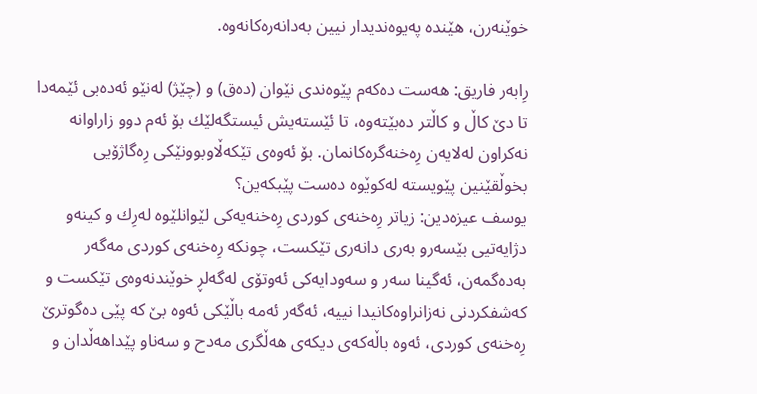خوێنه‌رن، هێنده‌ په‌یوه‌ندیدار نیین به‌دانه‌ره‌كانه‌وه‌.

رِابه‌ر فاریق: هه‌ست ده‌كه‌م پێوه‌ندى نێوان (ده‌ق) و (چێژ) له‌نێو ئه‌ده‌بى ئێمه‌دا تا دێ كاڵ و كاڵتر ده‌بێته‌وه‌، تا ئێسته‌یش ئیستگه‌لێك بۆ ئه‌م دوو زاراوانه‌ نه‌كراون له‌لایه‌ن رِه‌خنه‌گره‌كانمان. بۆ ئه‌وه‌ى تێكه‌ڵاوبوونێكى رِه‌گاژۆیى بخوڵقێنین پێویسته‌ له‌كوێوه‌ ده‌ست پێبكه‌ین؟
یوسف عیزه‌دین: زیاتر رِه‌خنه‌ى كوردى رِه‌خنه‌یه‌كى لێوانلێوه‌ له‌رِك و كینه‌و دژایه‌تیى بێسه‌رو به‌رى دانه‌رى تێكست، چونكه‌ رِه‌خنه‌ى كوردى مه‌گه‌ر به‌ده‌گمه‌ن، ئه‌گینا سه‌ر و سه‌ودایه‌كى ئه‌وتۆى له‌گه‌لڕ خوێندنه‌وه‌ى تێكست و كه‌شفكردنى نه‌زانراوه‌كانیدا نییه‌، ئه‌گه‌ر ئه‌مه‌ باڵێكى ئه‌وه‌ بێ كه‌ پێى ده‌گوترێ رِه‌خنه‌ى كوردى، ئه‌وه‌ باڵه‌كه‌ى دیكه‌ى هه‌ڵگرى مه‌دح و سه‌ناو پێداهه‌ڵدان و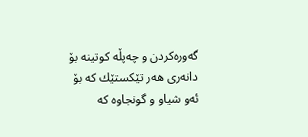گه‌وره‌كردن و چه‌پڵه‌ كوتینه‌ بۆ دانه‌رى هه‌ر تێكستێك كه‌ بۆ ئه‌و شیاو و گونجاوه‌ كه‌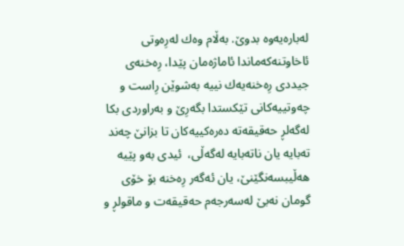له‌باره‌یه‌وه‌ بدوێ. به‌ڵام وه‌ك له‌رِه‌وتى ئاخاوتنه‌كه‌ماندا ئاماژه‌مان پێدا، رِه‌خنه‌ى جیددى رِه‌خنه‌یه‌ك نییه‌ به‌شوێن رِاست و چه‌وتییه‌كانى تێكستدا بگه‌رِێ و به‌راوردى بكا له‌گه‌لڕ حه‌قیقه‌ته‌ ده‌ره‌كییه‌كان تا بزانێ چه‌ند ته‌بایه‌ یان ناته‌بایه‌ له‌گه‌ڵى،  ئیدى به‌و پێیه‌ هه‌ڵیبسه‌نگێنێ، یان ئه‌گه‌ر رِه‌خنه‌ بۆ خۆى گومان نه‌بێ له‌سه‌رجه‌م حه‌قیقه‌ت و ماقولڕ و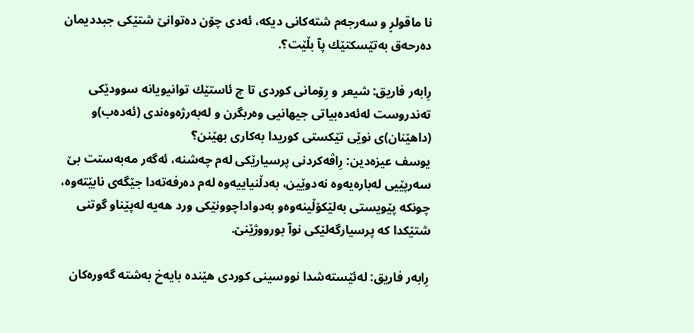نا ماقولڕ و سه‌رجه‌م شته‌كانى دیكه‌، ئه‌دى چۆن ده‌توانێ شتێكى جبددیمان ده‌رحه‌ق به‌تێسكتێك پآ بڵێت؟.

رِابه‌ر فاریق: شیعر و رِۆمانى كوردى تا چ ئاستێك توانیویانه‌ سوودێكى ته‌ندروست له‌ئه‌ده‌بیاتى جیهانیى وه‌ربگرن و له‌به‌رژه‌وه‌ندى (ئه‌ده‌ب)و (داهێنان)ى نوێى تێكستى كوریدا به‌كاری بهێنن؟
یوسف عیزه‌دین: رِاڤه‌كردنى پرسیارێكى له‌م چه‌شنه‌، ئه‌گه‌ر مه‌به‌ستت بێ سه‌رپێیى له‌باره‌یه‌وه‌ نه‌دوێین، به‌دڵنیاییه‌وه‌ له‌م ده‌رفه‌ته‌دا جێگه‌ى نابێته‌وه‌، چونكه‌ پێویستى به‌لێكۆڵینه‌وه‌و به‌دواداچوونێكى ورد هه‌یه‌ له‌پێناو گوتنى شتێكدا كه‌ پرسیارگه‌لێكى نوآ بورووژێنێ.

رِابه‌ر فاریق: له‌ئێسته‌شدا نووسینى كوردى هێنده‌ بایه‌خ به‌شته‌ گه‌وره‌كان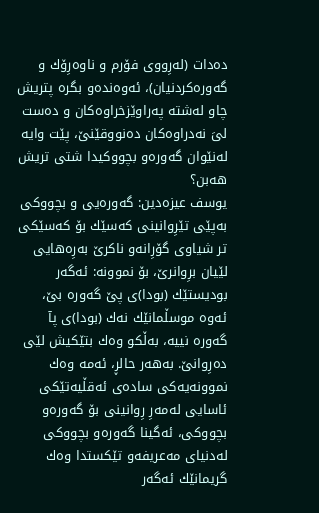ده‌دات (له‌رِووى فۆرم و ناوه‌رِۆك و گه‌وره‌كردنیان)، ئه‌وه‌نده‌و بگره‌ پتریش چاو له‌شته‌ په‌راوێزخراوه‌كان و ده‌ست لىَ نه‌دراوه‌كان ده‌نووقێنێ، پێت وایه‌ له‌نێوان گه‌وره‌و بچووكیدا شتى تریش هه‌بن؟
یوسف عیزه‌دین: گه‌وره‌یى و بچووكى به‌پێى تێرِوانینى كه‌سێك بۆ كه‌سێكى تر شیاوى گۆرِانه‌و ناكرێ به‌رِه‌هایى لێیان برِوانرێ، بۆ نموونه‌: ئه‌گه‌ر بودیستێك (بودا)ى پێ گه‌وره‌ بێ، ئه‌وه‌ موسڵمانێك نه‌ك (بودا)ى پآ گه‌وره‌ نییه‌، به‌ڵكو وه‌ك بتێكیش لێی ده‌رِوانێ. به‌هه‌ر حالڕ، ئه‌مه‌ وه‌ك نموونه‌یه‌كى ساده‌ى ئه‌قڵیه‌تێكى ئاسایى له‌مه‌رِ رِوانینى بۆ گه‌وره‌و بچووكى، ئه‌گینا گه‌وره‌و بچووكى له‌دنیاى مه‌عریفه‌و تێكستدا وه‌ك گریمانێك ئه‌گه‌ر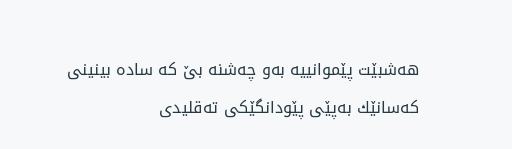هه‌شبێت پێموانییه‌ به‌و چه‌شنه‌ بێ كه‌ ساده‌ بینینى كه‌سانێك به‌پێى پێودانگێكى ته‌قلیدى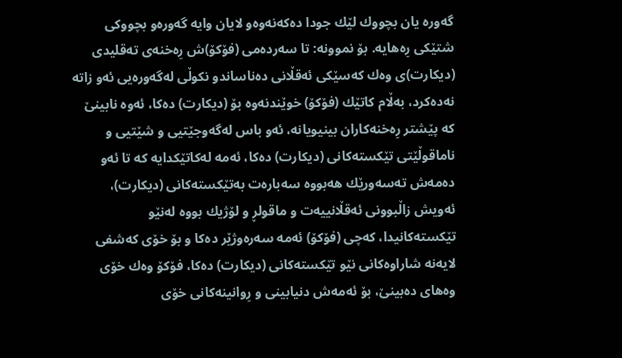گه‌وره‌ یان بچووك لێك جودا ده‌كه‌نه‌وه‌و لایان وایه‌ گه‌وره‌و بچووكى شتێكى رِه‌هایه‌. بۆ نموونه‌: تا سه‌رده‌مى (فۆكۆ)ش رِه‌خنه‌ى ته‌قلیدى (دیكارت)ى وه‌ك كه‌سێكى ئه‌قڵانى ده‌ناساندو نكوڵى له‌گه‌وره‌یى ئه‌و زاته‌ نه‌ده‌كرد، به‌ڵام كاتێك (فۆكۆ) خوێندنه‌وه‌ بۆ (دیكارت) ده‌كا، ئه‌وه‌ نابینێ كه‌ پێشتر رِه‌خنه‌كاران بینیویانه‌، ئه‌و باس له‌گه‌وجێتیى و شێتیى و ناماقوڵێتى تێكسته‌كانى (دیكارت) ده‌كا، ئه‌مه‌ له‌كاتێكدایه‌ كه‌ تا ئه‌و ده‌مه‌ش ته‌سه‌ورێك هه‌بووه‌ سه‌باره‌ت به‌تێكسته‌كانى (دیكارت)، ئه‌ویش زاڵبوونى ئه‌قڵانییه‌ت و ماقولڕ و لۆژیك بووه‌ له‌نێو تێكسته‌كانیدا، كه‌چى (فۆكۆ) ئه‌مه‌ سه‌ره‌وژێر ده‌كا و بۆ خۆى كه‌شفى لایه‌نه‌ شاراوه‌كانى نێو تێكسته‌كانى (دیكارت) ده‌كا، فۆكۆ وه‌ك خۆى وه‌هاى ده‌بینێ، بۆ ئه‌مه‌ش دنیابینى و رِوانینه‌كانى خۆى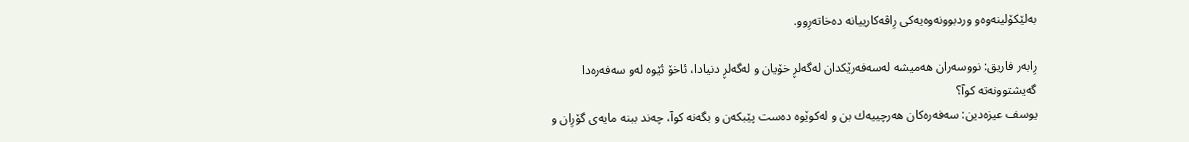به‌لێكۆلینه‌وه‌و وردبوونه‌وه‌یه‌كى رِاڤه‌كارییانه‌ ده‌خاته‌رِوو.

رِابه‌ر فاریق: نووسه‌ران هه‌میشه‌ له‌سه‌فه‌رێكدان له‌گه‌لڕ خۆیان و له‌گه‌لڕ دنیادا، ئاخۆ ئێوه‌ له‌و سه‌فه‌ره‌دا گه‌یشتوونه‌ته‌ كوآ؟
یوسف عیزه‌دین: سه‌فه‌ره‌كان هه‌رچییه‌ك بن و له‌كوێوه‌ ده‌ست پێبكه‌ن و بگه‌نه‌ كوآ، چه‌ند ببنه‌ مایه‌ى گۆرِان و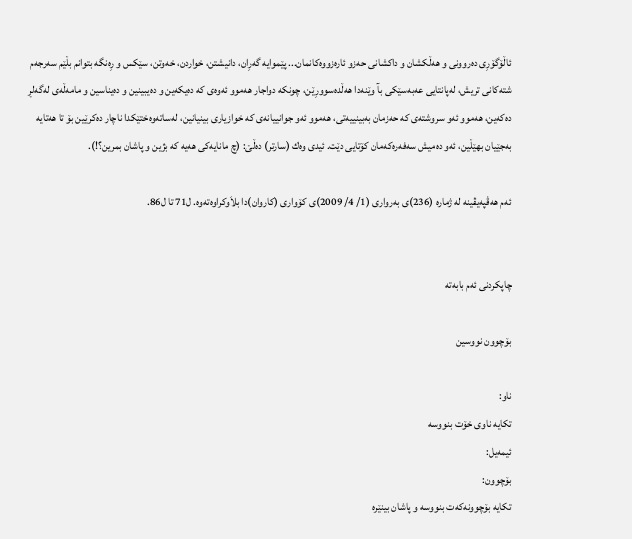ئاڵۆگۆرِى ده‌روونى و هه‌ڵكشان و داكشانى حه‌زو ئاره‌زووه‌كانمان... پێموایه‌ گه‌رِان، دانیشتن، خواردن، خه‌وتن، سێكس و رِه‌نگه‌ بتوانم بڵێم سه‌رجه‌م شته‌كانى تریش، له‌پانتایى عه‌به‌سێكى بآ وێنه‌دا هه‌ڵده‌سوورِێن، چونكه‌ دواجار هه‌موو ئه‌وه‌ى كه‌ ده‌یكه‌ین و ده‌یبینین و ده‌یناسین و مامه‌ڵه‌ى له‌گه‌لڕ ده‌كه‌ین، هه‌موو ئه‌و سروشته‌ى كه‌ حه‌زمان به‌بینییه‌تى، هه‌موو ئه‌و جوانییانه‌ى كه‌ خوازیارى بینیانین، له‌ساته‌وه‌ختێكدا ناچار ده‌كرێین بۆ تا هه‌تایه‌ به‌جێیان بهێڵین، ئه‌و ده‌میش سه‌فه‌ره‌كه‌مان كۆتایى دێت. ئیدى وه‌ك (سارتر) ده‌ڵێ: (چ مانایه‌كى هه‌یه‌ كه‌ بژین و پاشان بمرین؟!).

ئه‌م هه‌ڤپه‌یڤینه‌ له‌ ژماره‌ (236)ی به‌رواری (1/ 4/ 2009)ی كۆواری (كاروان)دا بلاَوكراوه‌ته‌وه‌. ل71 تا ل86.


چاپكردنی ئه‌م بابه‌ته‌

بۆچوون نووسین

ناو:
تكایه‌ ناوی خۆت بنووسه‌
ئیمه‌یل:
بۆچوون:
تكایه‌ بۆچوونه‌كه‌ت بنووسه‌ و پاشان بینێره‌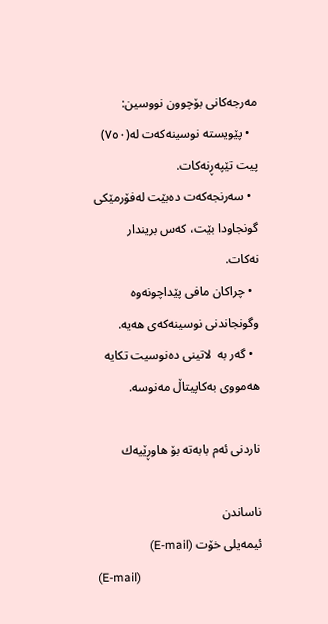مه‌رجه‌كانی بۆچوون نووسین:
  • پێویسته‌ نوسینه‌که‌ت له‌(٧٥٠) پیت تێپه‌ڕنه‌کات.
  • سه‌رنجه‌كه‌ت ده‌بێت له‌فۆرمێكی گونجاو‌دا بێت، كه‌س بریندار نه‌كات.
  • چراكان ‌مافی پێداچونه‌وه‌ وگونجاندنی نوسینه‌که‌ی هه‌یه.
  • گه‌ر به‌  لاتینی ده‌نوسیت تكایه‌ هه‌مووی به‌كاپیتاڵ مه‌نوسه‌.

ناردنی ئه‌م بابه‌ته‌ بۆ هاوڕێیه‌ك

ناساندن
ئیمه‌یلی خۆت (E-mail)
(E-mail)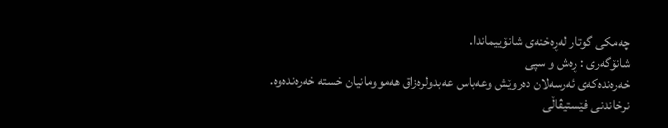چەمكى گوتار لەڕەخنەى شانۆییماندا.
شانۆگه‌ری : ڕه‌ش و سپی
خه‌ره‌نده‌که‌ی ئه‌رسه‌لان ده‌روێش وعه‌باس عه‌بدولره‌زاق هه‌موومانیان خسته‌ خه‌ره‌نده‌وه‌.
نرخاندنی فێستیڤاڵی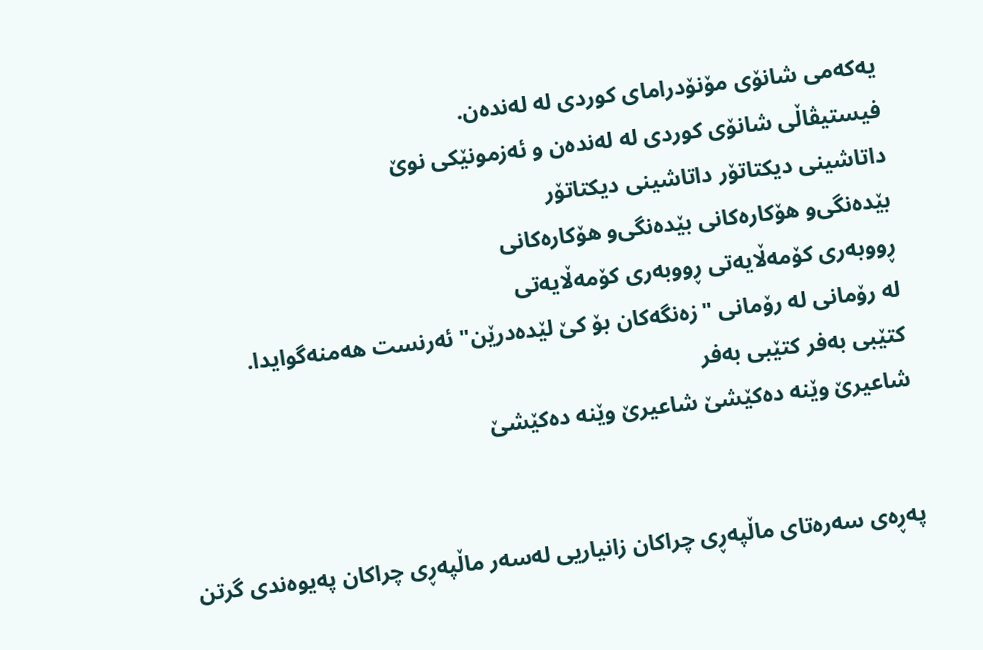یه‌که‌می شانۆی مۆنۆدرامای کوردی له‌ له‌نده‌ن.
فیستیڤاڵی شانۆی کوردی له‌ له‌نده‌ن و ئه‌زمونێکی نوێ
داتاشینى دیکتاتۆر داتاشینى دیکتاتۆر
بێده‌نگی‌‌و هۆكاره‌كانی بێده‌نگی‌‌و هۆكاره‌كانی
ڕووبەری کۆمەڵایەتی ڕووبەری کۆمەڵایەتی
له‌ رۆمانی‌ له‌ رۆمانی‌ "زه‌نگه‌كان بۆ كێ‌ لێده‌درێن" ئه‌رنست هه‌منه‌گوایدا.
کتێبی به‌فر کتێبی به‌فر
شاعیرێ وێنه‌ ده‌کێشێ شاعیرێ وێنه‌ ده‌کێشێ


په‌ڕه‌ی سه‌ره‌تای ماڵپه‌ڕی چراكان زانیاریی له‌سه‌ر ماڵپه‌ڕی چراكان په‌یوه‌ندی گرتن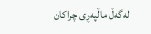له‌گه‌ڵ ماڵپه‌ڕی چراكان